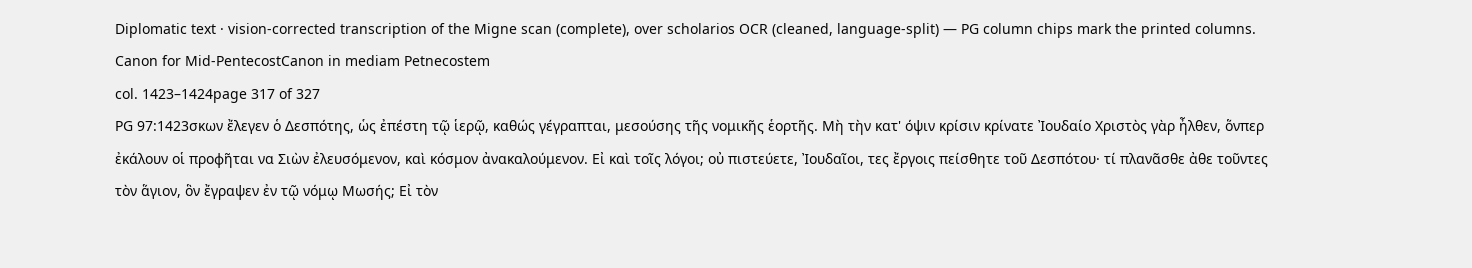Diplomatic text · vision-corrected transcription of the Migne scan (complete), over scholarios OCR (cleaned, language-split) — PG column chips mark the printed columns.
Canon for Mid-PentecostCanon in mediam Petnecostem
col. 1423–1424page 317 of 327
PG 97:1423σκων ἔλεγεν ὁ Δεσπότης, ὡς ἐπέστη τῷ ἱερῷ, καθώς γέγραπται, μεσούσης τῆς νομικῆς ἑορτῆς. Μὴ τὴν κατ' όψιν κρίσιν κρίνατε Ἰουδαίο Χριστὸς γὰρ ἦλθεν, ὅνπερ ἐκάλουν οἱ προφῆται να Σιὼν ἐλευσόμενον, καὶ κόσμον ἀνακαλούμενον. Εἰ καὶ τοῖς λόγοι; οὐ πιστεύετε, Ἰουδαῖοι, τες ἔργοις πείσθητε τοῦ Δεσπότου· τί πλανᾶσθε ἀθε τοῦντες τὸν ἅγιον, ὃν ἔγραψεν ἐν τῷ νόμῳ Μωσής; Εἰ τὸν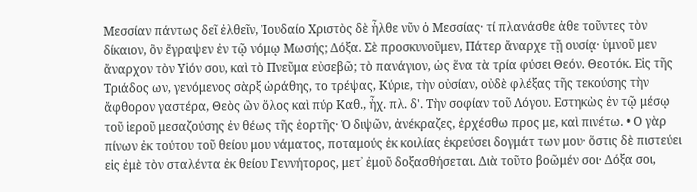Μεσσίαν πάντως δεῖ ἐλθεῖν, Ἰουδαίο Χριστὸς δὲ ἦλθε νῦν ὁ Μεσσίας· τί πλανάσθε ἀθε τοῦντες τὸν δίκαιον, ὃν ἔγραψεν ἐν τῷ νόμῳ Μωσής; Δόξα. Σὲ προσκυνοῦμεν, Πάτερ ἄναρχε τῇ ουσίᾳ· ὑμνοῦ μεν ἄναρχον τὸν Υἱόν σου, καὶ τὸ Πνεῦμα εὐσεβῶ; τὸ πανάγιον, ὡς ἕνα τὰ τρία φύσει Θεόν. Θεοτόκ. Εἰς τῆς Τριάδος ων, γενόμενος σὰρξ ὡράθης, το τρέψας, Κύριε, τὴν οὐσίαν, οὐδὲ φλέξας τῆς τεκούσης τὴν ἄφθορον γαστέρα, Θεὸς ὢν ὅλος καὶ πύρ Καθ., ἦχ. πλ. δ'. Τὴν σοφίαν τοῦ Λόγου. Εστηκὼς ἐν τῷ μέσῳ τοῦ ἱεροῦ μεσαζούσης ἐν θέως τῆς ἑορτῆς· Ὁ διψῶν, ἀνέκραζες, ἐρχέσθω προς με, καὶ πινέτω. • Ο γὰρ πίνων ἐκ τούτου τοῦ θείου μου νάματος, ποταμούς ἐκ κοιλίας ἐκρεύσει δογμάτ των μου· ὅστις δὲ πιστεύει εἰς ἐμὲ τὸν σταλέντα ἐκ θείου Γεννήτορος, μετ᾿ ἐμοῦ δοξασθήσεται. Διὰ τοῦτο βοῶμέν σοι· Δόξα σοι,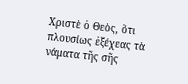Χριστὲ ὁ Θεὸς, ὅτι πλουσίως ἐξέχεας τὰ νάματα τῆς σῆς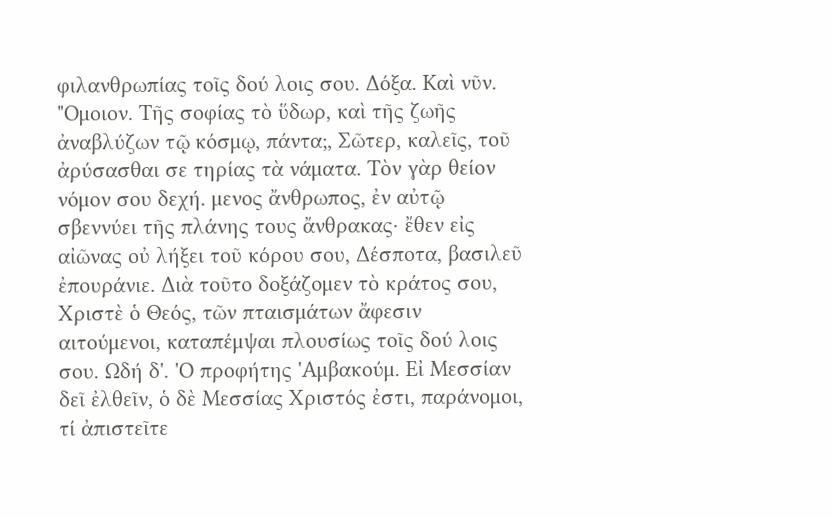φιλανθρωπίας τοῖς δού λοις σου. Δόξα. Καὶ νῦν. "Ομοιον. Τῆς σοφίας τὸ ὕδωρ, καὶ τῆς ζωῆς ἀναβλύζων τῷ κόσμῳ, πάντα;, Σῶτερ, καλεῖς, τοῦ ἀρύσασθαι σε τηρίας τὰ νάματα. Τὸν γὰρ θείον νόμον σου δεχή. μενος ἄνθρωπος, ἐν αὐτῷ σβεννύει τῆς πλάνης τους ἄνθρακας· ἔθεν εἰς αἰῶνας οὐ λήξει τοῦ κόρου σου, Δέσποτα, βασιλεῦ ἐπουράνιε. Διὰ τοῦτο δοξάζομεν τὸ κράτος σου, Χριστὲ ὁ Θεός, τῶν πταισμάτων ἄφεσιν αιτούμενοι, καταπέμψαι πλουσίως τοῖς δού λοις σου. Ωδή δ'. 'Ο προφήτης 'Αμβακούμ. Εἰ Μεσσίαν δεῖ ἐλθεῖν, ὁ δὲ Μεσσίας Χριστός ἐστι, παράνομοι, τί ἀπιστεῖτε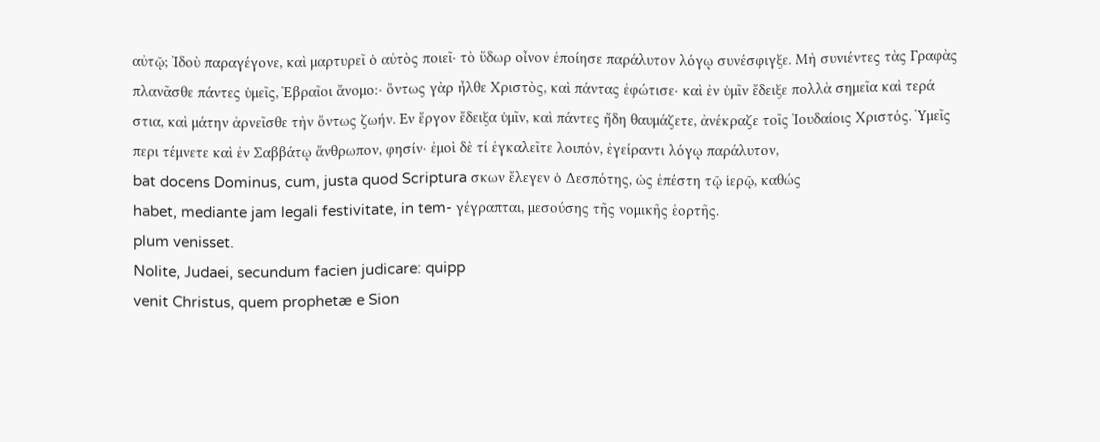αὐτῷ; Ἰδοὺ παραγέγονε, καὶ μαρτυρεῖ ὁ αὐτὸς ποιεῖ· τὸ ὕδωρ οἶνον ἐποίησε παράλυτον λόγῳ συνέσφιγξε. Μὴ συνιέντες τὰς Γραφὰς πλανᾶσθε πάντες ὑμεῖς, Ἑβραῖοι ἄνομο:· ὄντως γὰρ ἦλθε Χριστὸς, καὶ πάντας ἐφώτισε· καὶ ἐν ὑμῖν ἔδειξε πολλὰ σημεῖα καὶ τερά στια, καὶ μάτην ἀρνεῖσθε τὴν ὄντως ζωήν. Εν ἔργον ἔδειξα ὑμῖν, καὶ πάντες ἤδη θαυμάζετε, ἀνέκραζε τοῖς Ἰουδαίοις Χριστός. Ὑμεῖς περι τέμνετε καὶ ἐν Σαββάτῳ ἄνθρωπον, φησίν· ἐμοὶ δὲ τί ἐγκαλεῖτε λοιπόν, ἐγείραντι λόγῳ παράλυτον,
bat docens Dominus, cum, justa quod Scriptura σκων ἔλεγεν ὁ Δεσπότης, ὡς ἐπέστη τῷ ἱερῷ, καθώς
habet, mediante jam legali festivitate, in tem- γέγραπται, μεσούσης τῆς νομικῆς ἑορτῆς.
plum venisset.
Nolite, Judaei, secundum facien judicare: quipp
venit Christus, quem prophetæ e Sion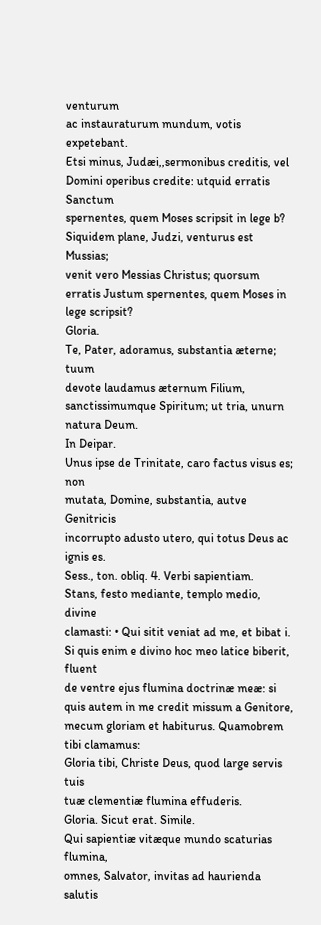venturum
ac instauraturum mundum, votis expetebant.
Etsi minus, Judæi,,sermonibus creditis, vel Domini operibus credite: utquid erratis Sanctum
spernentes, quem Moses scripsit in lege b?
Siquidem plane, Judzi, venturus est Mussias;
venit vero Messias Christus; quorsum erratis Justum spernentes, quem Moses in lege scripsit?
Gloria.
Te, Pater, adoramus, substantia æterne; tuum
devote laudamus æternum Filium, sanctissimumque Spiritum; ut tria, unurn natura Deum.
In Deipar.
Unus ipse de Trinitate, caro factus visus es; non
mutata, Domine, substantia, autve Genitricis
incorrupto adusto utero, qui totus Deus ac
ignis es.
Sess., ton. obliq. 4. Verbi sapientiam.
Stans, festo mediante, templo medio, divine
clamasti: • Qui sitit veniat ad me, et bibat i.
Si quis enim e divino hoc meo latice biberit, fluent
de ventre ejus flumina doctrinæ meæ: si quis autem in me credit missum a Genitore, mecum gloriam et habiturus. Quamobrem tibi clamamus:
Gloria tibi, Christe Deus, quod large servis tuis
tuæ clementiæ flumina effuderis.
Gloria. Sicut erat. Simile.
Qui sapientiæ vitæque mundo scaturias flumina,
omnes, Salvator, invitas ad haurienda salutis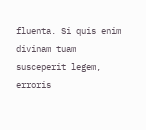fluenta. Si quis enim divinam tuam susceperit legem, erroris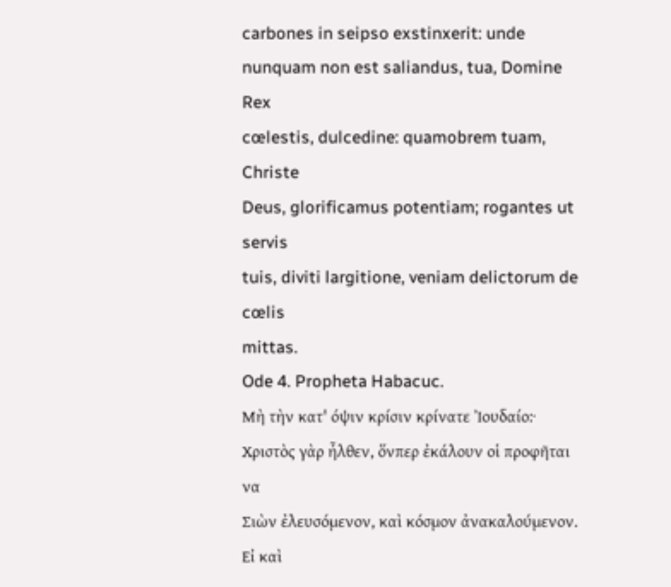carbones in seipso exstinxerit: unde
nunquam non est saliandus, tua, Domine Rex
cœlestis, dulcedine: quamobrem tuam, Christe
Deus, glorificamus potentiam; rogantes ut servis
tuis, diviti largitione, veniam delictorum de cœlis
mittas.
Ode 4. Propheta Habacuc.
Μὴ τὴν κατ' όψιν κρίσιν κρίνατε Ἰουδαίο:·
Χριστὸς γὰρ ἦλθεν, ὅνπερ ἐκάλουν οἱ προφῆται να
Σιὼν ἐλευσόμενον, καὶ κόσμον ἀνακαλούμενον.
Εἰ καὶ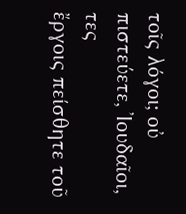τοῖς λόγοι; οὐ πιστεύετε, Ἰουδαῖοι, τες
ἔργοις πείσθητε τοῦ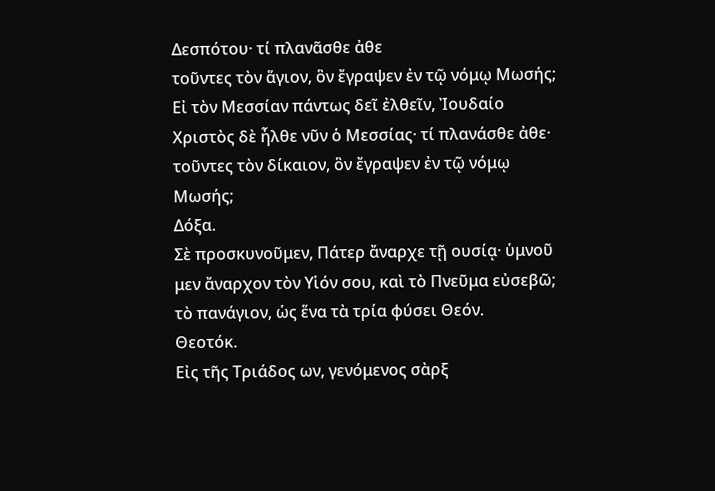Δεσπότου· τί πλανᾶσθε ἀθε
τοῦντες τὸν ἅγιον, ὃν ἔγραψεν ἐν τῷ νόμῳ Μωσής;
Εἰ τὸν Μεσσίαν πάντως δεῖ ἐλθεῖν, Ἰουδαίο
Χριστὸς δὲ ἦλθε νῦν ὁ Μεσσίας· τί πλανάσθε ἀθε·
τοῦντες τὸν δίκαιον, ὃν ἔγραψεν ἐν τῷ νόμῳ Μωσής;
Δόξα.
Σὲ προσκυνοῦμεν, Πάτερ ἄναρχε τῇ ουσίᾳ· ὑμνοῦ
μεν ἄναρχον τὸν Υἱόν σου, καὶ τὸ Πνεῦμα εὐσεβῶ;
τὸ πανάγιον, ὡς ἕνα τὰ τρία φύσει Θεόν.
Θεοτόκ.
Εἰς τῆς Τριάδος ων, γενόμενος σὰρξ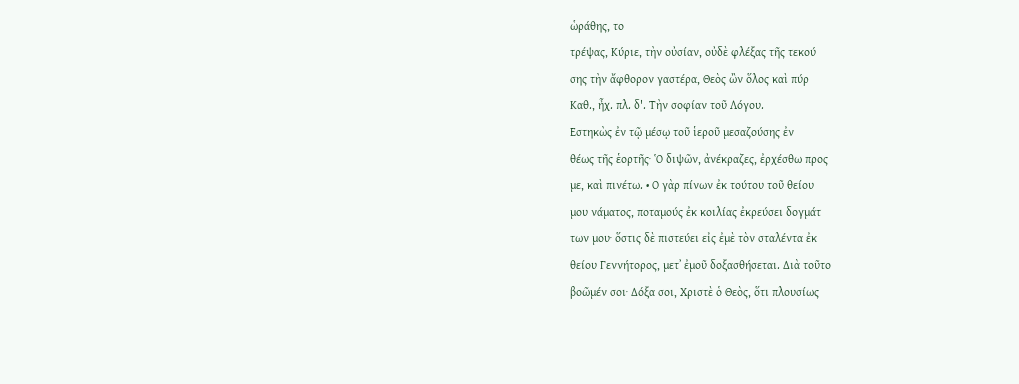ὡράθης, το
τρέψας, Κύριε, τὴν οὐσίαν, οὐδὲ φλέξας τῆς τεκού
σης τὴν ἄφθορον γαστέρα, Θεὸς ὢν ὅλος καὶ πύρ
Καθ., ἦχ. πλ. δ'. Τὴν σοφίαν τοῦ Λόγου.
Εστηκὼς ἐν τῷ μέσῳ τοῦ ἱεροῦ μεσαζούσης ἐν
θέως τῆς ἑορτῆς· Ὁ διψῶν, ἀνέκραζες, ἐρχέσθω προς
με, καὶ πινέτω. • Ο γὰρ πίνων ἐκ τούτου τοῦ θείου
μου νάματος, ποταμούς ἐκ κοιλίας ἐκρεύσει δογμάτ
των μου· ὅστις δὲ πιστεύει εἰς ἐμὲ τὸν σταλέντα ἐκ
θείου Γεννήτορος, μετ᾿ ἐμοῦ δοξασθήσεται. Διὰ τοῦτο
βοῶμέν σοι· Δόξα σοι, Χριστὲ ὁ Θεὸς, ὅτι πλουσίως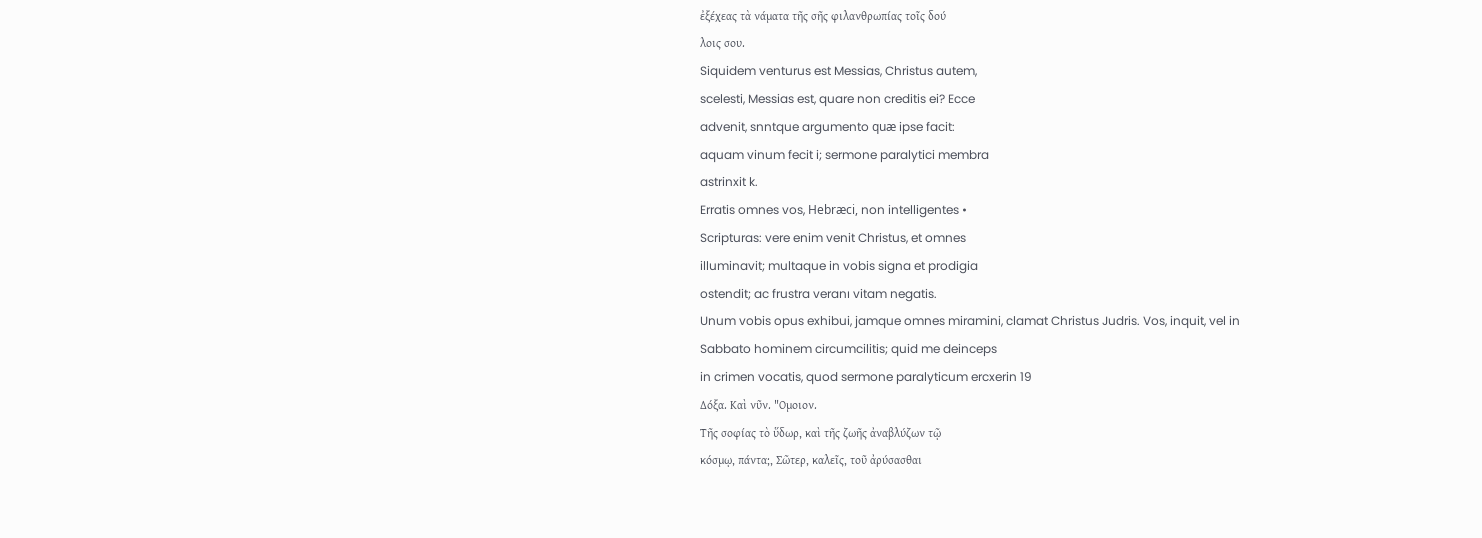ἐξέχεας τὰ νάματα τῆς σῆς φιλανθρωπίας τοῖς δού
λοις σου.
Siquidem venturus est Messias, Christus autem,
scelesti, Messias est, quare non creditis ei? Ecce
advenit, snntque argumento quæ ipse facit:
aquam vinum fecit i; sermone paralytici membra
astrinxit k.
Erratis omnes vos, Hebræci, non intelligentes •
Scripturas: vere enim venit Christus, et omnes
illuminavit; multaque in vobis signa et prodigia
ostendit; ac frustra veranı vitam negatis.
Unum vobis opus exhibui, jamque omnes miramini, clamat Christus Judris. Vos, inquit, vel in
Sabbato hominem circumcilitis; quid me deinceps
in crimen vocatis, quod sermone paralyticum ercxerin 19
Δόξα. Καὶ νῦν. "Ομοιον.
Τῆς σοφίας τὸ ὕδωρ, καὶ τῆς ζωῆς ἀναβλύζων τῷ
κόσμῳ, πάντα;, Σῶτερ, καλεῖς, τοῦ ἀρύσασθαι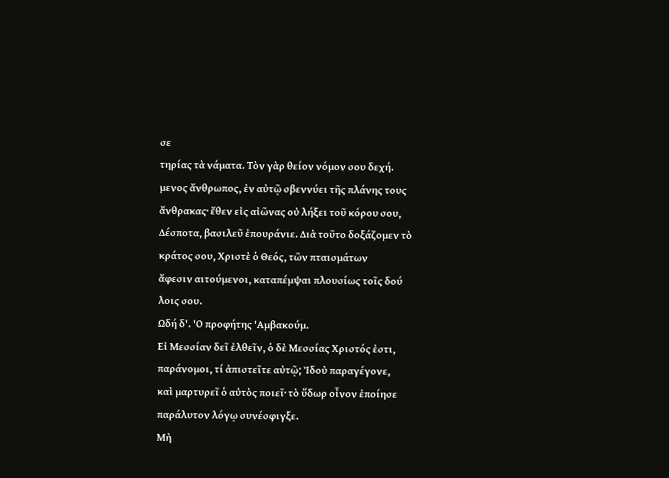σε
τηρίας τὰ νάματα. Τὸν γὰρ θείον νόμον σου δεχή.
μενος ἄνθρωπος, ἐν αὐτῷ σβεννύει τῆς πλάνης τους
ἄνθρακας· ἔθεν εἰς αἰῶνας οὐ λήξει τοῦ κόρου σου,
Δέσποτα, βασιλεῦ ἐπουράνιε. Διὰ τοῦτο δοξάζομεν τὸ
κράτος σου, Χριστὲ ὁ Θεός, τῶν πταισμάτων
ἄφεσιν αιτούμενοι, καταπέμψαι πλουσίως τοῖς δού
λοις σου.
Ωδή δ'. 'Ο προφήτης 'Αμβακούμ.
Εἰ Μεσσίαν δεῖ ἐλθεῖν, ὁ δὲ Μεσσίας Χριστός ἐστι,
παράνομοι, τί ἀπιστεῖτε αὐτῷ; Ἰδοὺ παραγέγονε,
καὶ μαρτυρεῖ ὁ αὐτὸς ποιεῖ· τὸ ὕδωρ οἶνον ἐποίησε
παράλυτον λόγῳ συνέσφιγξε.
Μὴ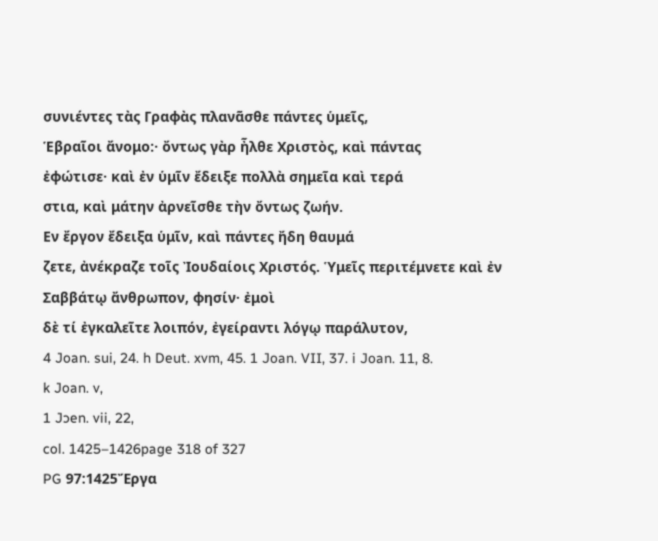συνιέντες τὰς Γραφὰς πλανᾶσθε πάντες ὑμεῖς,
Ἑβραῖοι ἄνομο:· ὄντως γὰρ ἦλθε Χριστὸς, καὶ πάντας
ἐφώτισε· καὶ ἐν ὑμῖν ἔδειξε πολλὰ σημεῖα καὶ τερά
στια, καὶ μάτην ἀρνεῖσθε τὴν ὄντως ζωήν.
Εν ἔργον ἔδειξα ὑμῖν, καὶ πάντες ἤδη θαυμά
ζετε, ἀνέκραζε τοῖς Ἰουδαίοις Χριστός. Ὑμεῖς περιτέμνετε καὶ ἐν Σαββάτῳ ἄνθρωπον, φησίν· ἐμοὶ
δὲ τί ἐγκαλεῖτε λοιπόν, ἐγείραντι λόγῳ παράλυτον,
4 Joan. sui, 24. h Deut. xvm, 45. 1 Joan. VII, 37. i Joan. 11, 8.
k Joan. v,
1 Jɔen. vii, 22,
col. 1425–1426page 318 of 327
PG 97:1425Ἔργα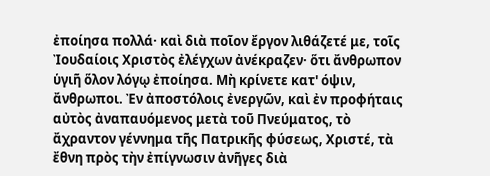ἐποίησα πολλά· καὶ διὰ ποῖον ἔργον λιθάζετέ με, τοῖς Ἰουδαίοις Χριστὸς ἐλέγχων ἀνέκραζεν· ὅτι ἄνθρωπον ὑγιῆ ὅλον λόγῳ ἐποίησα. Μὴ κρίνετε κατ' όψιν, ἄνθρωποι. Ἐν ἀποστόλοις ἐνεργῶν, καὶ ἐν προφήταις αὐτὸς ἀναπαυόμενος μετὰ τοῦ Πνεύματος, τὸ ἄχραντον γέννημα τῆς Πατρικῆς φύσεως, Χριστέ, τὰ ἔθνη πρὸς τὴν ἐπίγνωσιν ἀνῆγες διὰ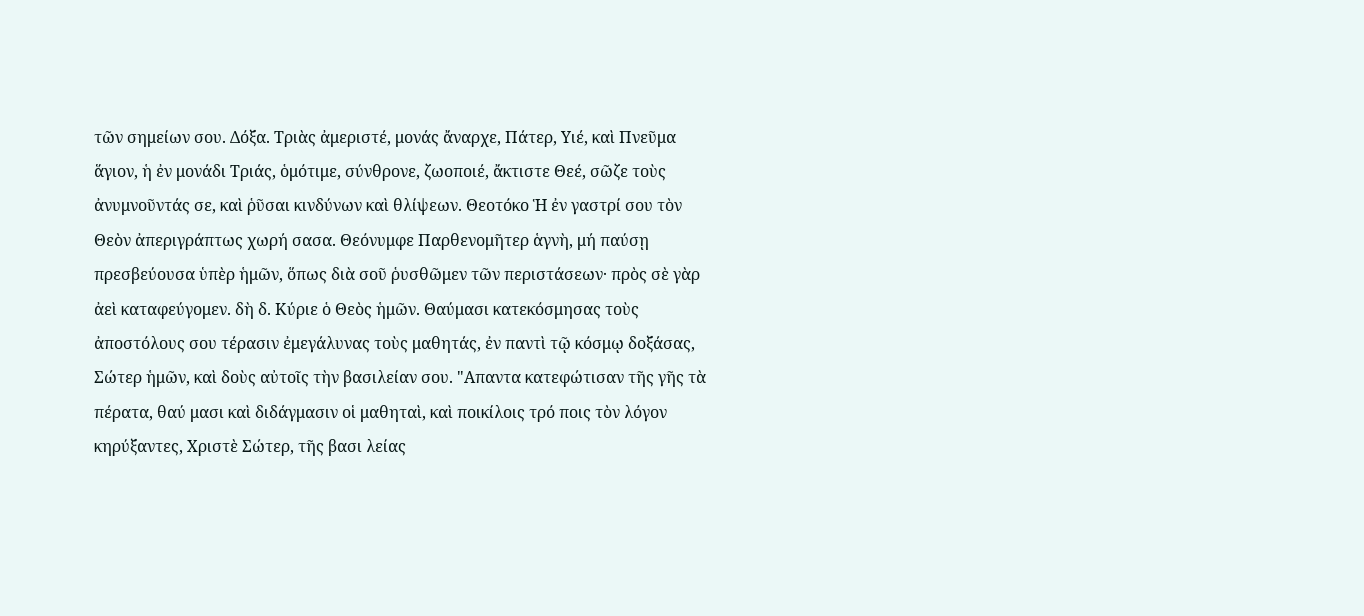τῶν σημείων σου. Δόξα. Τριὰς ἀμεριστέ, μονάς ἄναρχε, Πάτερ, Υιέ, καὶ Πνεῦμα ἅγιον, ἡ ἐν μονάδι Τριάς, ὁμότιμε, σύνθρονε, ζωοποιέ, ἄκτιστε Θεέ, σῶζε τοὺς ἀνυμνοῦντάς σε, καὶ ῥῦσαι κινδύνων καὶ θλίψεων. Θεοτόκο Ἡ ἐν γαστρί σου τὸν Θεὸν ἀπεριγράπτως χωρή σασα. Θεόνυμφε Παρθενομῆτερ ἁγνὴ, μή παύσῃ πρεσβεύουσα ὑπὲρ ἡμῶν, ὅπως διὰ σοῦ ῥυσθῶμεν τῶν περιστάσεων· πρὸς σὲ γὰρ ἀεὶ καταφεύγομεν. δὴ δ. Κύριε ὁ Θεὸς ἡμῶν. Θαύμασι κατεκόσμησας τοὺς ἀποστόλους σου τέρασιν ἐμεγάλυνας τοὺς μαθητάς, ἐν παντὶ τῷ κόσμῳ δοξάσας, Σώτερ ἡμῶν, καὶ δοὺς αὐτοῖς τὴν βασιλείαν σου. "Απαντα κατεφώτισαν τῆς γῆς τὰ πέρατα, θαύ μασι καὶ διδάγμασιν οἱ μαθηταὶ, καὶ ποικίλοις τρό ποις τὸν λόγον κηρύξαντες, Χριστὲ Σώτερ, τῆς βασι λείας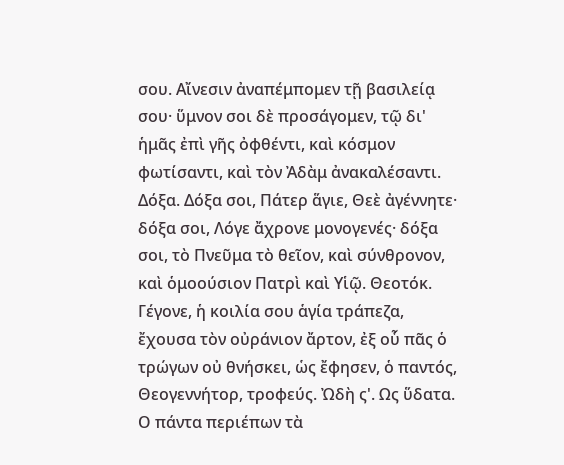σου. Αἴνεσιν ἀναπέμπομεν τῇ βασιλείᾳ σου· ὕμνον σοι δὲ προσάγομεν, τῷ δι' ἡμᾶς ἐπὶ γῆς ὀφθέντι, καὶ κόσμον φωτίσαντι, καὶ τὸν Ἀδὰμ ἀνακαλέσαντι. Δόξα. Δόξα σοι, Πάτερ ἅγιε, Θεὲ ἀγέννητε· δόξα σοι, Λόγε ἄχρονε μονογενές· δόξα σοι, τὸ Πνεῦμα τὸ θεῖον, καὶ σύνθρονον, καὶ ὁμοούσιον Πατρὶ καὶ Υἱῷ. Θεοτόκ. Γέγονε, ἡ κοιλία σου ἁγία τράπεζα, ἔχουσα τὸν οὐράνιον ἄρτον, ἐξ οὗ πᾶς ὁ τρώγων οὐ θνήσκει, ὡς ἔφησεν, ὁ παντός, Θεογεννήτορ, τροφεύς. Ὠδὴ ς'. Ως ὕδατα. Ο πάντα περιέπων τὰ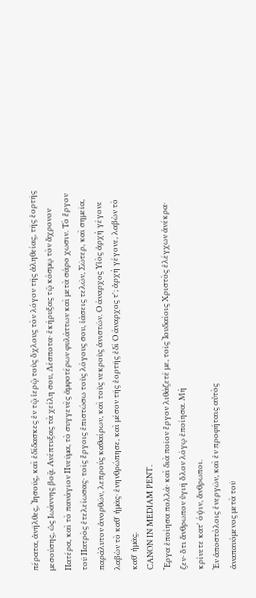πέρατα, ἀνῆλθες, Ἰησοῦς, καὶ ἐδίδασκες ἐν τῷ ἱερῷ τοὺς ὄχλους τὸν λόγον τῆς ἀληθείας, τῆς ἑορτῆς μεσούσης, ὡς Ιωάννης βοᾷ. Ανέπτυξας τὰ χείλη σου, Δέσποτα· ἐκήρυξας τῷ κόσμῳ τὸν ἄχρονον Πατέρα, καὶ τὸ πανάγιον Πνεῦμα, τὸ συγγενὲς ἀμφοτέρων φυλάττων καὶ μετὰ σάρο χωσιν. Τὸ ἔργον τοῦ Πατρὸς ἐτελείωσας· τοῖς ἔργοις ἐπιστώσω τοὺς λόγους σου, ἰάσεις τελῶν, Σῶτερ, καὶ σημεῖα, παράλυτον ἀνορθῶν, λεπρούς καθαίρων, καὶ τοὺς νεκροὺς ἀνιστῶν. Ο άναρχος Υἱὸς ἀρχὴ γέγονε λαβὼν τὸ καθ' ἡμᾶς· ἐνηνθρώπησε, καὶ μέσον τῆς ἑορτῆς ἐδί Ο άναρχος τ'; ἀρχὴ γέγονε, λαβὼν τὸ καθ' ἡμᾶς.
CANON IN MEDIAM PENT.
Ἔργα ἐποίησα πολλά· καὶ διὰ ποῖον ἔργον λιθάζετέ με, τοῖς Ἰουδαίοις Χριστὸς ἐλέγχων ἀνέκρα·
ζεν· ὅτι ἄνθρωπον ὑγιῆ ὅλον λόγῳ ἐποίησα. Μὴ
κρίνετε κατ' όψιν, ἄνθρωποι.
Ἐν ἀποστόλοις ἐνεργῶν, καὶ ἐν προφήταις αὐτὸς
ἀναπαυόμενος μετὰ τοῦ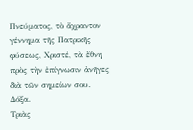Πνεύματος, τὸ ἄχραντον
γέννημα τῆς Πατρικῆς φύσεως, Χριστέ, τὰ ἔθνη
πρὸς τὴν ἐπίγνωσιν ἀνῆγες διὰ τῶν σημείων σου.
Δόξα.
Τριὰς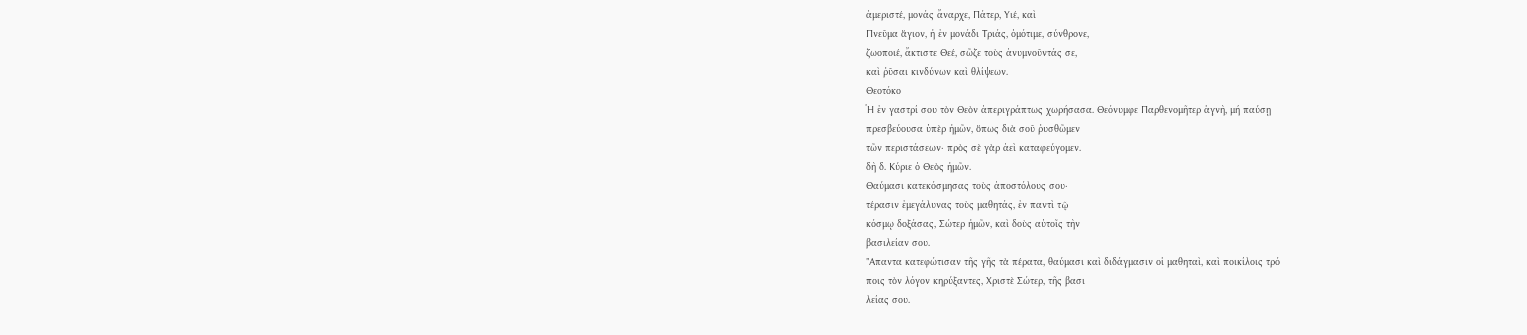ἀμεριστέ, μονάς ἄναρχε, Πάτερ, Υιέ, καὶ
Πνεῦμα ἅγιον, ἡ ἐν μονάδι Τριάς, ὁμότιμε, σύνθρονε,
ζωοποιέ, ἄκτιστε Θεέ, σῶζε τοὺς ἀνυμνοῦντάς σε,
καὶ ῥῦσαι κινδύνων καὶ θλίψεων.
Θεοτόκο
Ἡ ἐν γαστρί σου τὸν Θεὸν ἀπεριγράπτως χωρήσασα. Θεόνυμφε Παρθενομῆτερ ἁγνὴ, μή παύσῃ
πρεσβεύουσα ὑπὲρ ἡμῶν, ὅπως διὰ σοῦ ῥυσθῶμεν
τῶν περιστάσεων· πρὸς σὲ γὰρ ἀεὶ καταφεύγομεν.
δὴ δ. Κύριε ὁ Θεὸς ἡμῶν.
Θαύμασι κατεκόσμησας τοὺς ἀποστόλους σου·
τέρασιν ἐμεγάλυνας τοὺς μαθητάς, ἐν παντὶ τῷ
κόσμῳ δοξάσας, Σώτερ ἡμῶν, καὶ δοὺς αὐτοῖς τὴν
βασιλείαν σου.
"Απαντα κατεφώτισαν τῆς γῆς τὰ πέρατα, θαύμασι καὶ διδάγμασιν οἱ μαθηταὶ, καὶ ποικίλοις τρό
ποις τὸν λόγον κηρύξαντες, Χριστὲ Σώτερ, τῆς βασι
λείας σου.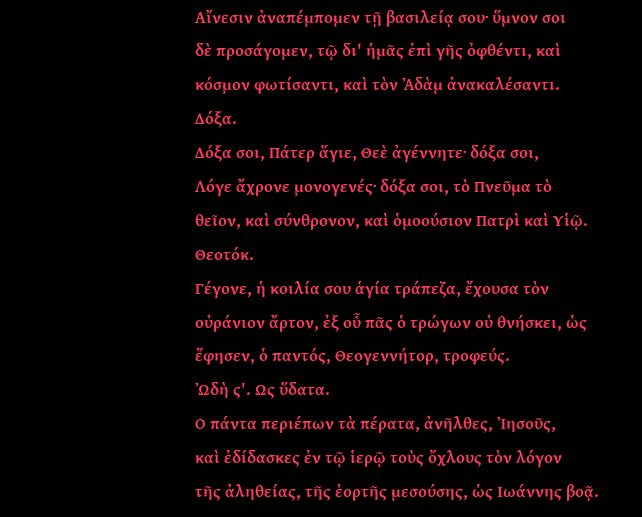Αἴνεσιν ἀναπέμπομεν τῇ βασιλείᾳ σου· ὕμνον σοι
δὲ προσάγομεν, τῷ δι' ἡμᾶς ἐπὶ γῆς ὀφθέντι, καὶ
κόσμον φωτίσαντι, καὶ τὸν Ἀδὰμ ἀνακαλέσαντι.
Δόξα.
Δόξα σοι, Πάτερ ἅγιε, Θεὲ ἀγέννητε· δόξα σοι,
Λόγε ἄχρονε μονογενές· δόξα σοι, τὸ Πνεῦμα τὸ
θεῖον, καὶ σύνθρονον, καὶ ὁμοούσιον Πατρὶ καὶ Υἱῷ.
Θεοτόκ.
Γέγονε, ἡ κοιλία σου ἁγία τράπεζα, ἔχουσα τὸν
οὐράνιον ἄρτον, ἐξ οὗ πᾶς ὁ τρώγων οὐ θνήσκει, ὡς
ἔφησεν, ὁ παντός, Θεογεννήτορ, τροφεύς.
Ὠδὴ ς'. Ως ὕδατα.
Ο πάντα περιέπων τὰ πέρατα, ἀνῆλθες, Ἰησοῦς,
καὶ ἐδίδασκες ἐν τῷ ἱερῷ τοὺς ὄχλους τὸν λόγον
τῆς ἀληθείας, τῆς ἑορτῆς μεσούσης, ὡς Ιωάννης βοᾷ.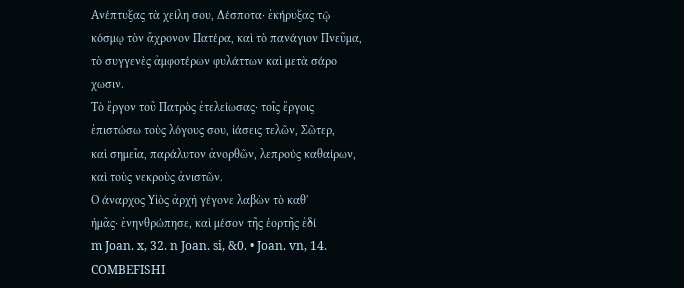Ανέπτυξας τὰ χείλη σου, Δέσποτα· ἐκήρυξας τῷ
κόσμῳ τὸν ἄχρονον Πατέρα, καὶ τὸ πανάγιον Πνεῦμα,
τὸ συγγενὲς ἀμφοτέρων φυλάττων καὶ μετὰ σάρο
χωσιν.
Τὸ ἔργον τοῦ Πατρὸς ἐτελείωσας· τοῖς ἔργοις
ἐπιστώσω τοὺς λόγους σου, ἰάσεις τελῶν, Σῶτερ,
καὶ σημεῖα, παράλυτον ἀνορθῶν, λεπρούς καθαίρων,
καὶ τοὺς νεκροὺς ἀνιστῶν.
Ο άναρχος Υἱὸς ἀρχὴ γέγονε λαβὼν τὸ καθ'
ἡμᾶς· ἐνηνθρώπησε, καὶ μέσον τῆς ἑορτῆς ἐδί
m Joan. x, 32. n Joan. si, &0. • Joan. vn, 14.
COMBEFISHI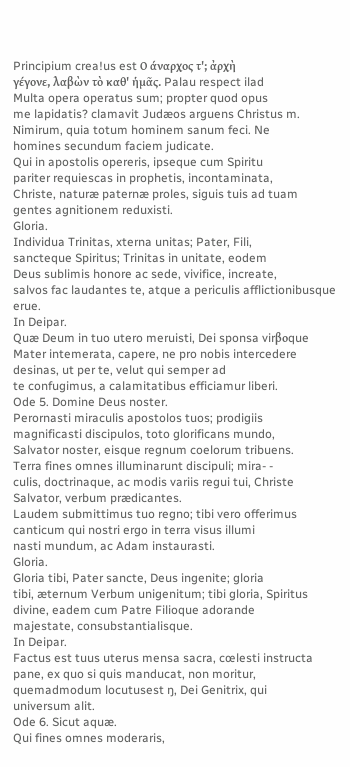Principium crea!us est Ο άναρχος τ'; ἀρχὴ
γέγονε, λαβὼν τὸ καθ' ἡμᾶς. Palau respect ilad
Multa opera operatus sum; propter quod opus
me lapidatis? clamavit Judæos arguens Christus m.
Νimirum, quia totum hominem sanum feci. Ne
homines secundum faciem judicate.
Qui in apostolis opereris, ipseque cum Spiritu
pariter requiescas in prophetis, incontaminata,
Christe, naturæ paternæ proles, siguis tuis ad tuam
gentes agnitionem reduxisti.
Gloria.
Individua Trinitas, xterna unitas; Pater, Fili,
sancteque Spiritus; Trinitas in unitate, eodem
Deus sublimis honore ac sede, vivifice, increate,
salvos fac laudantes te, atque a periculis afflictionibusque erue.
In Deipar.
Quæ Deum in tuo utero meruisti, Dei sponsa virβοque Mater intemerata, capere, ne pro nobis intercedere desinas, ut per te, velut qui semper ad
te confugimus, a calamitatibus efficiamur liberi.
Ode 5. Domine Deus noster.
Perornasti miraculis apostolos tuos; prodigiis
magnificasti discipulos, toto glorificans mundo,
Salvator noster, eisque regnum coelorum tribuens.
Terra fines omnes illuminarunt discipuli; mira- -
culis, doctrinaque, ac modis variis regui tui, Christe Salvator, verbum prædicantes.
Laudem submittimus tuo regno; tibi vero offerimus canticum qui nostri ergo in terra visus illumi
nasti mundum, ac Adam instaurasti.
Gloria.
Gloria tibi, Pater sancte, Deus ingenite; gloria
tibi, æternum Verbum unigenitum; tibi gloria, Spiritus divine, eadem cum Patre Filioque adorande
majestate, consubstantialisque.
In Deipar.
Factus est tuus uterus mensa sacra, cœlesti instructa pane, ex quo si quis manducat, non moritur, quemadmodum locutusest ŋ, Dei Genitrix, qui
universum alit.
Ode 6. Sicut aquæ.
Qui fines omnes moderaris,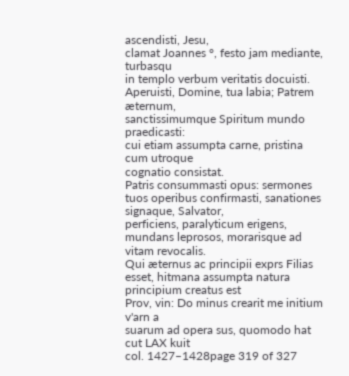ascendisti, Jesu,
clamat Joannes °, festo jam mediante, turbasqu
in templo verbum veritatis docuisti.
Aperuisti, Domine, tua labia; Patrem æternum,
sanctissimumque Spiritum mundo praedicasti:
cui etiam assumpta carne, pristina cum utroque
cognatio consistat.
Patris consummasti opus: sermones tuos operibus confirmasti, sanationes signaque, Salvator,
perficiens, paralyticum erigens, mundans leprosos, morarisque ad vitam revocalis.
Qui æternus ac principii exprs Filias esset, hitmana assumpta natura principium creatus est
Prov, vin: Do minus crearit me initium v'arn a
suarum ad opera sus, quomodo hat cut LAX kuit
col. 1427–1428page 319 of 327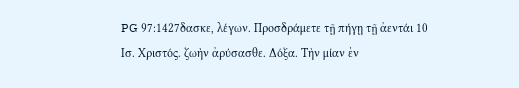PG 97:1427δασκε, λέγων. Προσδράμετε τῇ πήγῃ τῇ ἀεντάι 10 Ισ. Χριστός. ζωὴν ἀρύσασθε. Δόξα. Τὴν μίαν ἐν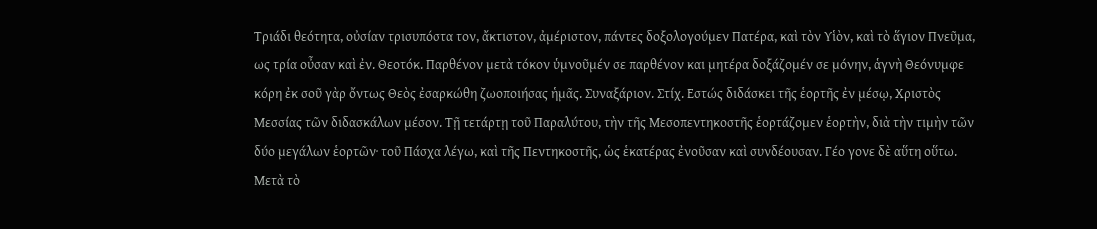Τριάδι θεότητα, οὐσίαν τρισυπόστα τον, ἄκτιστον, ἀμέριστον, πάντες δοξολογούμεν Πατέρα, καὶ τὸν Υἱὸν, καὶ τὸ ἅγιον Πνεῦμα, ως τρία οὖσαν καὶ ἐν. Θεοτόκ. Παρθένον μετὰ τόκον ὑμνοῦμέν σε παρθένον και μητέρα δοξάζομέν σε μόνην, ἁγνὴ Θεόνυμφε κόρη ἐκ σοῦ γὰρ ὄντως Θεὸς ἐσαρκώθη ζωοποιήσας ἡμᾶς. Συναξάριον. Στίχ. Εστώς διδάσκει τῆς ἑορτῆς ἐν μέσῳ, Χριστὸς Μεσσίας τῶν διδασκάλων μέσον. Τῇ τετάρτῃ τοῦ Παραλύτου, τὴν τῆς Μεσοπεντηκοστῆς ἑορτάζομεν ἑορτὴν, διὰ τὴν τιμὴν τῶν δύο μεγάλων ἑορτῶν· τοῦ Πάσχα λέγω, καὶ τῆς Πεντηκοστῆς, ὡς ἑκατέρας ἐνοῦσαν καὶ συνδέουσαν. Γέο γονε δὲ αὕτη οὕτω. Μετὰ τὸ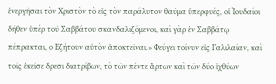ἐνεργῆσαι τὸν Χριστὸν τὸ εἰς τὸν παράλυτον θαῦμα ὑπερφυές, οἱ Ἰουδαίοι δῆθεν ὑπὲρ τοῦ Σαββάτου σκανδαλιζόμενοι, καὶ γὰρ ἐν Σαββάτῳ πέπρακται, ο Εζήτουν αὐτὸν ἀποκτεῖναι.» Φεύγει τοίνυν εἰς Γαλιλαίαν, καὶ τοῖς ἐκεῖσε δρεσι διατρίβων, τὸ τῶν πέντε ἄρτων καὶ τῶν δύο ἰχθύων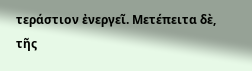τεράστιον ἐνεργεῖ. Μετέπειτα δὲ, τῆς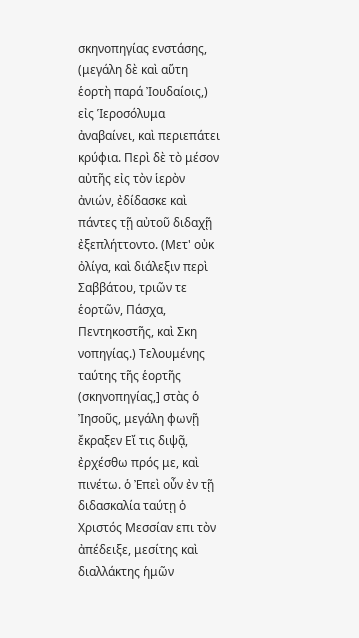σκηνοπηγίας ενστάσης, (μεγάλη δὲ καὶ αὕτη ἑορτὴ παρά Ἰουδαίοις,) εἰς Ἱεροσόλυμα ἀναβαίνει, καὶ περιεπάτει κρύφια. Περὶ δὲ τὸ μέσον αὐτῆς εἰς τὸν ἱερὸν ἀνιών, ἐδίδασκε καὶ πάντες τῇ αὐτοῦ διδαχῇ ἐξεπλήττοντο. (Μετ' οὐκ ὀλίγα, καὶ διάλεξιν περὶ Σαββάτου, τριῶν τε ἑορτῶν, Πάσχα, Πεντηκοστῆς, καὶ Σκη νοπηγίας.) Τελουμένης ταύτης τῆς ἑορτῆς (σκηνοπηγίας,] στὰς ὁ Ἰησοῦς, μεγάλη φωνῇ ἔκραξεν Εἴ τις διψᾷ, ἐρχέσθω πρός με, καὶ πινέτω. ὁ Ἐπεὶ οὖν ἐν τῇ διδασκαλία ταύτῃ ὁ Χριστός Μεσσίαν επι τὸν ἀπέδειξε, μεσίτης καὶ διαλλάκτης ἡμῶν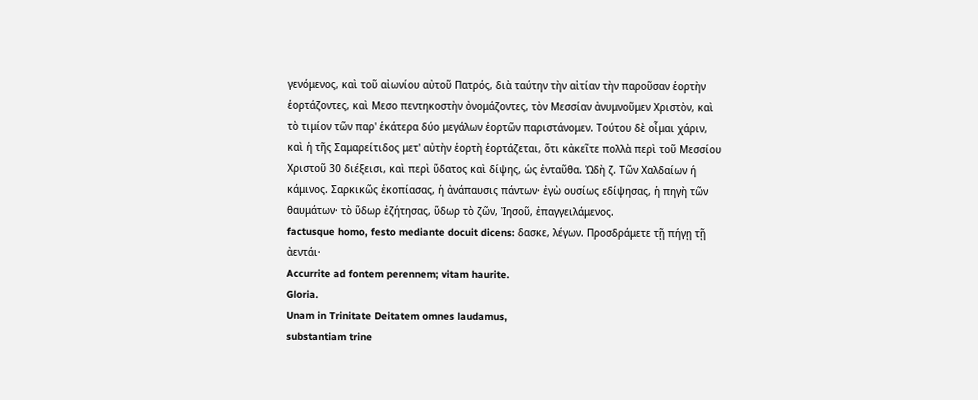γενόμενος, καὶ τοῦ αἰωνίου αὐτοῦ Πατρός, διὰ ταύτην τὴν αἰτίαν τὴν παροῦσαν ἑορτὴν ἑορτάζοντες, καὶ Μεσο πεντηκοστὴν ὀνομάζοντες, τὸν Μεσσίαν ἀνυμνοῦμεν Χριστὸν, καὶ τὸ τιμίον τῶν παρ' ἑκάτερα δύο μεγάλων ἑορτῶν παριστάνομεν. Τούτου δὲ οἶμαι χάριν, καὶ ἡ τῆς Σαμαρείτιδος μετ' αὐτὴν ἑορτὴ ἑορτάζεται, ὅτι κἀκεῖτε πολλὰ περὶ τοῦ Μεσσίου Χριστοῦ 30 διέξεισι, καὶ περὶ ὕδατος καὶ δίψης, ὡς ἐνταῦθα. Ὠδὴ ζ. Τῶν Χαλδαίων ή κάμινος. Σαρκικῶς ἐκοπίασας, ἡ ἀνάπαυσις πάντων· ἐγὼ ουσίως εδίψησας, ἡ πηγὴ τῶν θαυμάτων· τὸ ὕδωρ ἐζήτησας, ὕδωρ τὸ ζῶν, Ἰησοῦ, ἐπαγγειλάμενος.
factusque homo, festo mediante docuit dicens: δασκε, λέγων. Προσδράμετε τῇ πήγῃ τῇ ἀεντάι·
Accurrite ad fontem perennem; vitam haurite.
Gloria.
Unam in Trinitate Deitatem omnes laudamus,
substantiam trine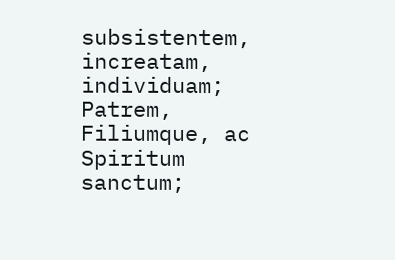subsistentem, increatam, individuam; Patrem, Filiumque, ac Spiritum sanctum;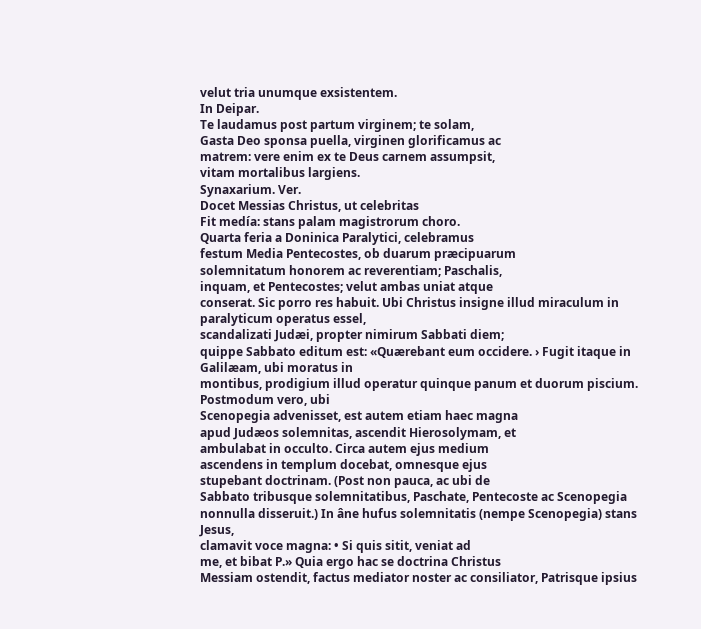velut tria unumque exsistentem.
In Deipar.
Te laudamus post partum virginem; te solam,
Gasta Deo sponsa puella, virginen glorificamus ac
matrem: vere enim ex te Deus carnem assumpsit,
vitam mortalibus largiens.
Synaxarium. Ver.
Docet Messias Christus, ut celebritas
Fit medía: stans palam magistrorum choro.
Quarta feria a Doninica Paralytici, celebramus
festum Media Pentecostes, ob duarum præcipuarum
solemnitatum honorem ac reverentiam; Paschalis,
inquam, et Pentecostes; velut ambas uniat atque
conserat. Sic porro res habuit. Ubi Christus insigne illud miraculum in paralyticum operatus essel,
scandalizati Judæi, propter nimirum Sabbati diem;
quippe Sabbato editum est: «Quærebant eum occidere. › Fugit itaque in Galilæam, ubi moratus in
montibus, prodigium illud operatur quinque panum et duorum piscium. Postmodum vero, ubi
Scenopegia advenisset, est autem etiam haec magna
apud Judæos solemnitas, ascendit Hierosolymam, et
ambulabat in occulto. Circa autem ejus medium
ascendens in templum docebat, omnesque ejus
stupebant doctrinam. (Post non pauca, ac ubi de
Sabbato tribusque solemnitatibus, Paschate, Pentecoste ac Scenopegia nonnulla disseruit.) In âne hufus solemnitatis (nempe Scenopegia) stans Jesus,
clamavit voce magna: • Si quis sitit, veniat ad
me, et bibat P.» Quia ergo hac se doctrina Christus
Messiam ostendit, factus mediator noster ac consiliator, Patrisque ipsius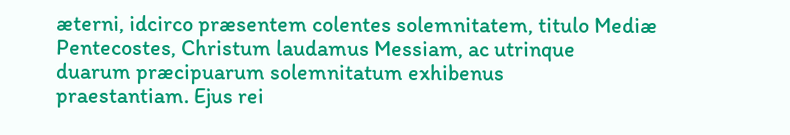æterni, idcirco præsentem colentes solemnitatem, titulo Mediæ Pentecostes, Christum laudamus Messiam, ac utrinque
duarum præcipuarum solemnitatum exhibenus
praestantiam. Ejus rei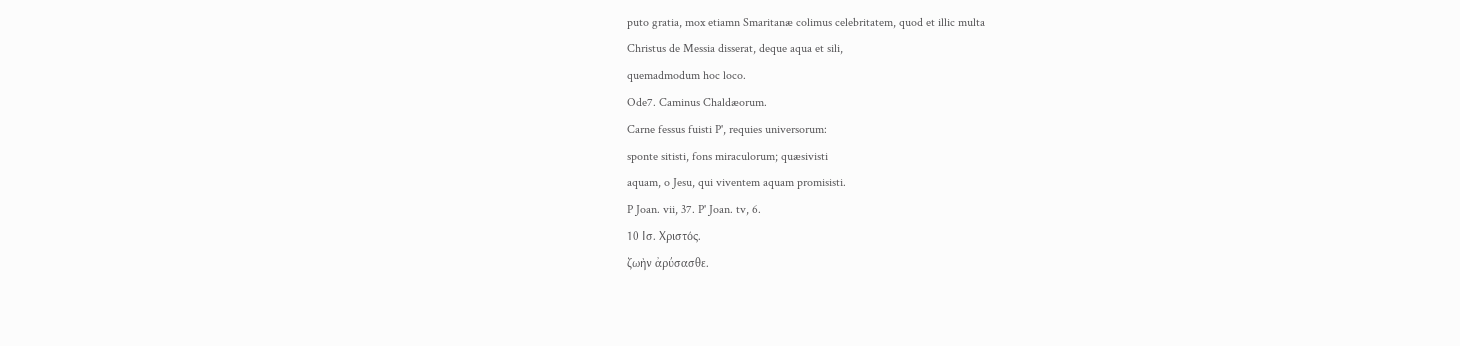puto gratia, mox etiamn Smaritanæ colimus celebritatem, quod et illic multa
Christus de Messia disserat, deque aqua et sili,
quemadmodum hoc loco.
Ode7. Caminus Chaldæorum.
Carne fessus fuisti P', requies universorum:
sponte sitisti, fons miraculorum; quæsivisti
aquam, o Jesu, qui viventem aquam promisisti.
P Joan. vii, 37. P' Joan. tv, 6.
10 Ισ. Χριστός.
ζωὴν ἀρύσασθε.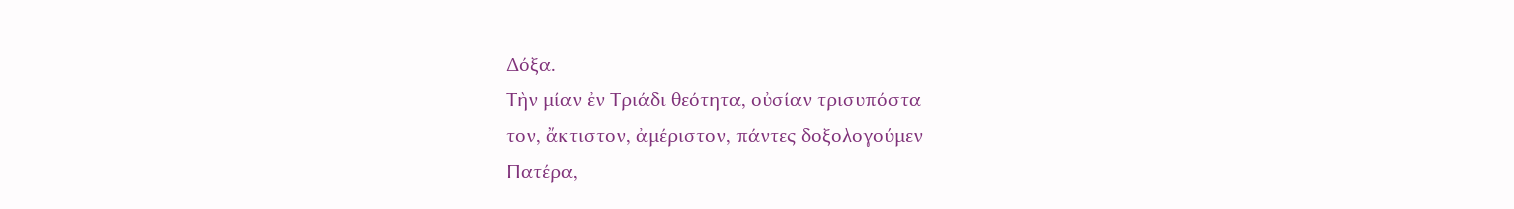Δόξα.
Τὴν μίαν ἐν Τριάδι θεότητα, οὐσίαν τρισυπόστα
τον, ἄκτιστον, ἀμέριστον, πάντες δοξολογούμεν
Πατέρα,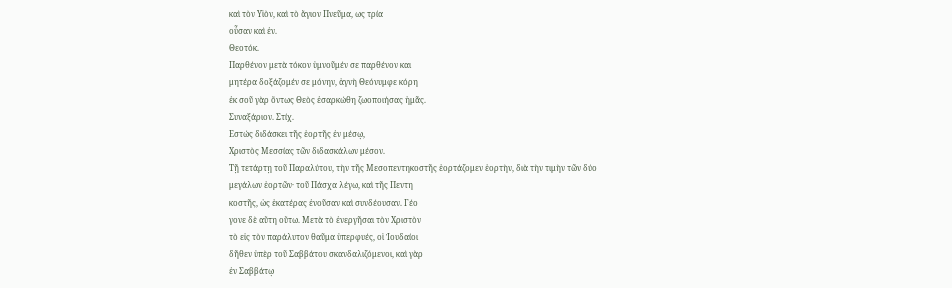καὶ τὸν Υἱὸν, καὶ τὸ ἅγιον Πνεῦμα, ως τρία
οὖσαν καὶ ἐν.
Θεοτόκ.
Παρθένον μετὰ τόκον ὑμνοῦμέν σε παρθένον και
μητέρα δοξάζομέν σε μόνην, ἁγνὴ Θεόνυμφε κόρη
ἐκ σοῦ γὰρ ὄντως Θεὸς ἐσαρκώθη ζωοποιήσας ἡμᾶς.
Συναξάριον. Στίχ.
Εστώς διδάσκει τῆς ἑορτῆς ἐν μέσῳ,
Χριστὸς Μεσσίας τῶν διδασκάλων μέσον.
Τῇ τετάρτῃ τοῦ Παραλύτου, τὴν τῆς Μεσοπεντηκοστῆς ἑορτάζομεν ἑορτὴν, διὰ τὴν τιμὴν τῶν δύο
μεγάλων ἑορτῶν· τοῦ Πάσχα λέγω, καὶ τῆς Πεντη
κοστῆς, ὡς ἑκατέρας ἐνοῦσαν καὶ συνδέουσαν. Γέο
γονε δὲ αὕτη οὕτω. Μετὰ τὸ ἐνεργῆσαι τὸν Χριστὸν
τὸ εἰς τὸν παράλυτον θαῦμα ὑπερφυές, οἱ Ἰουδαίοι
δῆθεν ὑπὲρ τοῦ Σαββάτου σκανδαλιζόμενοι, καὶ γὰρ
ἐν Σαββάτῳ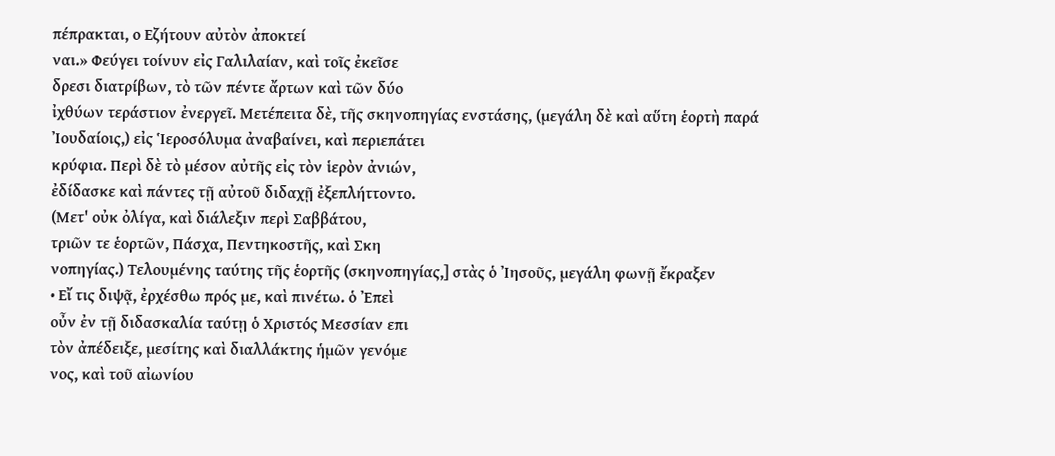πέπρακται, ο Εζήτουν αὐτὸν ἀποκτεί
ναι.» Φεύγει τοίνυν εἰς Γαλιλαίαν, καὶ τοῖς ἐκεῖσε
δρεσι διατρίβων, τὸ τῶν πέντε ἄρτων καὶ τῶν δύο
ἰχθύων τεράστιον ἐνεργεῖ. Μετέπειτα δὲ, τῆς σκηνοπηγίας ενστάσης, (μεγάλη δὲ καὶ αὕτη ἑορτὴ παρά
Ἰουδαίοις,) εἰς Ἱεροσόλυμα ἀναβαίνει, καὶ περιεπάτει
κρύφια. Περὶ δὲ τὸ μέσον αὐτῆς εἰς τὸν ἱερὸν ἀνιών,
ἐδίδασκε καὶ πάντες τῇ αὐτοῦ διδαχῇ ἐξεπλήττοντο.
(Μετ' οὐκ ὀλίγα, καὶ διάλεξιν περὶ Σαββάτου,
τριῶν τε ἑορτῶν, Πάσχα, Πεντηκοστῆς, καὶ Σκη
νοπηγίας.) Τελουμένης ταύτης τῆς ἑορτῆς (σκηνοπηγίας,] στὰς ὁ Ἰησοῦς, μεγάλη φωνῇ ἔκραξεν
• Εἴ τις διψᾷ, ἐρχέσθω πρός με, καὶ πινέτω. ὁ Ἐπεὶ
οὖν ἐν τῇ διδασκαλία ταύτῃ ὁ Χριστός Μεσσίαν επι
τὸν ἀπέδειξε, μεσίτης καὶ διαλλάκτης ἡμῶν γενόμε
νος, καὶ τοῦ αἰωνίου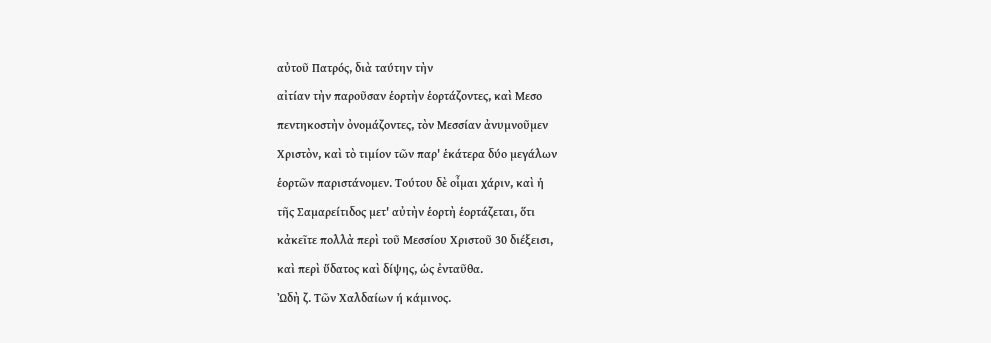αὐτοῦ Πατρός, διὰ ταύτην τὴν
αἰτίαν τὴν παροῦσαν ἑορτὴν ἑορτάζοντες, καὶ Μεσο
πεντηκοστὴν ὀνομάζοντες, τὸν Μεσσίαν ἀνυμνοῦμεν
Χριστὸν, καὶ τὸ τιμίον τῶν παρ' ἑκάτερα δύο μεγάλων
ἑορτῶν παριστάνομεν. Τούτου δὲ οἶμαι χάριν, καὶ ἡ
τῆς Σαμαρείτιδος μετ' αὐτὴν ἑορτὴ ἑορτάζεται, ὅτι
κἀκεῖτε πολλὰ περὶ τοῦ Μεσσίου Χριστοῦ 30 διέξεισι,
καὶ περὶ ὕδατος καὶ δίψης, ὡς ἐνταῦθα.
Ὠδὴ ζ. Τῶν Χαλδαίων ή κάμινος.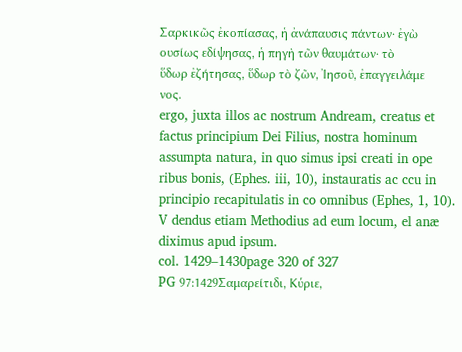Σαρκικῶς ἐκοπίασας, ἡ ἀνάπαυσις πάντων· ἐγὼ
ουσίως εδίψησας, ἡ πηγὴ τῶν θαυμάτων· τὸ
ὕδωρ ἐζήτησας, ὕδωρ τὸ ζῶν, Ἰησοῦ, ἐπαγγειλάμε
νος.
ergo, juxta illos ac nostrum Andream, creatus et
factus principium Dei Filius, nostra hominum
assumpta natura, in quo simus ipsi creati in ope
ribus bonis, (Ephes. iii, 10), instauratis ac ccu in
principio recapitulatis in co omnibus (Ephes, 1, 10).
V dendus etiam Methodius ad eum locum, el anæ
diximus apud ipsum.
col. 1429–1430page 320 of 327
PG 97:1429Σαμαρείτιδι, Κύριε,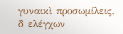γυναικὶ προσωμίλεις, δ ελέγχων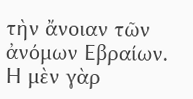τὴν ἄνοιαν τῶν ἀνόμων Εβραίων. Η μὲν γὰρ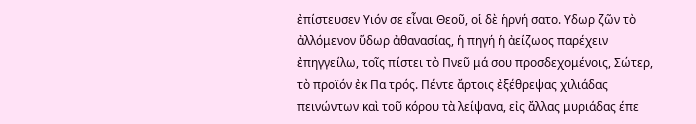ἐπίστευσεν Υιόν σε εἶναι Θεοῦ, οἱ δὲ ἡρνή σατο. Υδωρ ζῶν τὸ ἀλλόμενον ὕδωρ ἀθανασίας, ἡ πηγή ἡ ἀείζωος παρέχειν ἐπηγγείλω, τοῖς πίστει τὸ Πνεῦ μά σου προσδεχομένοις, Σώτερ, τὸ προϊόν ἐκ Πα τρός. Πέντε ἄρτοις ἐξέθρεψας χιλιάδας πεινώντων καὶ τοῦ κόρου τὰ λείψανα, εἰς ἄλλας μυριάδας έπε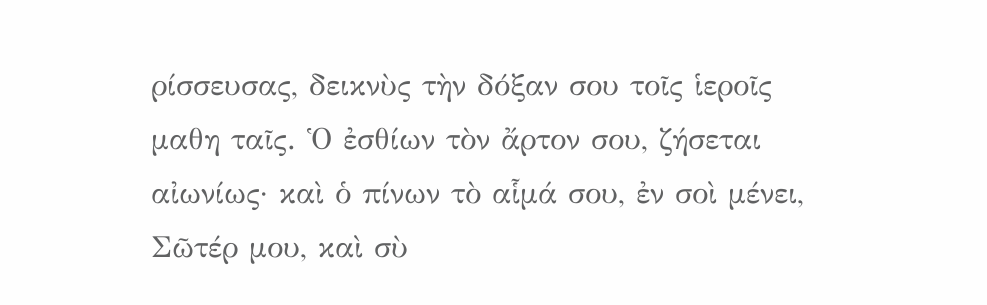ρίσσευσας, δεικνὺς τὴν δόξαν σου τοῖς ἱεροῖς μαθη ταῖς. Ὁ ἐσθίων τὸν ἄρτον σου, ζήσεται αἰωνίως· καὶ ὁ πίνων τὸ αἷμά σου, ἐν σοὶ μένει, Σῶτέρ μου, καὶ σὺ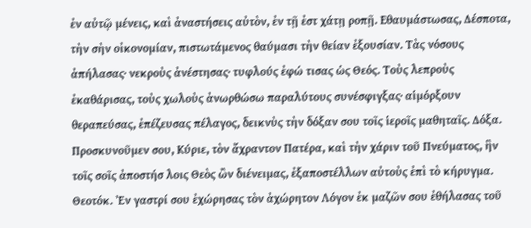ἐν αὐτῷ μένεις, καὶ ἀναστήσεις αὐτὸν, ἐν τῇ ἐστ χάτῃ ροπῇ. Εθαυμάστωσας, Δέσποτα, τὴν σὴν οἰκονομίαν, πιστωτάμενος θαύμασι τὴν θείαν ἐξουσίαν. Τὰς νόσους ἀπήλασας· νεκροὺς ἀνέστησας· τυφλούς ἐφώ τισας ὡς Θεός. Τοὺς λεπροὺς ἐκαθάρισας, τοὺς χωλοὺς ἀνωρθώσω παραλύτους συνέσφιγξας· αἱμόρξουν θεραπεύσας, ἐπέζευσας πέλαγος, δεικνὺς τὴν δόξαν σου τοῖς ἱεροῖς μαθηταῖς. Δόξα. Προσκυνοῦμεν σου, Κύριε, τὸν ἄχραντον Πατέρα, καὶ τὴν χάριν τοῦ Πνεύματος, ἣν τοῖς σοῖς ἀποστήσ λοις Θεὸς ὢν διένειμας, ἐξαποστέλλων αὐτοὺς ἐπὶ τὸ κήρυγμα. Θεοτόκ. Ἐν γαστρί σου ἐχώρησας τὸν ἀχώρητον Λόγον ἐκ μαζῶν σου ἐθήλασας τοῦ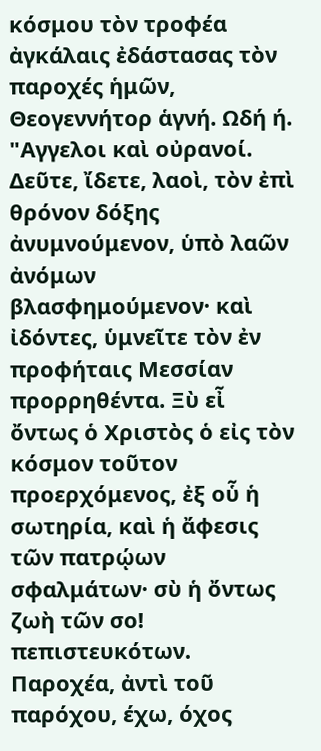κόσμου τὸν τροφέα ἀγκάλαις ἐδάστασας τὸν παροχές ἡμῶν, Θεογεννήτορ ἁγνή. Ωδή ή. "Αγγελοι καὶ οὐρανοί. Δεῦτε, ἴδετε, λαοὶ, τὸν ἐπὶ θρόνον δόξης ἀνυμνούμενον, ὑπὸ λαῶν ἀνόμων βλασφημούμενον· καὶ ἰδόντες, ὑμνεῖτε τὸν ἐν προφήταις Μεσσίαν προρρηθέντα. Ξὺ εἶ ὄντως ὁ Χριστὸς ὁ εἰς τὸν κόσμον τοῦτον προερχόμενος, ἐξ οὗ ἡ σωτηρία, καὶ ἡ ἄφεσις τῶν πατρῴων σφαλμάτων· σὺ ἡ ὄντως ζωὴ τῶν σο! πεπιστευκότων. Παροχέα, ἀντὶ τοῦ παρόχου, έχω, όχος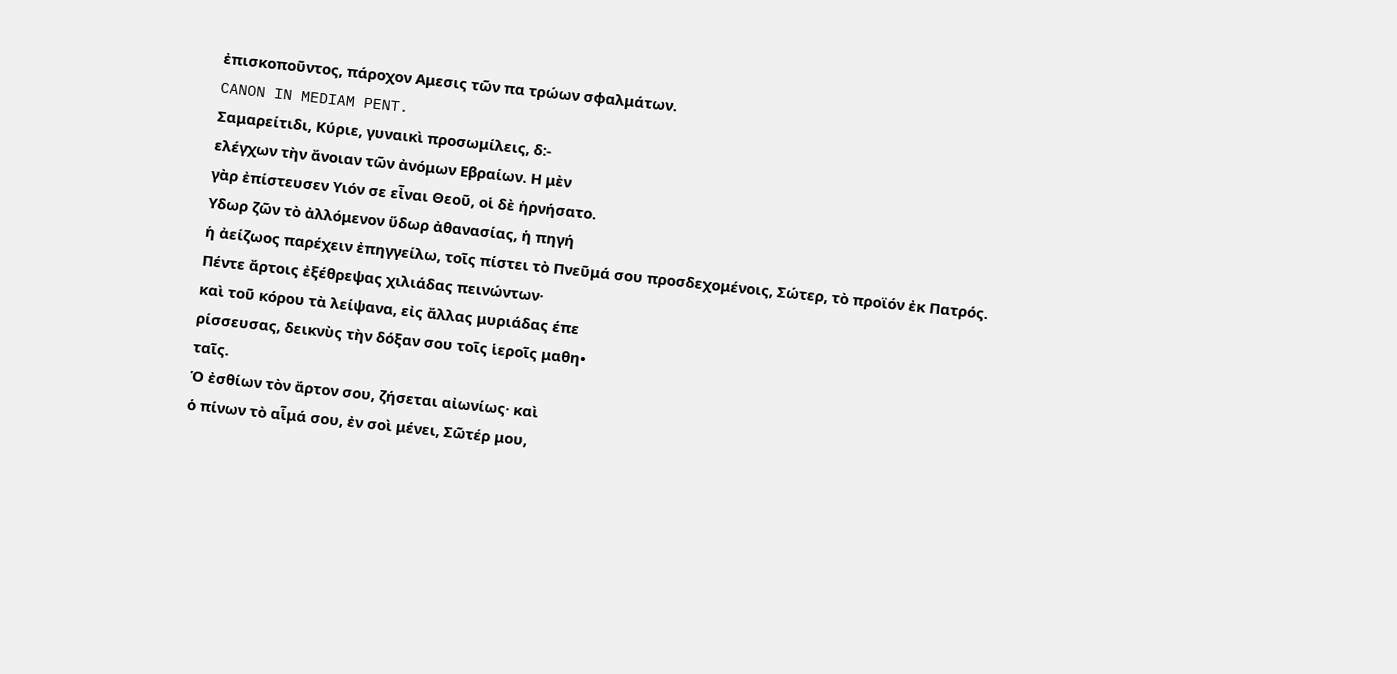ἐπισκοποῦντος, πάροχον Αμεσις τῶν πα τρώων σφαλμάτων.
CANON IN MEDIAM PENT.
Σαμαρείτιδι, Κύριε, γυναικὶ προσωμίλεις, δ:-
ελέγχων τὴν ἄνοιαν τῶν ἀνόμων Εβραίων. Η μὲν
γὰρ ἐπίστευσεν Υιόν σε εἶναι Θεοῦ, οἱ δὲ ἡρνήσατο.
Υδωρ ζῶν τὸ ἀλλόμενον ὕδωρ ἀθανασίας, ἡ πηγή
ἡ ἀείζωος παρέχειν ἐπηγγείλω, τοῖς πίστει τὸ Πνεῦμά σου προσδεχομένοις, Σώτερ, τὸ προϊόν ἐκ Πατρός.
Πέντε ἄρτοις ἐξέθρεψας χιλιάδας πεινώντων·
καὶ τοῦ κόρου τὰ λείψανα, εἰς ἄλλας μυριάδας έπε
ρίσσευσας, δεικνὺς τὴν δόξαν σου τοῖς ἱεροῖς μαθη•
ταῖς.
Ὁ ἐσθίων τὸν ἄρτον σου, ζήσεται αἰωνίως· καὶ
ὁ πίνων τὸ αἷμά σου, ἐν σοὶ μένει, Σῶτέρ μου,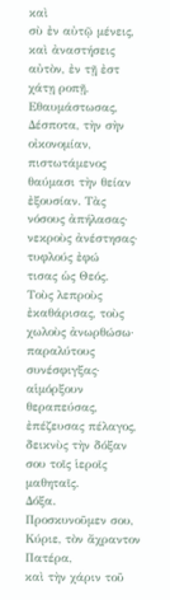καὶ
σὺ ἐν αὐτῷ μένεις, καὶ ἀναστήσεις αὐτὸν, ἐν τῇ ἐστ
χάτῃ ροπῇ.
Εθαυμάστωσας, Δέσποτα, τὴν σὴν οἰκονομίαν,
πιστωτάμενος θαύμασι τὴν θείαν ἐξουσίαν. Τὰς
νόσους ἀπήλασας· νεκροὺς ἀνέστησας· τυφλούς ἐφώ
τισας ὡς Θεός.
Τοὺς λεπροὺς ἐκαθάρισας, τοὺς χωλοὺς ἀνωρθώσω·
παραλύτους συνέσφιγξας· αἱμόρξουν θεραπεύσας,
ἐπέζευσας πέλαγος, δεικνὺς τὴν δόξαν σου τοῖς ἱεροῖς
μαθηταῖς.
Δόξα.
Προσκυνοῦμεν σου, Κύριε, τὸν ἄχραντον Πατέρα,
καὶ τὴν χάριν τοῦ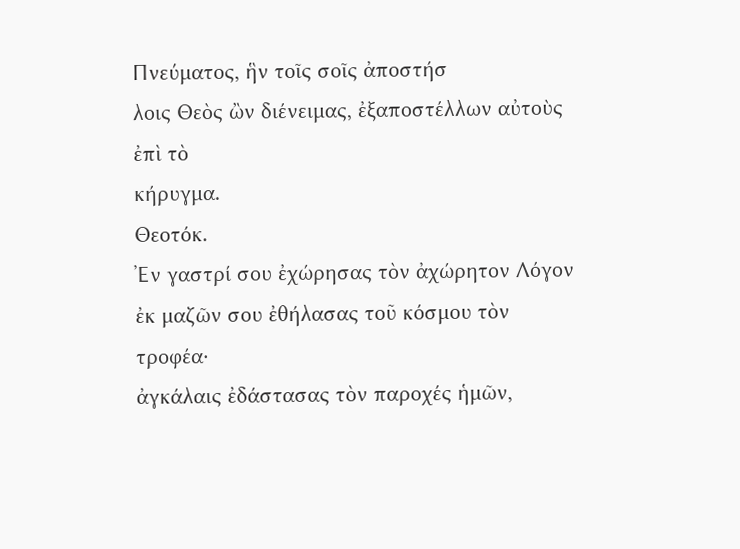Πνεύματος, ἣν τοῖς σοῖς ἀποστήσ
λοις Θεὸς ὢν διένειμας, ἐξαποστέλλων αὐτοὺς ἐπὶ τὸ
κήρυγμα.
Θεοτόκ.
Ἐν γαστρί σου ἐχώρησας τὸν ἀχώρητον Λόγον
ἐκ μαζῶν σου ἐθήλασας τοῦ κόσμου τὸν τροφέα·
ἀγκάλαις ἐδάστασας τὸν παροχές ἡμῶν,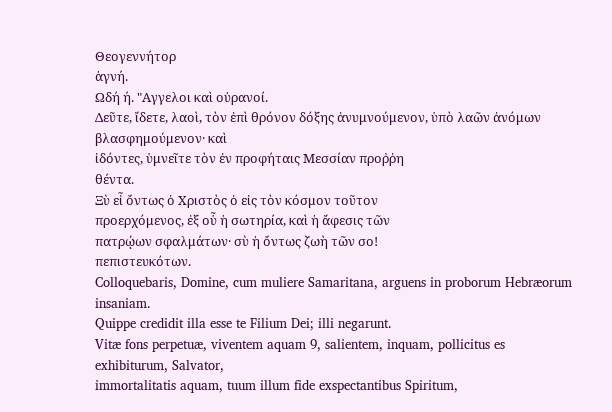Θεογεννήτορ
ἁγνή.
Ωδή ή. "Αγγελοι καὶ οὐρανοί.
Δεῦτε, ἴδετε, λαοὶ, τὸν ἐπὶ θρόνον δόξης ἀνυμνούμενον, ὑπὸ λαῶν ἀνόμων βλασφημούμενον· καὶ
ἰδόντες, ὑμνεῖτε τὸν ἐν προφήταις Μεσσίαν προῤῥη
θέντα.
Ξὺ εἶ ὄντως ὁ Χριστὸς ὁ εἰς τὸν κόσμον τοῦτον
προερχόμενος, ἐξ οὗ ἡ σωτηρία, καὶ ἡ ἄφεσις τῶν
πατρῴων σφαλμάτων· σὺ ἡ ὄντως ζωὴ τῶν σο!
πεπιστευκότων.
Colloquebaris, Domine, cum muliere Samaritana, arguens in proborum Hebræorum insaniam.
Quippe credidit illa esse te Filium Dei; illi negarunt.
Vitæ fons perpetuæ, viventem aquam 9, salientem, inquam, pollicitus es exhibiturum, Salvator,
immortalitatis aquam, tuum illum fide exspectantibus Spiritum,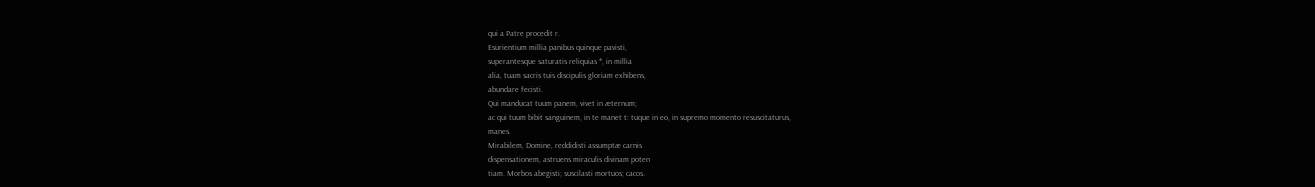qui a Patre procedit r.
Esurientium millia panibus quinque pavisti,
superantesque saturatis reliquias *, in millia
alia, tuam sacris tuis discipulis gloriam exhibens,
abundare fecisti.
Qui manducat tuum panem, vivet in æternum;
ac qui tuum bibit sanguinem, in te manet t: tuque in eo, in supremo momento resuscitaturus,
manes.
Mirabilem, Domine, reddidisti assumptæ carnis
dispensationem, astruens miraculis divinam poten
tiam. Morbos abegisti; suscilasti mortuos; cacos.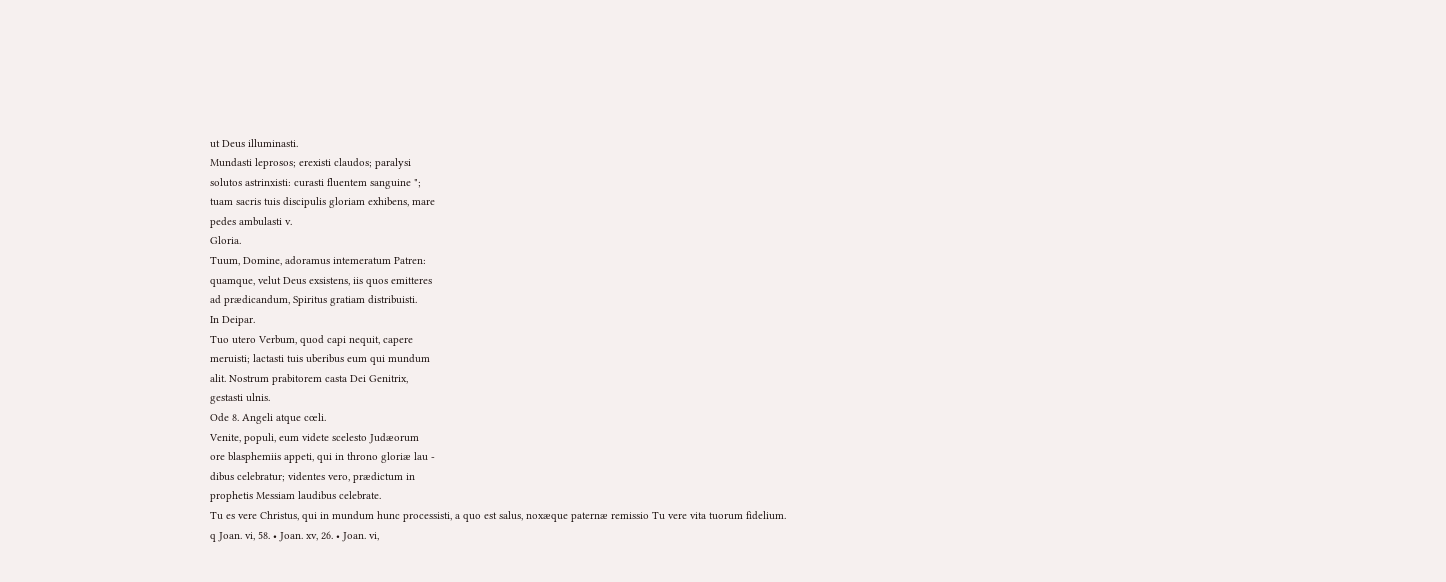ut Deus illuminasti.
Mundasti leprosos; erexisti claudos; paralysi
solutos astrinxisti: curasti fluentem sanguine ";
tuam sacris tuis discipulis gloriam exhibens, mare
pedes ambulasti v.
Gloria.
Tuum, Domine, adoramus intemeratum Patren:
quamque, velut Deus exsistens, iis quos emitteres
ad prædicandum, Spiritus gratiam distribuisti.
In Deipar.
Tuo utero Verbum, quod capi nequit, capere
meruisti; lactasti tuis uberibus eum qui mundum
alit. Nostrum prabitorem casta Dei Genitrix,
gestasti ulnis.
Ode 8. Angeli atque cœli.
Venite, populi, eum videte scelesto Judæorum
ore blasphemiis appeti, qui in throno gloriæ lau -
dibus celebratur; videntes vero, prædictum in
prophetis Messiam laudibus celebrate.
Tu es vere Christus, qui in mundum hunc processisti, a quo est salus, noxæque paternæ remissio Tu vere vita tuorum fidelium.
q Joan. vi, 58. • Joan. xv, 26. • Joan. vi,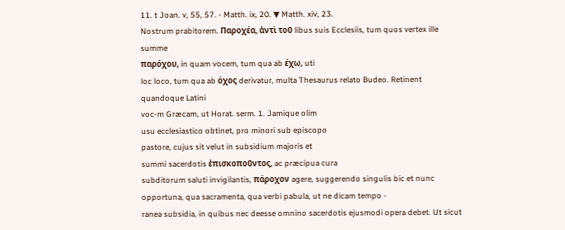11. t Joan. v, 55, 57. - Matth. ix, 20. ▼ Matth. xiv, 23.
Nostrum prabitorem. Παροχέα, ἀντὶ τοῦ libus suis Ecclesiis, tum quos vertex ille summe
παρόχου, in quam vocem, tum qua ab έχω, uti
loc loco, tum qua ab όχος derivatur, multa Thesaurus relato Budeo. Retinent quandoque Latini
voc-m Græcam, ut Horat. serm. 1. Jamique olim
usu ecclesiastico obtinet, pro minori sub episcopo
pastore, cujus sit velut in subsidium majoris et
summi sacerdotis ἐπισκοποῦντος, ac præcipua cura
subditorum saluti invigilantis, πάροχον agere, suggerendo singulis bic et nunc opportuna, qua sacramenta, qua verbi pabula, ut ne dicam tempo -
ranea subsidia, in quibus nec deesse omnino sacerdotis ejusmodi opera debet. Ut sicut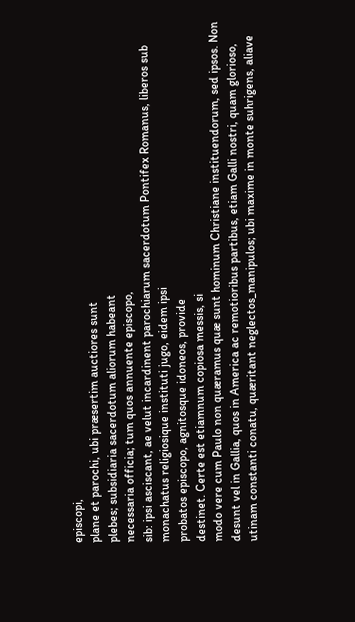episcopi,
plane et parochi, ubi præsertim auctiores sunt
plebes; subsidiaria sacerdotum aliorum habeant
necessaria officia; tum quos annuente episcopo,
sib: ipsi asciscant, ae velut incardinent parochiarum sacerdotum Pontifex Romanus, liberos sub
monachatus religiosique instituti jugo, eidem ipsi
probatos episcopo, agnitosque idoneos, provide
destinet. Certe est etiamnum copiosa messis, si
modo vere cum Paulo non quæramus quæ sunt hominum Christiane instituendorum, sed ipsos. Non
desunt vel in Gallia, quos in America ac remotioribus partibus, etiam Galli nostri, quam glorioso,
utinam constanti conatu, quæritant neglectos_manipulos; ubi maxime in monte suhrigens, aliave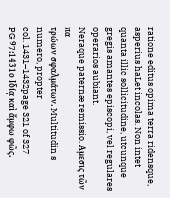ratione editus opima terra ridensque, asperius haLet incolas. Non intet quanta illic sollicitudine, utcunque gregis amantes episcopi, vel regulares operarios aubiant.
Neraque paternæ remissio. Αμεσις τῶν πα
τρώων σφαλμάτων. Multitudin s numero, propter
col. 1431–1432page 321 of 327
PG 97:1431ο Ιδίᾳ καὶ ἄμφω φῶς.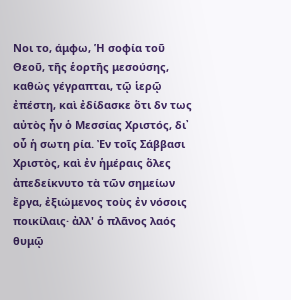Νοι το, άμφω, Ἡ σοφία τοῦ Θεοῦ, τῆς ἑορτῆς μεσούσης, καθώς γέγραπται, τῷ ἱερῷ ἐπέστη, καὶ ἐδίδασκε ὅτι δν τως αὐτὸς ἦν ὁ Μεσσίας Χριστός, δι᾿ οὗ ἡ σωτη ρία. Ἐν τοῖς Σάββασι Χριστὸς, καὶ ἐν ἡμέραις ὅλες ἀπεδείκνυτο τὰ τῶν σημείων ἔργα, ἐξιώμενος τοὺς ἐν νόσοις ποικίλαις· ἀλλ' ὁ πλᾶνος λαός θυμῷ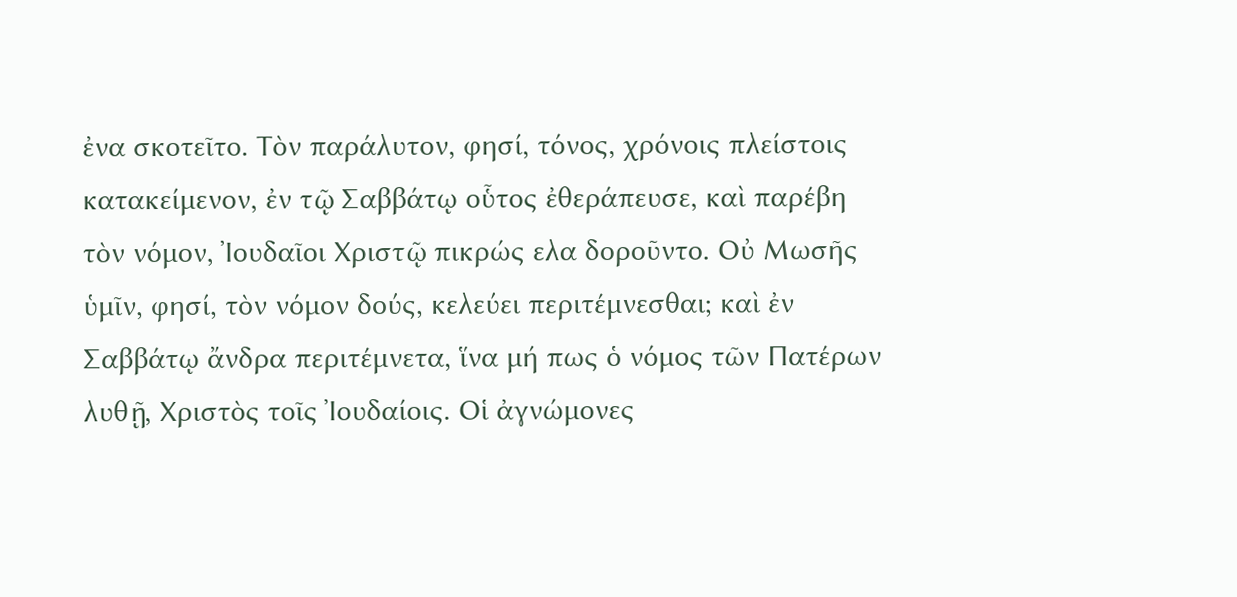ἐνα σκοτεῖτο. Τὸν παράλυτον, φησί, τόνος, χρόνοις πλείστοις κατακείμενον, ἐν τῷ Σαββάτῳ οὗτος ἐθεράπευσε, καὶ παρέβη τὸν νόμον, Ἰουδαῖοι Χριστῷ πικρώς ελα δοροῦντο. Οὐ Μωσῆς ὑμῖν, φησί, τὸν νόμον δούς, κελεύει περιτέμνεσθαι; καὶ ἐν Σαββάτῳ ἄνδρα περιτέμνετα, ἵνα μή πως ὁ νόμος τῶν Πατέρων λυθῇ, Χριστὸς τοῖς Ἰουδαίοις. Οἱ ἀγνώμονες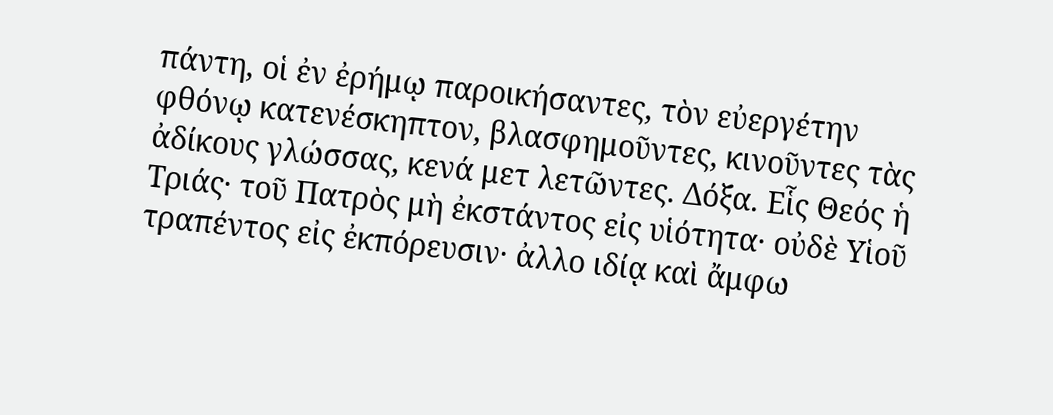πάντη, οἱ ἐν ἐρήμῳ παροικήσαντες, τὸν εὐεργέτην φθόνῳ κατενέσκηπτον, βλασφημοῦντες, κινοῦντες τὰς ἀδίκους γλώσσας, κενά μετ λετῶντες. Δόξα. Εἷς Θεός ἡ Τριάς· τοῦ Πατρὸς μὴ ἐκστάντος εἰς υἱότητα· οὐδὲ Υἱοῦ τραπέντος εἰς ἐκπόρευσιν· ἀλλο ιδίᾳ καὶ ἄμφω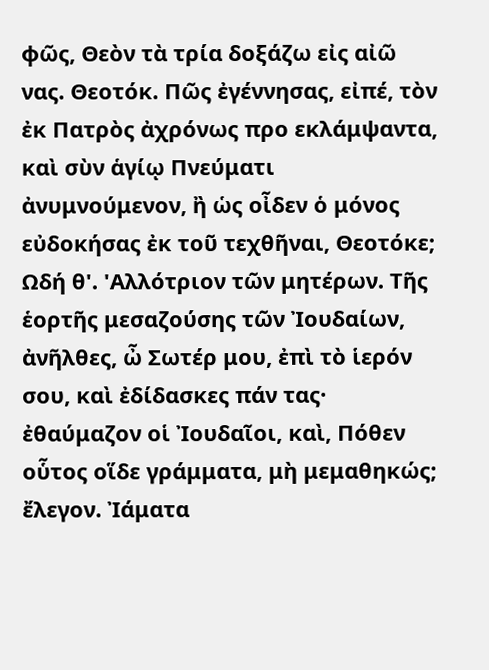φῶς, Θεὸν τὰ τρία δοξάζω εἰς αἰῶ νας. Θεοτόκ. Πῶς ἐγέννησας, εἰπέ, τὸν ἐκ Πατρὸς ἀχρόνως προ εκλάμψαντα, καὶ σὺν ἁγίῳ Πνεύματι ἀνυμνούμενον, ἢ ὡς οἶδεν ὁ μόνος εὐδοκήσας ἐκ τοῦ τεχθῆναι, Θεοτόκε; Ωδή θ'. 'Αλλότριον τῶν μητέρων. Τῆς ἑορτῆς μεσαζούσης τῶν Ἰουδαίων, ἀνῆλθες, ὦ Σωτέρ μου, ἐπὶ τὸ ἱερόν σου, καὶ ἐδίδασκες πάν τας· ἐθαύμαζον οἱ Ἰουδαῖοι, καὶ, Πόθεν οὗτος οἵδε γράμματα, μὴ μεμαθηκώς; ἔλεγον. Ἰάματα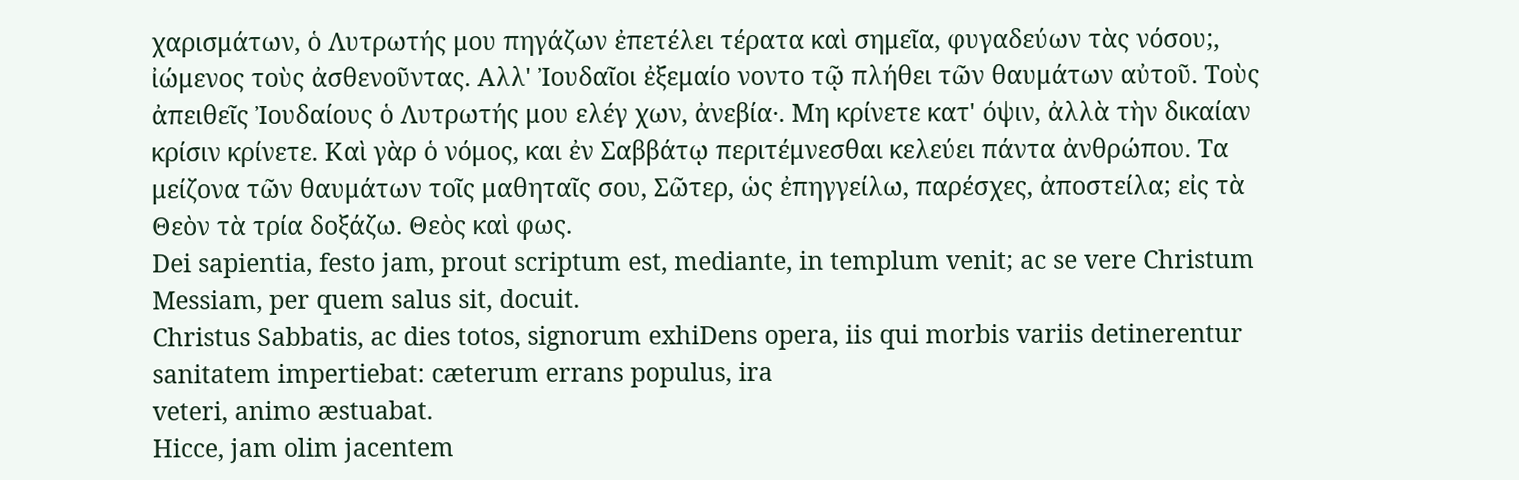χαρισμάτων, ὁ Λυτρωτής μου πηγάζων ἐπετέλει τέρατα καὶ σημεῖα, φυγαδεύων τὰς νόσου;, ἰώμενος τοὺς ἀσθενοῦντας. Αλλ' Ἰουδαῖοι ἐξεμαίο νοντο τῷ πλήθει τῶν θαυμάτων αὐτοῦ. Τοὺς ἀπειθεῖς Ἰουδαίους ὁ Λυτρωτής μου ελέγ χων, ἀνεβία·. Μη κρίνετε κατ' όψιν, ἀλλὰ τὴν δικαίαν κρίσιν κρίνετε. Καὶ γὰρ ὁ νόμος, και ἐν Σαββάτῳ περιτέμνεσθαι κελεύει πάντα ἀνθρώπου. Τα μείζονα τῶν θαυμάτων τοῖς μαθηταῖς σου, Σῶτερ, ὡς ἐπηγγείλω, παρέσχες, ἀποστείλα; εἰς τὰ Θεὸν τὰ τρία δοξάζω. Θεὸς καὶ φως.
Dei sapientia, festo jam, prout scriptum est, mediante, in templum venit; ac se vere Christum
Messiam, per quem salus sit, docuit.
Christus Sabbatis, ac dies totos, signorum exhiDens opera, iis qui morbis variis detinerentur sanitatem impertiebat: cæterum errans populus, ira
veteri, animo æstuabat.
Hicce, jam olim jacentem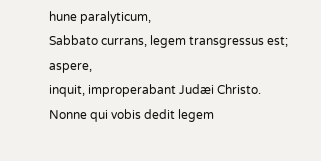hune paralyticum,
Sabbato currans, legem transgressus est; aspere,
inquit, improperabant Judæi Christo.
Nonne qui vobis dedit legem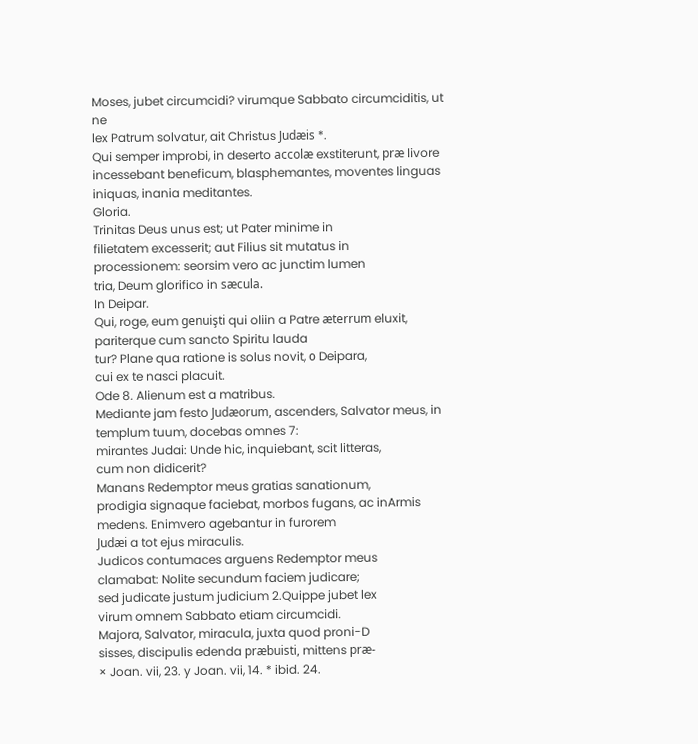Moses, jubet circumcidi? virumque Sabbato circumciditis, ut ne
lex Patrum solvatur, ait Christus Judæis *.
Qui semper improbi, in deserto accolæ exstiterunt, præ livore incessebant beneficum, blasphemantes, moventes linguas iniquas, inania meditantes.
Gloria.
Trinitas Deus unus est; ut Pater minime in
filietatem excesserit; aut Filius sit mutatus in
processionem: seorsim vero ac junctim lumen
tria, Deum glorifico in sæcula.
In Deipar.
Qui, roge, eum genuişti qui oliin a Patre æterrum eluxit, pariterque cum sancto Spiritu lauda
tur? Plane qua ratione is solus novit, ο Deipara,
cui ex te nasci placuit.
Ode 8. Alienum est a matribus.
Mediante jam festo Judæorum, ascenders, Salvator meus, in templum tuum, docebas omnes 7:
mirantes Judai: Unde hic, inquiebant, scit litteras,
cum non didicerit?
Manans Redemptor meus gratias sanationum,
prodigia signaque faciebat, morbos fugans, ac inArmis medens. Enimvero agebantur in furorem
Judæi a tot ejus miraculis.
Judicos contumaces arguens Redemptor meus
clamabat: Nolite secundum faciem judicare;
sed judicate justum judicium 2.Quippe jubet lex
virum omnem Sabbato etiam circumcidi.
Majora, Salvator, miracula, juxta quod proni-D
sisses, discipulis edenda præbuisti, mittens præ-
× Joan. vii, 23. y Joan. vii, 14. * ibid. 24.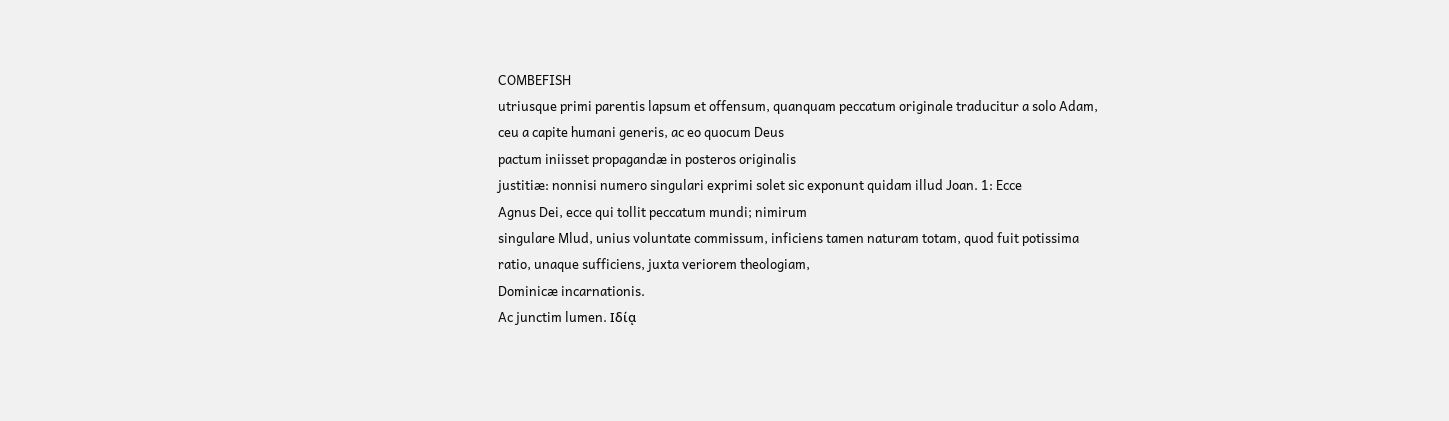COMBEFISH
utriusque primi parentis lapsum et offensum, quanquam peccatum originale traducitur a solo Adam,
ceu a capite humani generis, ac eo quocum Deus
pactum iniisset propagandæ in posteros originalis
justitiæ: nonnisi numero singulari exprimi solet sic exponunt quidam illud Joan. 1: Ecce
Agnus Dei, ecce qui tollit peccatum mundi; nimirum
singulare Mlud, unius voluntate commissum, inficiens tamen naturam totam, quod fuit potissima
ratio, unaque sufficiens, juxta veriorem theologiam,
Dominicæ incarnationis.
Ac junctim lumen. Ιδίᾳ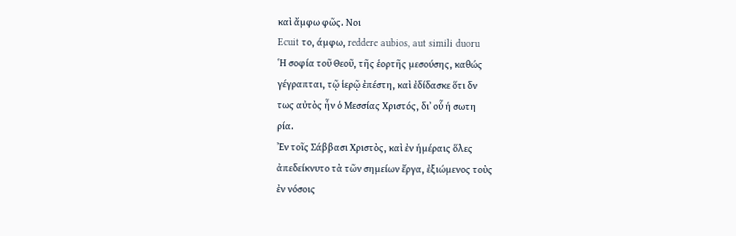καὶ ἄμφω φῶς. Νοι
Ecuit το, άμφω, reddere aubios, aut simili duoru
Ἡ σοφία τοῦ Θεοῦ, τῆς ἑορτῆς μεσούσης, καθώς
γέγραπται, τῷ ἱερῷ ἐπέστη, καὶ ἐδίδασκε ὅτι δν
τως αὐτὸς ἦν ὁ Μεσσίας Χριστός, δι᾿ οὗ ἡ σωτη
ρία.
Ἐν τοῖς Σάββασι Χριστὸς, καὶ ἐν ἡμέραις ὅλες
ἀπεδείκνυτο τὰ τῶν σημείων ἔργα, ἐξιώμενος τοὺς
ἐν νόσοις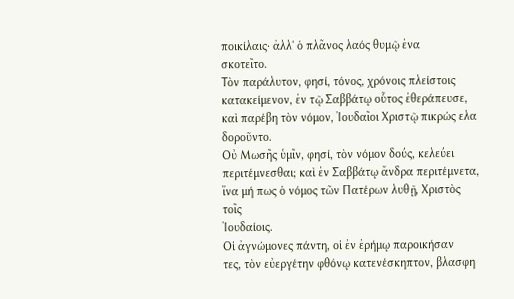ποικίλαις· ἀλλ' ὁ πλᾶνος λαός θυμῷ ἐνα
σκοτεῖτο.
Τὸν παράλυτον, φησί, τόνος, χρόνοις πλείστοις
κατακείμενον, ἐν τῷ Σαββάτῳ οὗτος ἐθεράπευσε,
καὶ παρέβη τὸν νόμον, Ἰουδαῖοι Χριστῷ πικρώς ελα
δοροῦντο.
Οὐ Μωσῆς ὑμῖν, φησί, τὸν νόμον δούς, κελεύει
περιτέμνεσθαι; καὶ ἐν Σαββάτῳ ἄνδρα περιτέμνετα,
ἵνα μή πως ὁ νόμος τῶν Πατέρων λυθῇ, Χριστὸς τοῖς
Ἰουδαίοις.
Οἱ ἀγνώμονες πάντη, οἱ ἐν ἐρήμῳ παροικήσαν
τες, τὸν εὐεργέτην φθόνῳ κατενέσκηπτον, βλασφη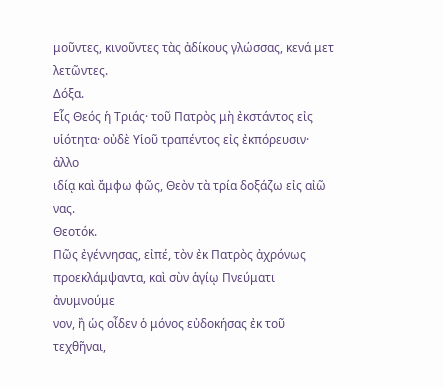μοῦντες, κινοῦντες τὰς ἀδίκους γλώσσας, κενά μετ
λετῶντες.
Δόξα.
Εἷς Θεός ἡ Τριάς· τοῦ Πατρὸς μὴ ἐκστάντος εἰς
υἱότητα· οὐδὲ Υἱοῦ τραπέντος εἰς ἐκπόρευσιν· ἀλλο
ιδίᾳ καὶ ἄμφω φῶς, Θεὸν τὰ τρία δοξάζω εἰς αἰῶ
νας.
Θεοτόκ.
Πῶς ἐγέννησας, εἰπέ, τὸν ἐκ Πατρὸς ἀχρόνως προεκλάμψαντα, καὶ σὺν ἁγίῳ Πνεύματι ἀνυμνούμε
νον, ἢ ὡς οἶδεν ὁ μόνος εὐδοκήσας ἐκ τοῦ τεχθῆναι,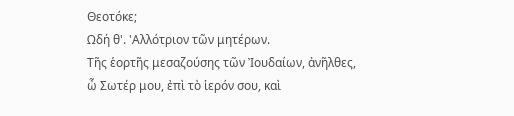Θεοτόκε;
Ωδή θ'. 'Αλλότριον τῶν μητέρων.
Τῆς ἑορτῆς μεσαζούσης τῶν Ἰουδαίων, ἀνῆλθες,
ὦ Σωτέρ μου, ἐπὶ τὸ ἱερόν σου, καὶ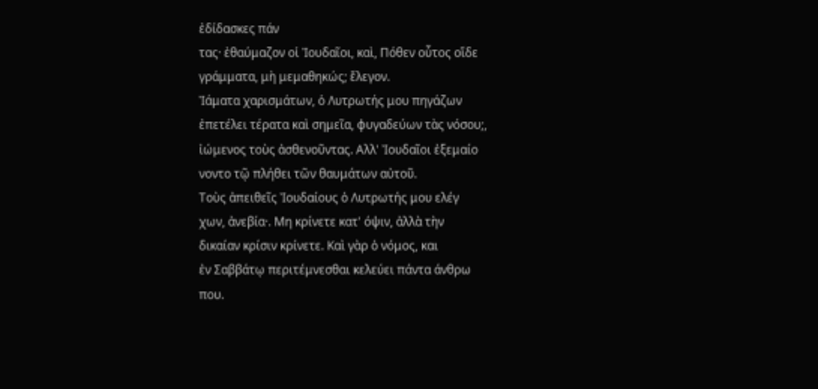ἐδίδασκες πάν
τας· ἐθαύμαζον οἱ Ἰουδαῖοι, καὶ, Πόθεν οὗτος οἵδε
γράμματα, μὴ μεμαθηκώς; ἔλεγον.
Ἰάματα χαρισμάτων, ὁ Λυτρωτής μου πηγάζων
ἐπετέλει τέρατα καὶ σημεῖα, φυγαδεύων τὰς νόσου;,
ἰώμενος τοὺς ἀσθενοῦντας. Αλλ' Ἰουδαῖοι ἐξεμαίο
νοντο τῷ πλήθει τῶν θαυμάτων αὐτοῦ.
Τοὺς ἀπειθεῖς Ἰουδαίους ὁ Λυτρωτής μου ελέγ
χων, ἀνεβία·. Μη κρίνετε κατ' όψιν, ἀλλὰ τὴν
δικαίαν κρίσιν κρίνετε. Καὶ γὰρ ὁ νόμος, και
ἐν Σαββάτῳ περιτέμνεσθαι κελεύει πάντα άνθρω
που.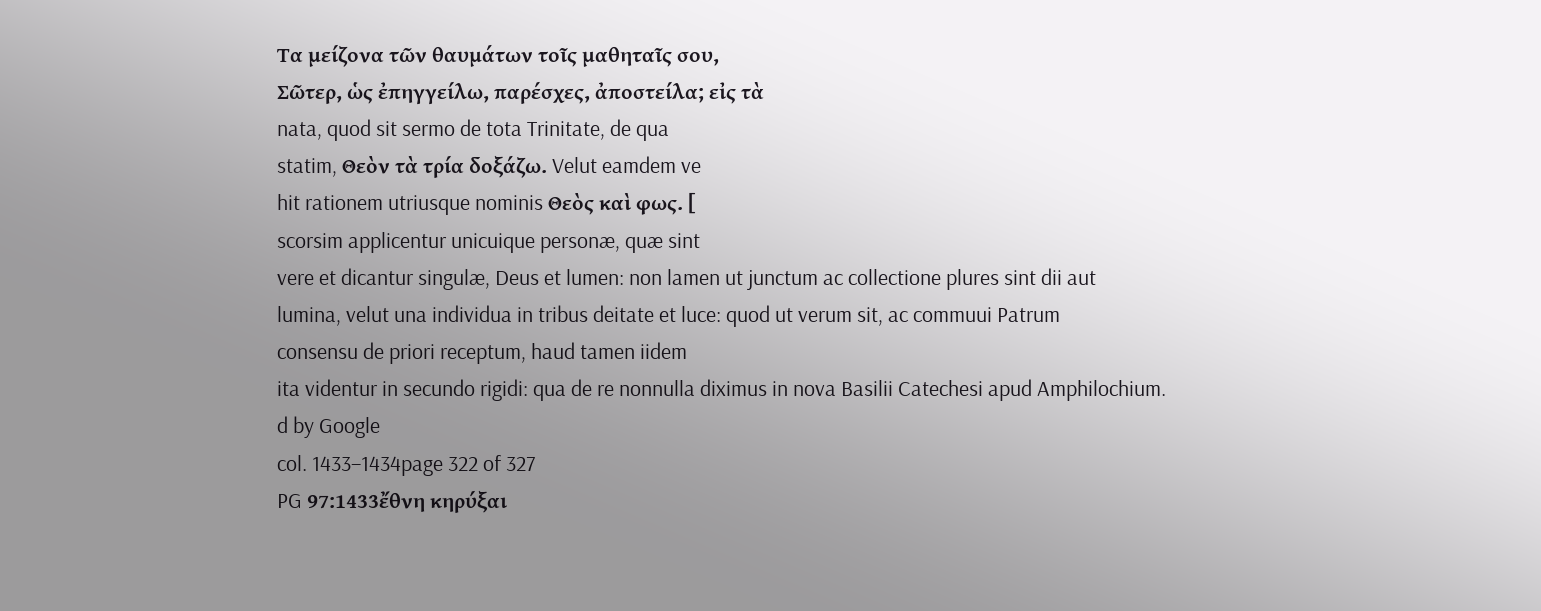Τα μείζονα τῶν θαυμάτων τοῖς μαθηταῖς σου,
Σῶτερ, ὡς ἐπηγγείλω, παρέσχες, ἀποστείλα; εἰς τὰ
nata, quod sit sermo de tota Trinitate, de qua
statim, Θεὸν τὰ τρία δοξάζω. Velut eamdem ve
hit rationem utriusque nominis Θεὸς καὶ φως. [
scorsim applicentur unicuique personæ, quæ sint
vere et dicantur singulæ, Deus et lumen: non lamen ut junctum ac collectione plures sint dii aut
lumina, velut una individua in tribus deitate et luce: quod ut verum sit, ac commuui Patrum
consensu de priori receptum, haud tamen iidem
ita videntur in secundo rigidi: qua de re nonnulla diximus in nova Basilii Catechesi apud Amphilochium.
d by Google
col. 1433–1434page 322 of 327
PG 97:1433ἔθνη κηρύξαι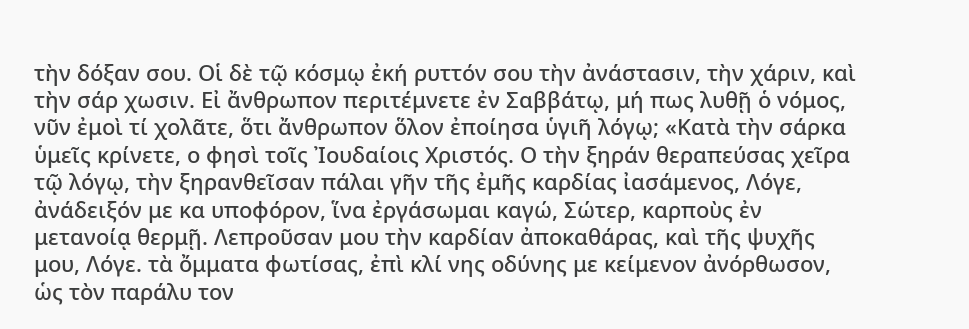τὴν δόξαν σου. Οἱ δὲ τῷ κόσμῳ ἐκή ρυττόν σου τὴν ἀνάστασιν, τὴν χάριν, καὶ τὴν σάρ χωσιν. Εἰ ἄνθρωπον περιτέμνετε ἐν Σαββάτῳ, μή πως λυθῇ ὁ νόμος, νῦν ἐμοὶ τί χολᾶτε, ὅτι ἄνθρωπον ὅλον ἐποίησα ὑγιῆ λόγῳ; «Κατὰ τὴν σάρκα ὑμεῖς κρίνετε, ο φησὶ τοῖς Ἰουδαίοις Χριστός. Ο τὴν ξηράν θεραπεύσας χεῖρα τῷ λόγῳ, τὴν ξηρανθεῖσαν πάλαι γῆν τῆς ἐμῆς καρδίας ἰασάμενος, Λόγε, ἀνάδειξόν με κα υποφόρον, ἵνα ἐργάσωμαι καγώ, Σώτερ, καρποὺς ἐν μετανοίᾳ θερμῇ. Λεπροῦσαν μου τὴν καρδίαν ἀποκαθάρας, καὶ τῆς ψυχῆς μου, Λόγε. τὰ ὄμματα φωτίσας, ἐπὶ κλί νης οδύνης με κείμενον ἀνόρθωσον, ὡς τὸν παράλυ τον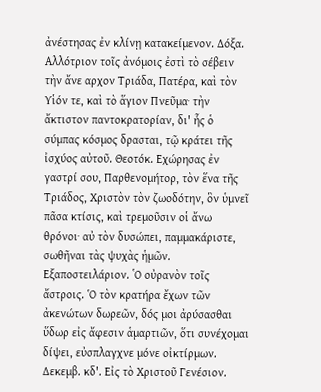ἀνέστησας ἐν κλίνῃ κατακείμενον. Δόξα. Αλλότριον τοῖς ἀνόμοις ἐστὶ τὸ σέβειν τὴν ἄνε αρχον Τριάδα, Πατέρα, καὶ τὸν Υἱόν τε, καὶ τὸ ἅγιον Πνεῦμα· τὴν ἄκτιστον παντοκρατορίαν, δι' ἧς ὁ σύμπας κόσμος δρασται, τῷ κράτει τῆς ἰσχύος αὐτοῦ. Θεοτόκ. Εχώρησας ἐν γαστρί σου, Παρθενομήτορ, τὸν ἕνα τῆς Τριάδος, Χριστὸν τὸν ζωοδότην, ὃν ὑμνεῖ πᾶσα κτίσις, καὶ τρεμοῦσιν οἱ ἄνω θρόνοι· αὐ τὸν δυσώπει, παμμακάριστε, σωθῆναι τὰς ψυχὰς ἡμῶν. Εξαποστειλάριον. ῾Ο οὐρανὸν τοῖς ἄστροις. Ὁ τὸν κρατήρα ἔχων τῶν ἀκενώτων δωρεῶν, δός μοι ἀρύσασθαι ὕδωρ εἰς ἄφεσιν ἁμαρτιῶν, ὅτι συνέχομαι δίψει, εὐσπλαγχνε μόνε οἰκτίρμων. Δεκεμβ. κδ'. Εἰς τὸ Χριστοῦ Γενέσιον.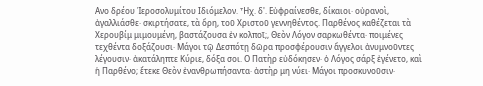Ανο δρέου Ἱεροσολυμίτου Ιδιόμελον. Ἦχ. δ'. Εὐφραίνεσθε, δίκαιοι· οὐρανοὶ, ἀγαλλιάσθε· σκιρτήσατε, τὰ ὄρη, τοῦ Χριστοῦ γεννηθέντος. Παρθένος καθέζεται τὰ Χερουβίμ μιμουμένη, βαστάζουσα ἐν κολποῖ;, Θεὸν Λόγον σαρκωθέντα· ποιμένες τεχθέντα δοξάζουσι· Μάγοι τῷ Δεσπότῃ δῶρα προσφέρουσιν ἄγγελοι ἀνυμνοῦντες λέγουσιν· ἀκατάληπτε Κύριε, δόξα σοι. Ο Πατὴρ εὐδόκησεν· ὁ Λόγος σάρξ ἐγένετο, καὶ ἡ Παρθένο; ἔτεκε Θεὸν ἐνανθρωπήσαντα· ἀστὴρ μη νύει· Μάγοι προσκυνοῦσιν·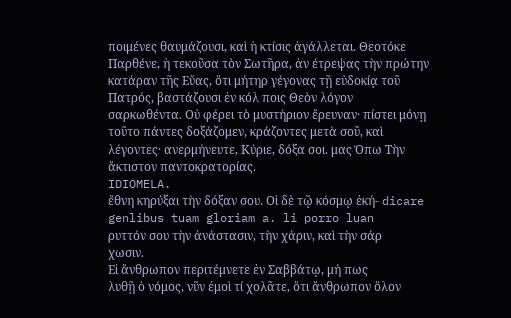ποιμένες θαυμάζουσι, καὶ ἡ κτίσις ἀγάλλεται. Θεοτόκε Παρθένε, ἡ τεκοῦσα τὸν Σωτῆρα, ἀν έτρεψας τὴν πρώτην κατάραν τῆς Εὔας, ὅτι μήτηρ γέγονας τῇ εὐδοκίᾳ τοῦ Πατρός, βαστάζουσι ἐν κόλ ποις Θεὸν λόγον σαρκωθέντα. Οὐ φέρει τὸ μυστήριον ἔρευναν· πίστει μόνῃ τοῦτο πάντες δοξάζομεν, κράζοντες μετὰ σοῦ, καὶ λέγοντες· ανερμήνευτε, Κύριε, δόξα σοι. μας Όπω Τὴν ἄκτιστον παντοκρατορίας.
IDIOMELA.
ἔθνη κηρύξαι τὴν δόξαν σου. Οἱ δὲ τῷ κόσμῳ ἐκή- dicare genlibus tuam gloriam a. li porro luan
ρυττόν σου τὴν ἀνάστασιν, τὴν χάριν, καὶ τὴν σάρ
χωσιν.
Εἰ ἄνθρωπον περιτέμνετε ἐν Σαββάτῳ, μή πως
λυθῇ ὁ νόμος, νῦν ἐμοὶ τί χολᾶτε, ὅτι ἄνθρωπον ὅλον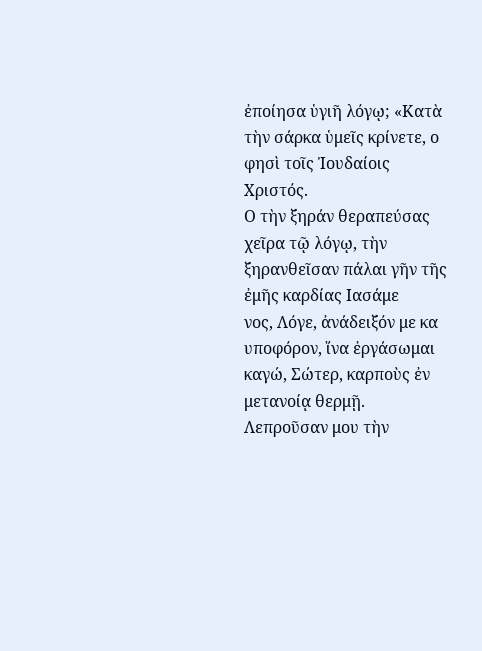ἐποίησα ὑγιῆ λόγῳ; «Κατὰ τὴν σάρκα ὑμεῖς κρίνετε, ο
φησὶ τοῖς Ἰουδαίοις Χριστός.
Ο τὴν ξηράν θεραπεύσας χεῖρα τῷ λόγῳ, τὴν
ξηρανθεῖσαν πάλαι γῆν τῆς ἐμῆς καρδίας Ιασάμε
νος, Λόγε, ἀνάδειξόν με κα υποφόρον, ἵνα ἐργάσωμαι καγώ, Σώτερ, καρποὺς ἐν μετανοίᾳ θερμῇ.
Λεπροῦσαν μου τὴν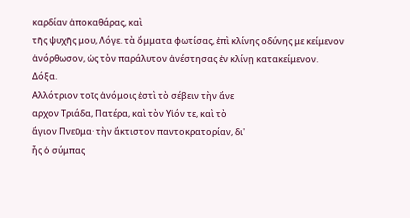καρδίαν ἀποκαθάρας, καὶ
τῆς ψυχῆς μου, Λόγε. τὰ ὄμματα φωτίσας, ἐπὶ κλίνης οδύνης με κείμενον ἀνόρθωσον, ὡς τὸν παράλυτον ἀνέστησας ἐν κλίνῃ κατακείμενον.
Δόξα.
Αλλότριον τοῖς ἀνόμοις ἐστὶ τὸ σέβειν τὴν ἄνε
αρχον Τριάδα, Πατέρα, καὶ τὸν Υἱόν τε, καὶ τὸ
ἅγιον Πνεῦμα· τὴν ἄκτιστον παντοκρατορίαν, δι'
ἧς ὁ σύμπας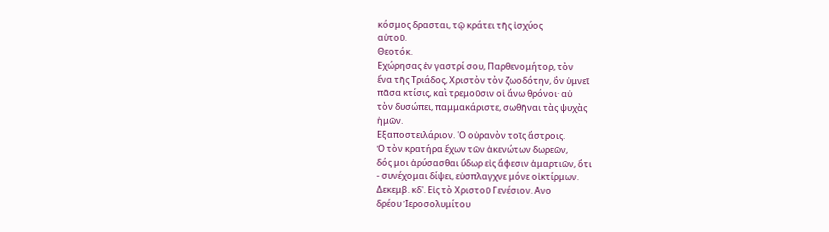κόσμος δρασται, τῷ κράτει τῆς ἰσχύος
αὐτοῦ.
Θεοτόκ.
Εχώρησας ἐν γαστρί σου, Παρθενομήτορ, τὸν
ἕνα τῆς Τριάδος, Χριστὸν τὸν ζωοδότην, ὃν ὑμνεῖ
πᾶσα κτίσις, καὶ τρεμοῦσιν οἱ ἄνω θρόνοι· αὐ
τὸν δυσώπει, παμμακάριστε, σωθῆναι τὰς ψυχὰς
ἡμῶν.
Εξαποστειλάριον. ῾Ο οὐρανὸν τοῖς ἄστροις.
Ὁ τὸν κρατήρα ἔχων τῶν ἀκενώτων δωρεῶν,
δός μοι ἀρύσασθαι ὕδωρ εἰς ἄφεσιν ἁμαρτιῶν, ὅτι
- συνέχομαι δίψει, εὐσπλαγχνε μόνε οἰκτίρμων.
Δεκεμβ. κδ'. Εἰς τὸ Χριστοῦ Γενέσιον. Ανο
δρέου Ἱεροσολυμίτου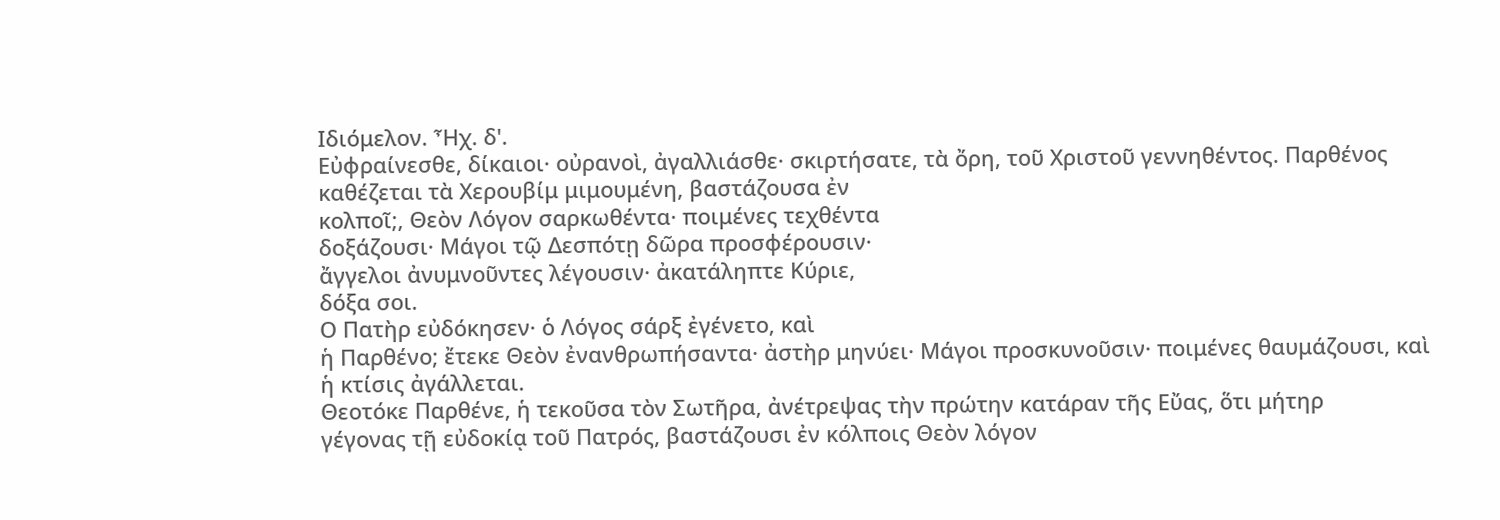Ιδιόμελον. Ἦχ. δ'.
Εὐφραίνεσθε, δίκαιοι· οὐρανοὶ, ἀγαλλιάσθε· σκιρτήσατε, τὰ ὄρη, τοῦ Χριστοῦ γεννηθέντος. Παρθένος
καθέζεται τὰ Χερουβίμ μιμουμένη, βαστάζουσα ἐν
κολποῖ;, Θεὸν Λόγον σαρκωθέντα· ποιμένες τεχθέντα
δοξάζουσι· Μάγοι τῷ Δεσπότῃ δῶρα προσφέρουσιν·
ἄγγελοι ἀνυμνοῦντες λέγουσιν· ἀκατάληπτε Κύριε,
δόξα σοι.
Ο Πατὴρ εὐδόκησεν· ὁ Λόγος σάρξ ἐγένετο, καὶ
ἡ Παρθένο; ἔτεκε Θεὸν ἐνανθρωπήσαντα· ἀστὴρ μηνύει· Μάγοι προσκυνοῦσιν· ποιμένες θαυμάζουσι, καὶ
ἡ κτίσις ἀγάλλεται.
Θεοτόκε Παρθένε, ἡ τεκοῦσα τὸν Σωτῆρα, ἀνέτρεψας τὴν πρώτην κατάραν τῆς Εὔας, ὅτι μήτηρ
γέγονας τῇ εὐδοκίᾳ τοῦ Πατρός, βαστάζουσι ἐν κόλποις Θεὸν λόγον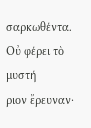σαρκωθέντα. Οὐ φέρει τὸ μυστή
ριον ἔρευναν·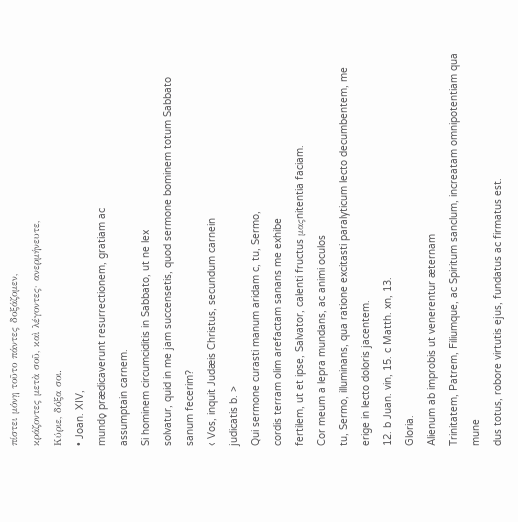πίστει μόνῃ τοῦτο πάντες δοξάζομεν,
κράζοντες μετὰ σοῦ, καὶ λέγοντες· ανερμήνευτε,
Κύριε, δόξα σοι.
• Joan. XIV,
mundo̟ prædicaverunt resurrectionem, gratiam ac
assumptain carnem.
Si hominem circumciditis in Sabbato, ut ne lex
solvatur, quid in me jam succensetis, quod sermone bominem totum Sabbato sanum fecerim?
‹ Vos, inquit Judæis Christus, secundum carnein
judicatis b. >
Qui sermone curasti manum aridam c, tu, Sermo,
cordis terram olim arefactam sanans me exhibe
fertilem, ut et ipse, Salvator, calenti fructus μαςnitentia faciam.
Cor meum a lepra mundans, ac animi oculos
tu, Sermo, illuminans, qua ratione excitasti paralyticum lecto decumbentem, me erige in lecto doloris jacentem.
12. b Juan. vin, 15. c Matth. xn, 13.
Gloria.
Alienum ab improbis ut venerentur æternam
Trinitatem, Patrem, Filiumque, ac Spiritum sanclum, increatam omnipotentiam qua mune
dus totus, robore virtutis ejus, fundatus ac firmatus est.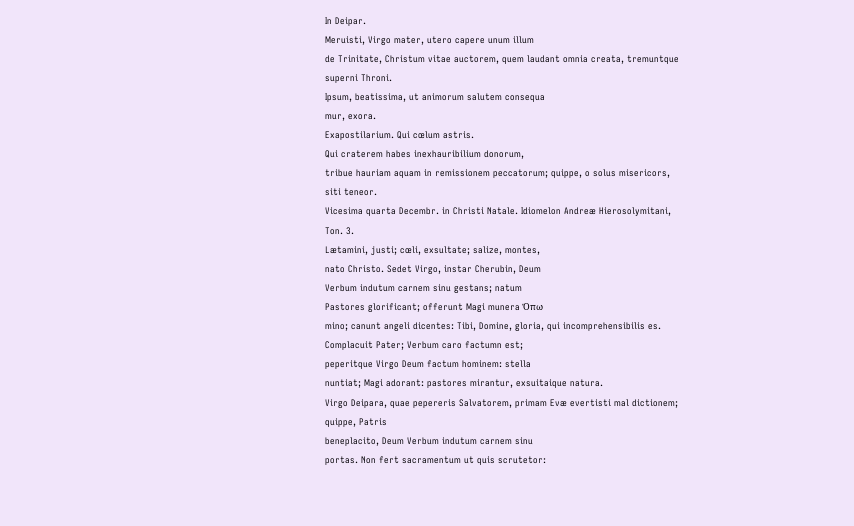In Deipar.
Meruisti, Virgo mater, utero capere unum illum
de Trinitate, Christum vitae auctorem, quem laudant omnia creata, tremuntque superni Throni.
Ipsum, beatissima, ut animorum salutem consequa
mur, exora.
Exapostilarium. Qui cœlum astris.
Qui craterem habes inexhauribilium donorum,
tribue hauriam aquam in remissionem peccatorum; quippe, o solus misericors, siti teneor.
Vicesima quarta Decembr. in Christi Natale. Idiomelon Andreæ Hierosolymitani, Ton. 3.
Lætamini, justi; cœli, exsultate; salize, montes,
nato Christo. Sedet Virgo, instar Cherubin, Deum
Verbum indutum carnem sinu gestans; natum
Pastores glorificant; offerunt Magi munera Όπω
mino; canunt angeli dicentes: Tibi, Domine, gloria, qui incomprehensibilis es.
Complacuit Pater; Verbum caro factumn est;
peperitque Virgo Deum factum hominem: stella
nuntiat; Magi adorant: pastores mirantur, exsuitaique natura.
Virgo Deipara, quae pepereris Salvatorem, primam Evæ evertisti mal dictionem; quippe, Patris
beneplacito, Deum Verbum indutum carnem sinu
portas. Non fert sacramentum ut quis scrutetor: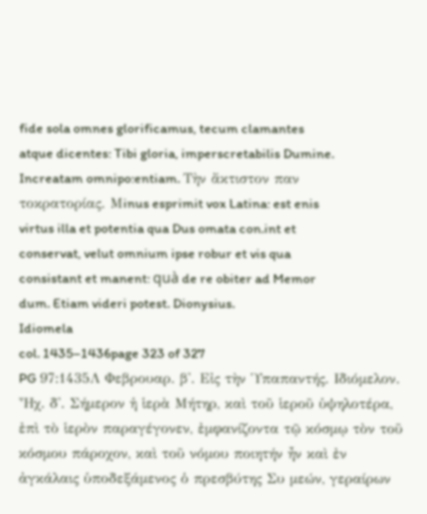fide sola omnes glorificamus, tecum clamantes
atque dicentes: Tibi gloria, imperscretabilis Dumine.
Increatam omnipo:entiam. Τὴν ἄκτιστον παν
τοκρατορίας. Μinus esprimit vox Latina: est enis
virtus illa et potentia qua Dus omata con.int et
conservat, velut omnium ipse robur et vis qua
consistant et manent: quà de re obiter ad Memor
dum. Etiam videri potest. Dionysius.
Idiomela
col. 1435–1436page 323 of 327
PG 97:1435Λ Φεβρουαρ. β'. Εἰς τὴν Ὑπαπαντής. Ιδιόμελον. Ἦχ. δ'. Σήμερον ἡ ἱερὰ Μήτηρ, καὶ τοῦ ἱεροῦ ὑψηλοτέρα, ἐπὶ τὸ ἱερὸν παραγέγονεν, ἐμφανίζοντα τῷ κόσμῳ τὸν τοῦ κόσμου πάροχον, καὶ τοῦ νόμου ποιητήν ἦν καὶ ἐν ἀγκάλαις ὑποδεξάμενος ὁ πρεσβύτης Συ μεών, γεραίρων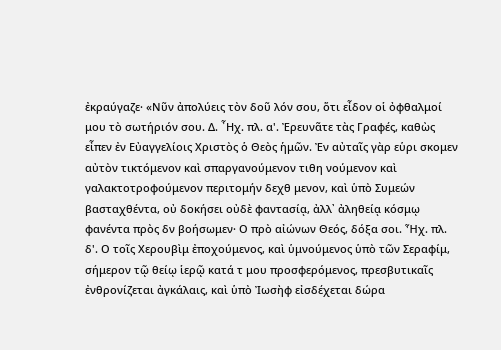ἐκραύγαζε· «Νῦν ἀπολύεις τὸν δοῦ λόν σου, ὅτι εἶδον οἱ ὀφθαλμοί μου τὸ σωτήριόν σου. Δ. ῏Ηχ. πλ. α'. Ἐρευνᾶτε τὰς Γραφές, καθὼς εἶπεν ἐν Εὐαγγελίοις Χριστὸς ὁ Θεὸς ἡμῶν. Ἐν αὐταῖς γὰρ εὑρι σκομεν αὐτὸν τικτόμενον καὶ σπαργανούμενον τιθη νούμενον καὶ γαλακτοτροφούμενον περιτομήν δεχθ μενον, καὶ ὑπὸ Συμεών βασταχθέντα, οὐ δοκήσει οὐδὲ φαντασίᾳ, ἀλλ᾽ ἀληθείᾳ κόσμῳ φανέντα πρὸς δν βοήσωμεν· Ο πρὸ αἰώνων Θεός, δόξα σοι. Ἦχ. πλ. δ'. Ο τοῖς Χερουβὶμ ἐποχούμενος, καὶ ὑμνούμενος ὑπὸ τῶν Σεραφίμ, σήμερον τῷ θείῳ ἱερῷ κατά τ μου προσφερόμενος, πρεσβυτικαῖς ἐνθρονίζεται ἀγκάλαις, καὶ ὑπὸ Ἰωσὴφ εἰσδέχεται δώρα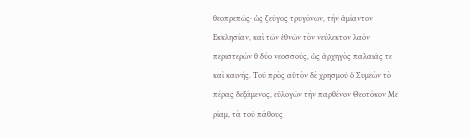θεοπρεπῶς· ὡς ζεῦγος τρυγόνων, τὴν ἀμίαντον Εκκλησίαν, καὶ τῶν ἐθνῶν τὸν νεύλεκτον λαόν περιστερών θ δύο νεοσσούς, ὡς ἀρχηγὸς παλαιᾶς τε καὶ καινής. Τοῦ πρὸς αὐτὸν δὲ χρησμοῦ ὁ Συμεὼν τὸ πέρας δεξάμενος, εὐλογῶν τὴν παρθένον Θεοτόκον Με ρίαμ, τὰ τοῦ πάθους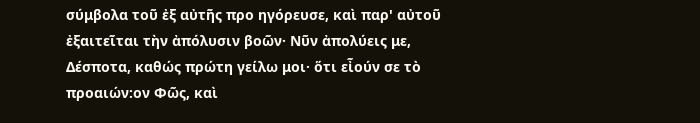σύμβολα τοῦ ἐξ αὐτῆς προ ηγόρευσε, καὶ παρ' αὐτοῦ ἐξαιτεῖται τὴν ἀπόλυσιν βοῶν· Νῦν ἀπολύεις με, Δέσποτα, καθώς πρώτη γείλω μοι· ὅτι εἶούν σε τὸ προαιών:ον Φῶς, καὶ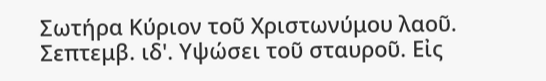Σωτήρα Κύριον τοῦ Χριστωνύμου λαοῦ. Σεπτεμβ. ιδ'. Υψώσει τοῦ σταυροῦ. Εἰς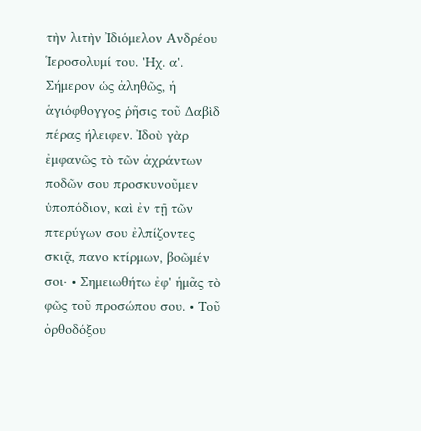τὴν λιτὴν Ἰδιόμελον Ανδρέου Ἱεροσολυμί του. 'Ηχ. α'. Σήμερον ὡς ἀληθῶς, ἡ ἁγιόφθογγος ῥῆσις τοῦ Δαβὶδ πέρας ήλειφεν. Ἰδοὺ γὰρ ἐμφανῶς τὸ τῶν ἀχράντων ποδῶν σου προσκυνοῦμεν ὑποπόδιον, καὶ ἐν τῇ τῶν πτερύγων σου ἐλπίζοντες σκιᾷ, πανο κτίρμων, βοῶμέν σοι· • Σημειωθήτω ἐφ' ἡμᾶς τὸ φῶς τοῦ προσώπου σου. • Τοῦ ὀρθοδόξου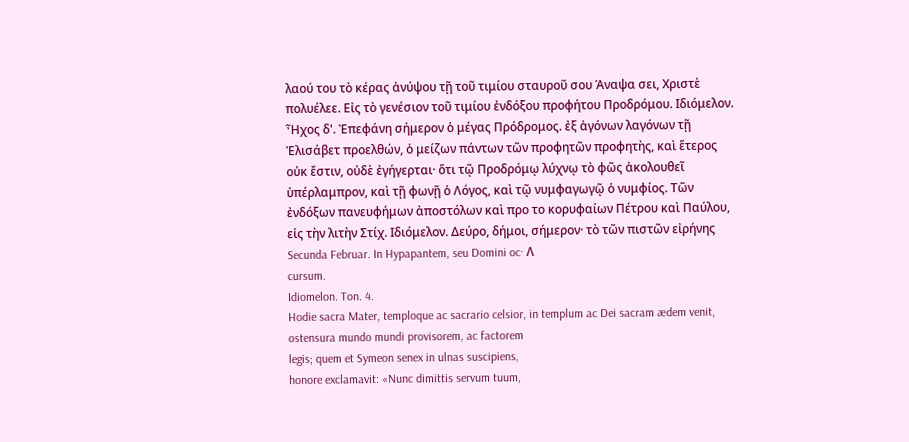λαού του τὸ κέρας ἀνύψου τῇ τοῦ τιμίου σταυροῦ σου Άναψα σει, Χριστὲ πολυέλεε. Εἰς τὸ γενέσιον τοῦ τιμίου ἐνδόξου προφήτου Προδρόμου. Ιδιόμελον. Ἦχος δ'. Ἐπεφάνη σήμερον ὁ μέγας Πρόδρομος. ἐξ ἀγόνων λαγόνων τῇ Ἐλισάβετ προελθών, ὁ μείζων πάντων τῶν προφητῶν προφητὴς, καὶ ἕτερος οὐκ ἔστιν, οὐδὲ ἐγήγερται· ὅτι τῷ Προδρόμῳ λύχνῳ τὸ φῶς ἀκολουθεῖ ὑπέρλαμπρον, καὶ τῇ φωνῇ ὁ Λόγος, καὶ τῷ νυμφαγωγῷ ὁ νυμφίος. Τῶν ἐνδόξων πανευφήμων ἀποστόλων καὶ προ το κορυφαίων Πέτρου καὶ Παύλου, εἰς τὴν λιτὴν Στίχ. Ιδιόμελον. Δεύρο, δήμοι, σήμερον· τὸ τῶν πιστῶν εἰρήνης
Secunda Februar. In Hypapantem, seu Domini oc· Λ
cursum.
Idiomelon. Ton. 4.
Hodie sacra Mater, temploque ac sacrario celsior, in templum ac Dei sacram ædem venit,
ostensura mundo mundi provisorem, ac factorem
legis; quem et Symeon senex in ulnas suscipiens,
honore exclamavit: «Nunc dimittis servum tuum,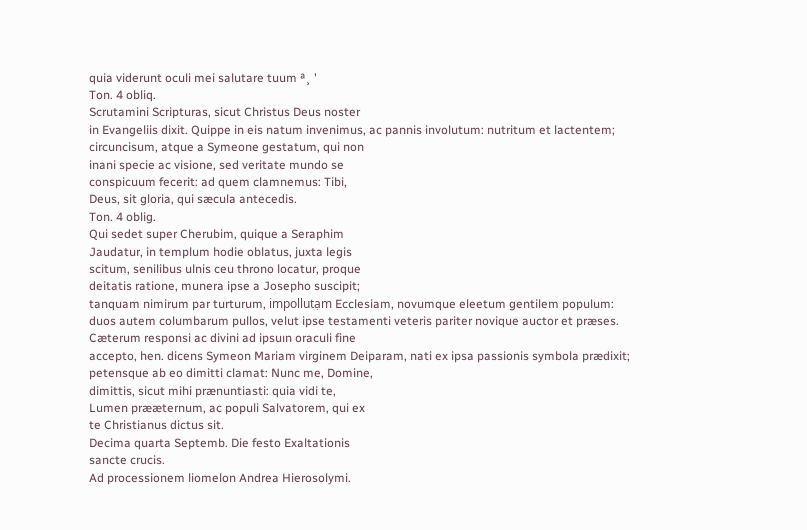quia viderunt oculi mei salutare tuum ª¸ '
Ton. 4 obliq.
Scrutamini Scripturas, sicut Christus Deus noster
in Evangeliis dixit. Quippe in eis natum invenimus, ac pannis involutum: nutritum et lactentem;
circuncisum, atque a Symeone gestatum, qui non
inani specie ac visione, sed veritate mundo se
conspicuum fecerit: ad quem clamnemus: Tibi,
Deus, sit gloria, qui sæcula antecedis.
Ton. 4 oblig.
Qui sedet super Cherubim, quique a Seraphim
Jaudatur, in templum hodie oblatus, juxta legis
scitum, senilibus ulnis ceu throno locatur, proque
deitatis ratione, munera ipse a Josepho suscipit;
tanquam nimirum par turturum, impollutạm Ecclesiam, novumque eleetum gentilem populum:
duos autem columbarum pullos, velut ipse testamenti veteris pariter novique auctor et præses.
Cæterum responsi ac divini ad ipsuın oraculi fine
accepto, hen. dicens Symeon Mariam virginem Deiparam, nati ex ipsa passionis symbola prædixit;
petensque ab eo dimitti clamat: Nunc me, Domine,
dimittis, sicut mihi prænuntiasti: quia vidi te,
Lumen prææternum, ac populi Salvatorem, qui ex
te Christianus dictus sit.
Decima quarta Septemb. Die festo Exaltationis
sancte crucis.
Ad processionem liomelon Andrea Hierosolymi.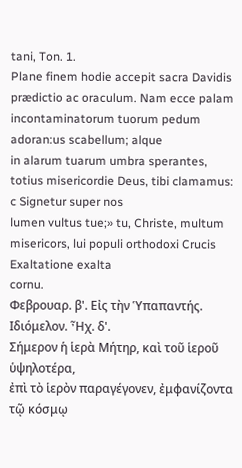tani, Ton. 1.
Plane finem hodie accepit sacra Davidis prædictio ac oraculum. Nam ecce palam incontaminatorum tuorum pedum adoran:us scabellum; alque
in alarum tuarum umbra sperantes, totius misericordie Deus, tibi clamamus: c Signetur super nos
lumen vultus tue;» tu, Christe, multum misericors, lui populi orthodoxi Crucis Exaltatione exalta
cornu.
Φεβρουαρ. β'. Εἰς τὴν Ὑπαπαντής.
Ιδιόμελον. Ἦχ. δ'.
Σήμερον ἡ ἱερὰ Μήτηρ, καὶ τοῦ ἱεροῦ ὑψηλοτέρα,
ἐπὶ τὸ ἱερὸν παραγέγονεν, ἐμφανίζοντα τῷ κόσμῳ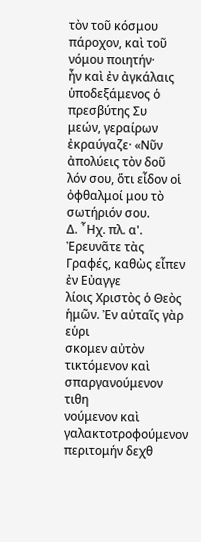τὸν τοῦ κόσμου πάροχον, καὶ τοῦ νόμου ποιητήν·
ἦν καὶ ἐν ἀγκάλαις ὑποδεξάμενος ὁ πρεσβύτης Συ
μεών, γεραίρων ἐκραύγαζε· «Νῦν ἀπολύεις τὸν δοῦ
λόν σου, ὅτι εἶδον οἱ ὀφθαλμοί μου τὸ σωτήριόν σου.
Δ. ῏Ηχ. πλ. α'.
Ἐρευνᾶτε τὰς Γραφές, καθὼς εἶπεν ἐν Εὐαγγε
λίοις Χριστὸς ὁ Θεὸς ἡμῶν. Ἐν αὐταῖς γὰρ εὑρι
σκομεν αὐτὸν τικτόμενον καὶ σπαργανούμενον τιθη
νούμενον καὶ γαλακτοτροφούμενον περιτομήν δεχθ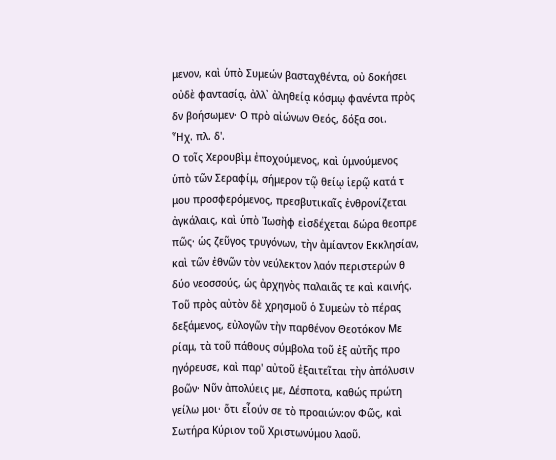μενον, καὶ ὑπὸ Συμεών βασταχθέντα, οὐ δοκήσει
οὐδὲ φαντασίᾳ, ἀλλ᾽ ἀληθείᾳ κόσμῳ φανέντα πρὸς
δν βοήσωμεν· Ο πρὸ αἰώνων Θεός, δόξα σοι.
Ἦχ. πλ. δ'.
Ο τοῖς Χερουβὶμ ἐποχούμενος, καὶ ὑμνούμενος
ὑπὸ τῶν Σεραφίμ, σήμερον τῷ θείῳ ἱερῷ κατά τ
μου προσφερόμενος, πρεσβυτικαῖς ἐνθρονίζεται
ἀγκάλαις, καὶ ὑπὸ Ἰωσὴφ εἰσδέχεται δώρα θεοπρε
πῶς· ὡς ζεῦγος τρυγόνων, τὴν ἀμίαντον Εκκλησίαν,
καὶ τῶν ἐθνῶν τὸν νεύλεκτον λαόν περιστερών θ
δύο νεοσσούς, ὡς ἀρχηγὸς παλαιᾶς τε καὶ καινής.
Τοῦ πρὸς αὐτὸν δὲ χρησμοῦ ὁ Συμεὼν τὸ πέρας
δεξάμενος, εὐλογῶν τὴν παρθένον Θεοτόκον Με
ρίαμ, τὰ τοῦ πάθους σύμβολα τοῦ ἐξ αὐτῆς προ
ηγόρευσε, καὶ παρ' αὐτοῦ ἐξαιτεῖται τὴν ἀπόλυσιν
βοῶν· Νῦν ἀπολύεις με, Δέσποτα, καθώς πρώτη
γείλω μοι· ὅτι εἶούν σε τὸ προαιών:ον Φῶς, καὶ
Σωτήρα Κύριον τοῦ Χριστωνύμου λαοῦ.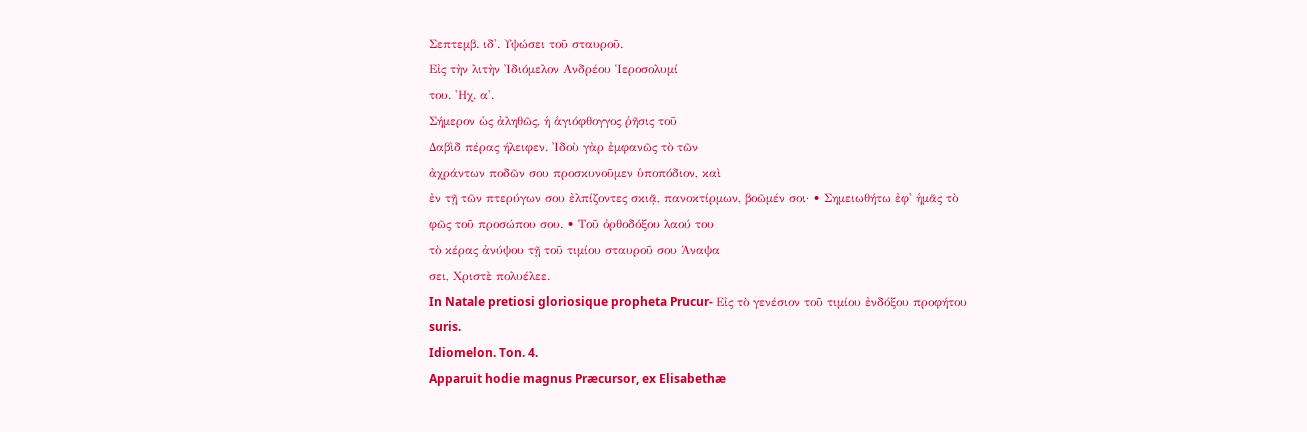Σεπτεμβ. ιδ'. Υψώσει τοῦ σταυροῦ.
Εἰς τὴν λιτὴν Ἰδιόμελον Ανδρέου Ἱεροσολυμί
του. 'Ηχ. α'.
Σήμερον ὡς ἀληθῶς, ἡ ἁγιόφθογγος ῥῆσις τοῦ
Δαβὶδ πέρας ήλειφεν. Ἰδοὺ γὰρ ἐμφανῶς τὸ τῶν
ἀχράντων ποδῶν σου προσκυνοῦμεν ὑποπόδιον, καὶ
ἐν τῇ τῶν πτερύγων σου ἐλπίζοντες σκιᾷ, πανοκτίρμων, βοῶμέν σοι· • Σημειωθήτω ἐφ' ἡμᾶς τὸ
φῶς τοῦ προσώπου σου. • Τοῦ ὀρθοδόξου λαού του
τὸ κέρας ἀνύψου τῇ τοῦ τιμίου σταυροῦ σου Άναψα
σει, Χριστὲ πολυέλεε.
In Natale pretiosi gloriosique propheta Prucur- Εἰς τὸ γενέσιον τοῦ τιμίου ἐνδόξου προφήτου
suris.
Idiomelon. Ton. 4.
Apparuit hodie magnus Præcursor, ex Elisabethæ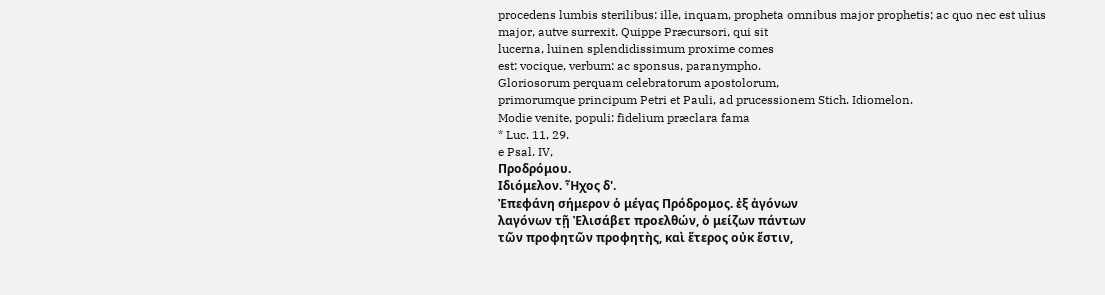procedens lumbis sterilibus: ille, inquam, propheta omnibus major prophetis; ac quo nec est ulius
major, autve surrexit. Quippe Præcursori, qui sit
lucerna, luinen splendidissimum proxime comes
est: vocique, verbum: ac sponsus, paranympho.
Gloriosorum perquam celebratorum apostolorum,
primorumque principum Petri et Pauli, ad prucessionem Stich. Idiomelon.
Modie venite, populi: fidelium præclara fama
* Luc. 11, 29.
e Psal. IV,
Προδρόμου.
Ιδιόμελον. Ἦχος δ'.
Ἐπεφάνη σήμερον ὁ μέγας Πρόδρομος. ἐξ ἀγόνων
λαγόνων τῇ Ἐλισάβετ προελθών, ὁ μείζων πάντων
τῶν προφητῶν προφητὴς, καὶ ἕτερος οὐκ ἔστιν,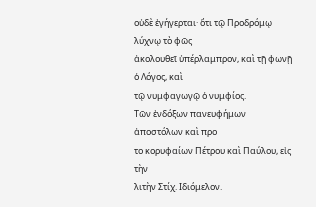οὐδὲ ἐγήγερται· ὅτι τῷ Προδρόμῳ λύχνῳ τὸ φῶς
ἀκολουθεῖ ὑπέρλαμπρον, καὶ τῇ φωνῇ ὁ Λόγος, καὶ
τῷ νυμφαγωγῷ ὁ νυμφίος.
Τῶν ἐνδόξων πανευφήμων ἀποστόλων καὶ προ
το κορυφαίων Πέτρου καὶ Παύλου, εἰς τὴν
λιτὴν Στίχ. Ιδιόμελον.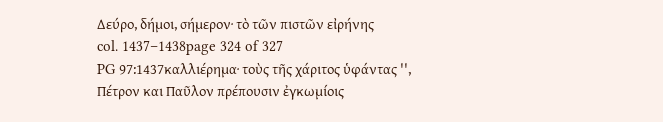Δεύρο, δήμοι, σήμερον· τὸ τῶν πιστῶν εἰρήνης
col. 1437–1438page 324 of 327
PG 97:1437καλλιέρημα· τοὺς τῆς χάριτος ὑφάντας '', Πέτρον και Παῦλον πρέπουσιν ἐγκωμίοις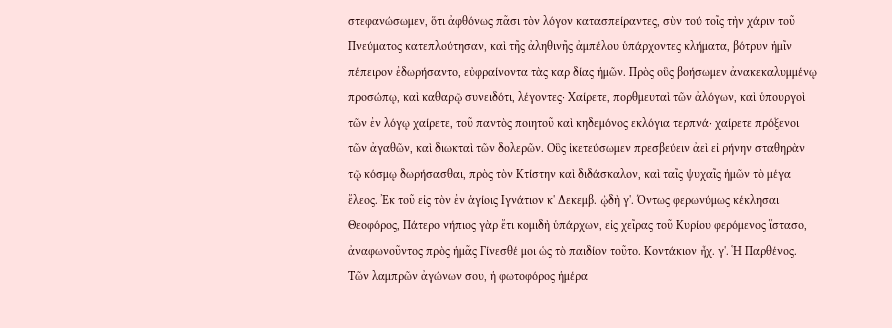στεφανώσωμεν, ὅτι ἀφθόνως πᾶσι τὸν λόγον κατασπείραντες, σὺν τού τοῖς τὴν χάριν τοῦ Πνεύματος κατεπλούτησαν, καὶ τῆς ἀληθινῆς ἀμπέλου ὑπάρχοντες κλήματα, βότρυν ἡμῖν πέπειρον ἐδωρήσαντο, εὐφραίνοντα τὰς καρ δίας ἡμῶν. Πρὸς οὓς βοήσωμεν ἀνακεκαλυμμένῳ προσώπῳ, καὶ καθαρῷ συνειδότι, λέγοντες· Χαίρετε, πορθμευταὶ τῶν ἀλόγων, καὶ ὑπουργοὶ τῶν ἐν λόγῳ χαίρετε, τοῦ παντὸς ποιητοῦ καὶ κηδεμόνος εκλόγια τερπνά· χαίρετε πρόξενοι τῶν ἀγαθῶν, καὶ διωκταὶ τῶν δολερῶν. Οὓς ἱκετεύσωμεν πρεσβεύειν ἀεὶ εἰ ρήνην σταθηρὰν τῷ κόσμῳ δωρήσασθαι, πρὸς τὸν Κτίστην καὶ διδάσκαλον, καὶ ταῖς ψυχαῖς ἡμῶν τὸ μέγα ἔλεος. Ἐκ τοῦ εἰς τὸν ἐν ἁγίοις Ιγνάτιον κ' Δεκεμβ. ᾠδὴ γ'. Όντως φερωνύμως κέκλησαι Θεοφόρος, Πάτερο νήπιος γὰρ ἔτι κομιδὴ ὑπάρχων, εἰς χεῖρας τοῦ Κυρίου φερόμενος ἵστασο, ἀναφωνοῦντος πρὸς ἡμᾶς Γίνεσθέ μοι ὡς τὸ παιδίον τοῦτο. Κοντάκιον ἦχ. γ'. Ἡ Παρθένος. Τῶν λαμπρῶν ἀγώνων σου, ἡ φωτοφόρος ἡμέρα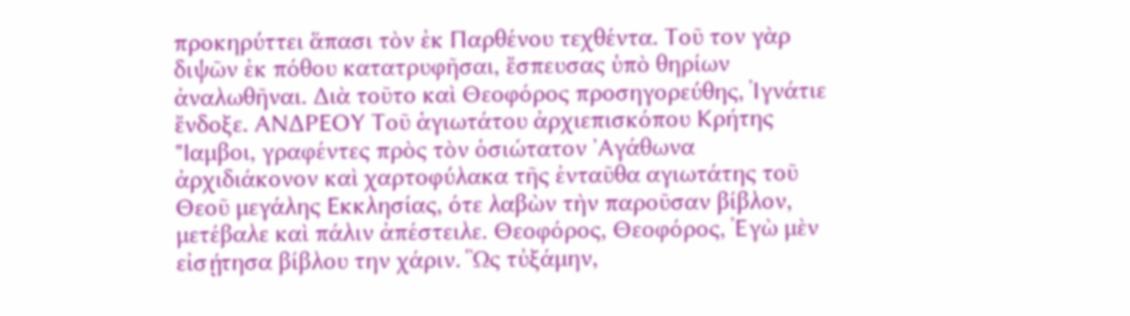προκηρύττει ἅπασι τὸν ἐκ Παρθένου τεχθέντα. Τοῦ τον γὰρ διψῶν ἐκ πόθου κατατρυφῆσαι, ἔσπευσας ὑπὸ θηρίων ἀναλωθῆναι. Διὰ τοῦτο καὶ Θεοφόρος προσηγορεύθης, Ἰγνάτιε ἔνδοξε. ΑΝΔΡΕΟΥ Τοῦ ἁγιωτάτου ἀρχιεπισκόπου Κρήτης "Ιαμβοι, γραφέντες πρὸς τὸν ὁσιώτατον ᾿Αγάθωνα ἀρχιδιάκονον καὶ χαρτοφύλακα τῆς ἐνταῦθα αγιωτάτης τοῦ Θεοῦ μεγάλης Εκκλησίας, ότε λαβὼν τὴν παροῦσαν βίβλον, μετέβαλε καὶ πάλιν ἀπέστειλε. Θεοφόρος, Θεοφόρος, Ἐγὼ μὲν εἰσῄτησα βίβλου την χάριν. Ὣς τὐξάμην,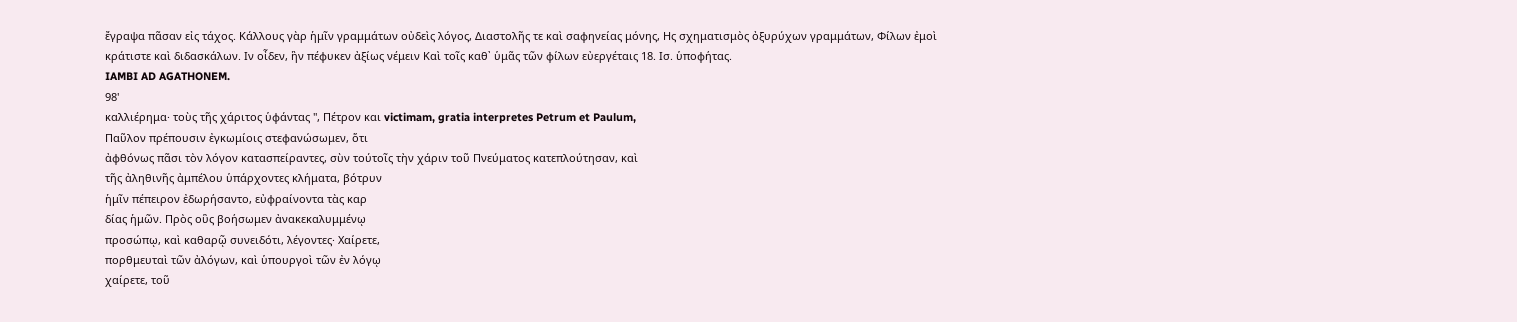ἔγραψα πᾶσαν εἰς τάχος. Κάλλους γὰρ ἡμῖν γραμμάτων οὐδεὶς λόγος, Διαστολῆς τε καὶ σαφηνείας μόνης, Ης σχηματισμὸς ὀξυρύχων γραμμάτων, Φίλων ἐμοὶ κράτιστε καὶ διδασκάλων. Ιν οἶδεν, ἣν πέφυκεν ἀξίως νέμειν Καὶ τοῖς καθ᾽ ὑμᾶς τῶν φίλων εὐεργέταις 18. Ισ. ὑποφήτας.
IAMBI AD AGATHONEM.
98'
καλλιέρημα· τοὺς τῆς χάριτος ὑφάντας '', Πέτρον και victimam, gratia interpretes Petrum et Paulum,
Παῦλον πρέπουσιν ἐγκωμίοις στεφανώσωμεν, ὅτι
ἀφθόνως πᾶσι τὸν λόγον κατασπείραντες, σὺν τούτοῖς τὴν χάριν τοῦ Πνεύματος κατεπλούτησαν, καὶ
τῆς ἀληθινῆς ἀμπέλου ὑπάρχοντες κλήματα, βότρυν
ἡμῖν πέπειρον ἐδωρήσαντο, εὐφραίνοντα τὰς καρ
δίας ἡμῶν. Πρὸς οὓς βοήσωμεν ἀνακεκαλυμμένῳ
προσώπῳ, καὶ καθαρῷ συνειδότι, λέγοντες· Χαίρετε,
πορθμευταὶ τῶν ἀλόγων, καὶ ὑπουργοὶ τῶν ἐν λόγῳ
χαίρετε, τοῦ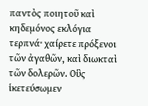παντὸς ποιητοῦ καὶ κηδεμόνος εκλόγια
τερπνά· χαίρετε πρόξενοι τῶν ἀγαθῶν, καὶ διωκταὶ
τῶν δολερῶν. Οὓς ἱκετεύσωμεν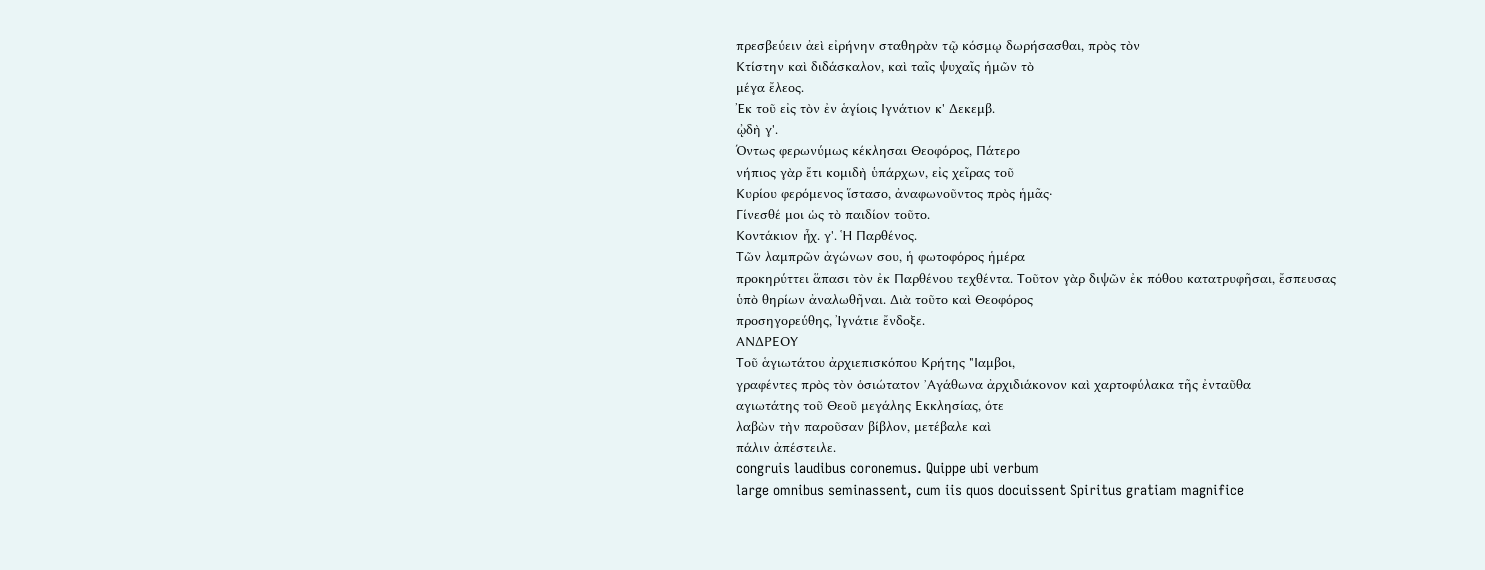πρεσβεύειν ἀεὶ εἰρήνην σταθηρὰν τῷ κόσμῳ δωρήσασθαι, πρὸς τὸν
Κτίστην καὶ διδάσκαλον, καὶ ταῖς ψυχαῖς ἡμῶν τὸ
μέγα ἔλεος.
Ἐκ τοῦ εἰς τὸν ἐν ἁγίοις Ιγνάτιον κ' Δεκεμβ.
ᾠδὴ γ'.
Όντως φερωνύμως κέκλησαι Θεοφόρος, Πάτερο
νήπιος γὰρ ἔτι κομιδὴ ὑπάρχων, εἰς χεῖρας τοῦ
Κυρίου φερόμενος ἵστασο, ἀναφωνοῦντος πρὸς ἡμᾶς·
Γίνεσθέ μοι ὡς τὸ παιδίον τοῦτο.
Κοντάκιον ἦχ. γ'. Ἡ Παρθένος.
Τῶν λαμπρῶν ἀγώνων σου, ἡ φωτοφόρος ἡμέρα
προκηρύττει ἅπασι τὸν ἐκ Παρθένου τεχθέντα. Τοῦτον γὰρ διψῶν ἐκ πόθου κατατρυφῆσαι, ἔσπευσας
ὑπὸ θηρίων ἀναλωθῆναι. Διὰ τοῦτο καὶ Θεοφόρος
προσηγορεύθης, Ἰγνάτιε ἔνδοξε.
ΑΝΔΡΕΟΥ
Τοῦ ἁγιωτάτου ἀρχιεπισκόπου Κρήτης "Ιαμβοι,
γραφέντες πρὸς τὸν ὁσιώτατον ᾿Αγάθωνα ἀρχιδιάκονον καὶ χαρτοφύλακα τῆς ἐνταῦθα
αγιωτάτης τοῦ Θεοῦ μεγάλης Εκκλησίας, ότε
λαβὼν τὴν παροῦσαν βίβλον, μετέβαλε καὶ
πάλιν ἀπέστειλε.
congruis laudibus coronemus. Quippe ubi verbum
large omnibus seminassent, cum iis quos docuissent Spiritus gratiam magnifice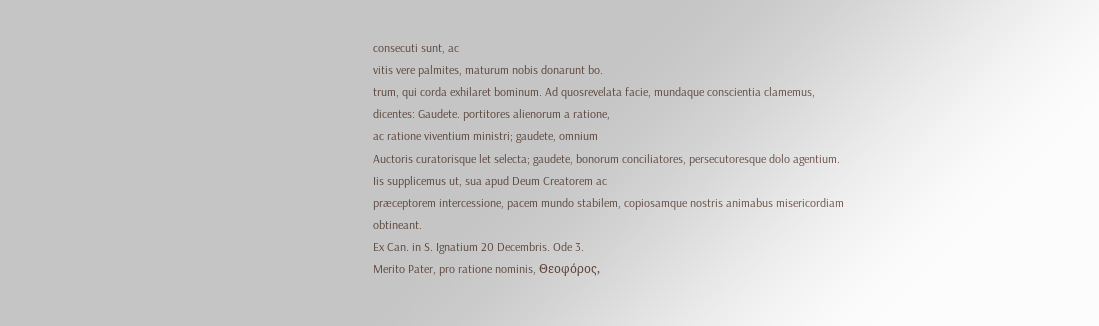consecuti sunt, ac
vitis vere palmites, maturum nobis donarunt bo.
trum, qui corda exhilaret bominum. Ad quosrevelata facie, mundaque conscientia clamemus,
dicentes: Gaudete. portitores alienorum a ratione,
ac ratione viventium ministri; gaudete, omnium
Auctoris curatorisque let selecta; gaudete, bonorum conciliatores, persecutoresque dolo agentium.
Iis supplicemus ut, sua apud Deum Creatorem ac
præceptorem intercessione, pacem mundo stabilem, copiosamque nostris animabus misericordiam
obtineant.
Ex Can. in S. Ignatium 20 Decembris. Ode 3.
Merito Pater, pro ratione nominis, Θεοφόρος,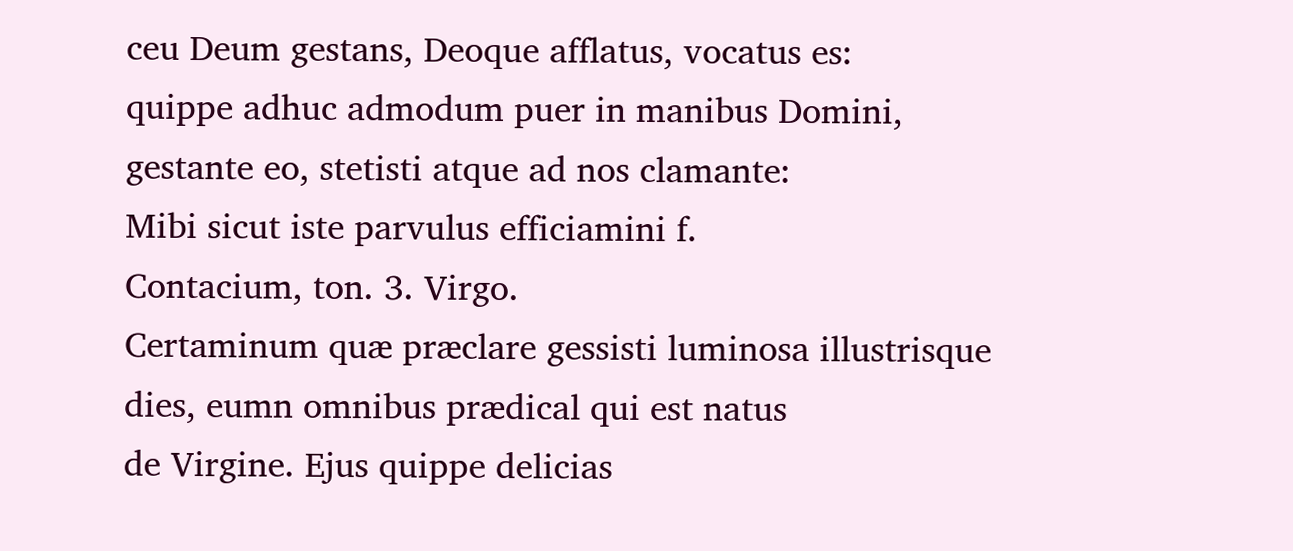ceu Deum gestans, Deoque afflatus, vocatus es:
quippe adhuc admodum puer in manibus Domini,
gestante eo, stetisti atque ad nos clamante:
Mibi sicut iste parvulus efficiamini f.
Contacium, ton. 3. Virgo.
Certaminum quæ præclare gessisti luminosa illustrisque dies, eumn omnibus prædical qui est natus
de Virgine. Ejus quippe delicias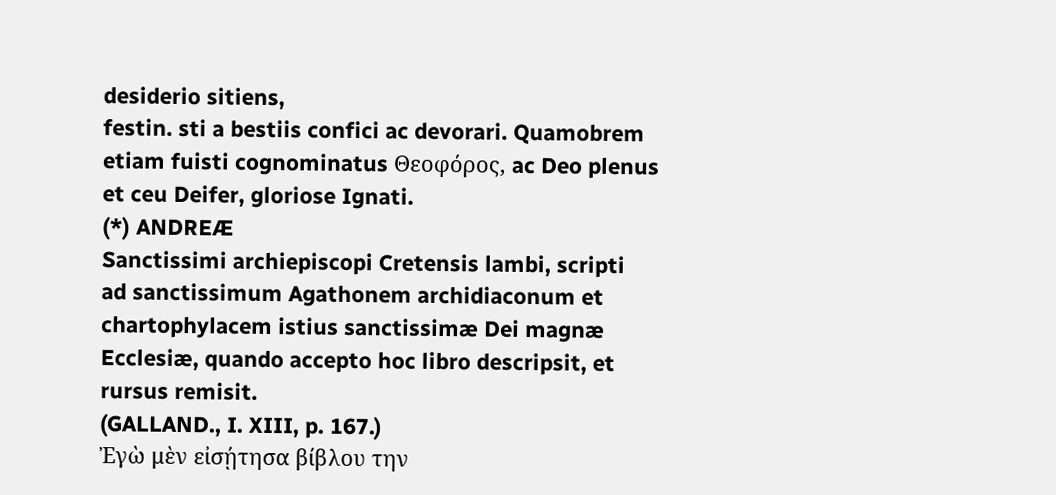desiderio sitiens,
festin. sti a bestiis confici ac devorari. Quamobrem
etiam fuisti cognominatus Θεοφόρος, ac Deo plenus
et ceu Deifer, gloriose Ignati.
(*) ANDREÆ
Sanctissimi archiepiscopi Cretensis lambi, scripti
ad sanctissimum Agathonem archidiaconum et
chartophylacem istius sanctissimæ Dei magnæ
Ecclesiæ, quando accepto hoc libro descripsit, et
rursus remisit.
(GALLAND., I. XIII, p. 167.)
Ἐγὼ μὲν εἰσῄτησα βίβλου την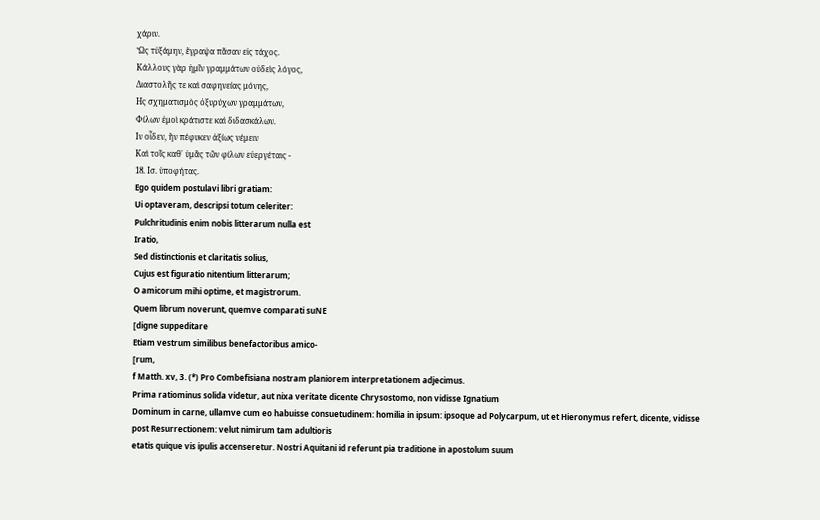χάριν.
Ὣς τὐξάμην, ἔγραψα πᾶσαν εἰς τάχος.
Κάλλους γὰρ ἡμῖν γραμμάτων οὐδεὶς λόγος,
Διαστολῆς τε καὶ σαφηνείας μόνης,
Ης σχηματισμὸς ὀξυρύχων γραμμάτων,
Φίλων ἐμοὶ κράτιστε καὶ διδασκάλων.
Ιν οἶδεν, ἣν πέφυκεν ἀξίως νέμειν
Καὶ τοῖς καθ᾽ ὑμᾶς τῶν φίλων εὐεργέταις -
18. Ισ. ὑποφήτας.
Ego quidem postulavi libri gratiam:
Ui optaveram, descripsi totum celeriter:
Pulchritudinis enim nobis litterarum nulla est
Iratio,
Sed distinctionis et claritatis solius,
Cujus est figuratio nitentium litterarum;
O amicorum mihi optime, et magistrorum.
Quem librum noverunt, quemve comparati suNE
[digne suppeditare
Etiam vestrum similibus benefactoribus amico-
[rum,
f Matth. xv, 3. (*) Pro Combefisiana nostram planiorem interpretationem adjecimus.
Prima ratiominus solida videtur, aut nixa veritate dicente Chrysostomo, non vidisse Ignatium
Dominum in carne, ullamve cum eo habuisse consuetudinem: homilia in ipsum: ipsoque ad Polycarpum, ut et Hieronymus refert, dicente, vidisse
post Resurrectionem: velut nimirum tam adultioris
etatis quique vis ipulis accenseretur. Nostri Aquitani id referunt pia traditione in apostolum suum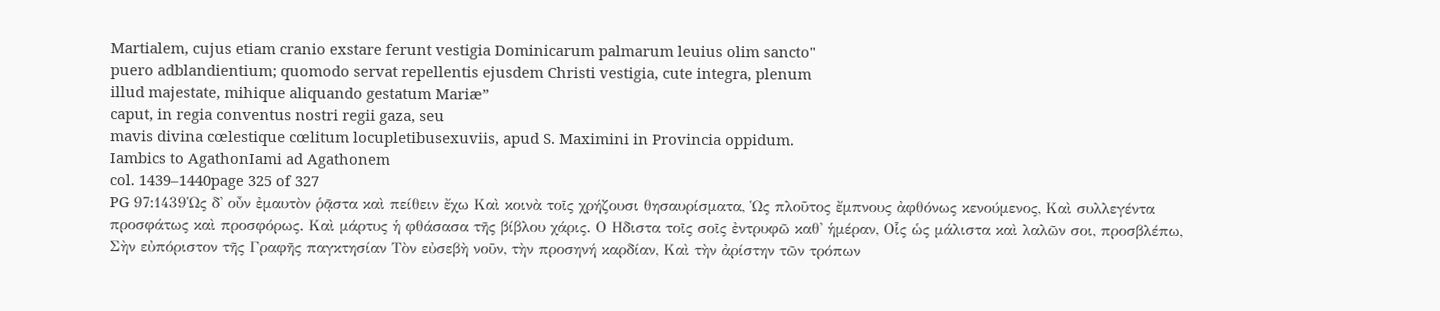Martialem, cujus etiam cranio exstare ferunt vestigia Dominicarum palmarum leuius olim sancto"
puero adblandientium; quomodo servat repellentis ejusdem Christi vestigia, cute integra, plenum
illud majestate, mihique aliquando gestatum Mariæ”
caput, in regia conventus nostri regii gaza, seu
mavis divina cœlestique cœlitum locupletibusexuviis, apud S. Maximini in Provincia oppidum.
Iambics to AgathonIami ad Agathonem
col. 1439–1440page 325 of 327
PG 97:1439Ὡς δ' οὖν ἐμαυτὸν ῥᾷστα καὶ πείθειν ἔχω Καὶ κοινὰ τοῖς χρήζουσι θησαυρίσματα, Ὡς πλοῦτος ἔμπνους ἀφθόνως κενούμενος, Καὶ συλλεγέντα προσφάτως καὶ προσφόρως. Καὶ μάρτυς ἡ φθάσασα τῆς βίβλου χάρις. Ο Ηδιστα τοῖς σοῖς ἐντρυφῶ καθ' ἡμέραν, Οἷς ὡς μάλιστα καὶ λαλῶν σοι, προσβλέπω, Σὴν εὐπόριστον τῆς Γραφῆς παγκτησίαν Τὸν εὐσεβὴ νοῦν, τὴν προσηνή καρδίαν, Καὶ τὴν ἀρίστην τῶν τρόπων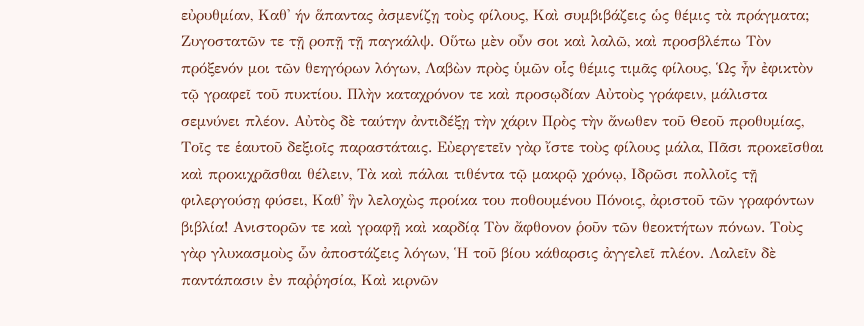εὐρυθμίαν, Καθ' ήν ἅπαντας ἀσμενίζῃ τοὺς φίλους, Καὶ συμβιβάζεις ὡς θέμις τὰ πράγματα; Ζυγοστατῶν τε τῇ ροπῇ τῇ παγκάλψ. Οὕτω μὲν οὖν σοι καὶ λαλῶ, καὶ προσβλέπω Τὸν πρόξενόν μοι τῶν θεηγόρων λόγων, Λαβὼν πρὸς ὑμῶν οἷς θέμις τιμᾶς φίλους, Ὡς ἦν ἐφικτὸν τῷ γραφεῖ τοῦ πυκτίου. Πλὴν καταχρόνον τε καὶ προσῳδίαν Αὐτοὺς γράφειν, μάλιστα σεμνύνει πλέον. Αὐτὸς δὲ ταύτην ἀντιδέξῃ τὴν χάριν Πρὸς τὴν ἄνωθεν τοῦ Θεοῦ προθυμίας, Τοῖς τε ἑαυτοῦ δεξιοῖς παραστάταις. Εὐεργετεῖν γὰρ ἴστε τοὺς φίλους μάλα, Πᾶσι προκεῖσθαι καὶ προκιχρᾶσθαι θέλειν, Τὰ καὶ πάλαι τιθέντα τῷ μακρῷ χρόνῳ, Ιδρῶσι πολλοῖς τῇ φιλεργούσῃ φύσει, Καθ᾿ ἣν λελοχὼς προίκα του ποθουμένου Πόνοις, ἀριστοῦ τῶν γραφόντων βιβλία! Ανιστορῶν τε καὶ γραφῇ καὶ καρδίᾳ Τὸν ἄφθονον ῥοῦν τῶν θεοκτήτων πόνων. Τοὺς γὰρ γλυκασμοὺς ὧν ἀποστάζεις λόγων, Ἡ τοῦ βίου κάθαρσις ἀγγελεῖ πλέον. Λαλεῖν δὲ παντάπασιν ἐν παῤῥησία, Καὶ κιρνῶν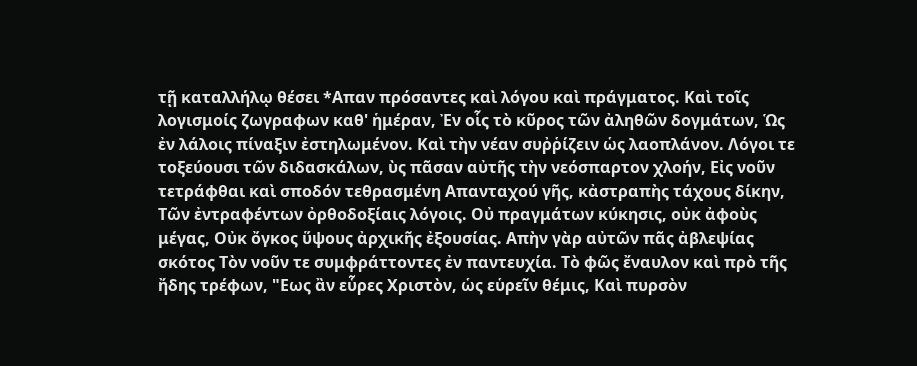τῇ καταλλήλῳ θέσει *Απαν πρόσαντες καὶ λόγου καὶ πράγματος. Καὶ τοῖς λογισμοίς ζωγραφων καθ' ἡμέραν, Ἐν οἷς τὸ κῦρος τῶν ἀληθῶν δογμάτων, Ὡς ἐν λάλοις πίναξιν ἐστηλωμένον. Καὶ τὴν νέαν συῤῥίζειν ὡς λαοπλάνον. Λόγοι τε τοξεύουσι τῶν διδασκάλων, ὺς πᾶσαν αὐτῆς τὴν νεόσπαρτον χλοήν, Εἰς νοῦν τετράφθαι καὶ σποδόν τεθρασμένη Απανταχού γῆς, κἀστραπὴς τάχους δίκην, Τῶν ἐντραφέντων ὀρθοδοξίαις λόγοις. Οὐ πραγμάτων κύκησις, οὐκ ἀφοὺς μέγας, Οὐκ ὄγκος ὕψους ἀρχικῆς ἐξουσίας. Απὴν γὰρ αὐτῶν πᾶς ἀβλεψίας σκότος Τὸν νοῦν τε συμφράττοντες ἐν παντευχία. Τὸ φῶς ἔναυλον καὶ πρὸ τῆς ἤδης τρέφων, "Εως ἂν εὗρες Χριστὸν, ὡς εὑρεῖν θέμις, Καὶ πυρσὸν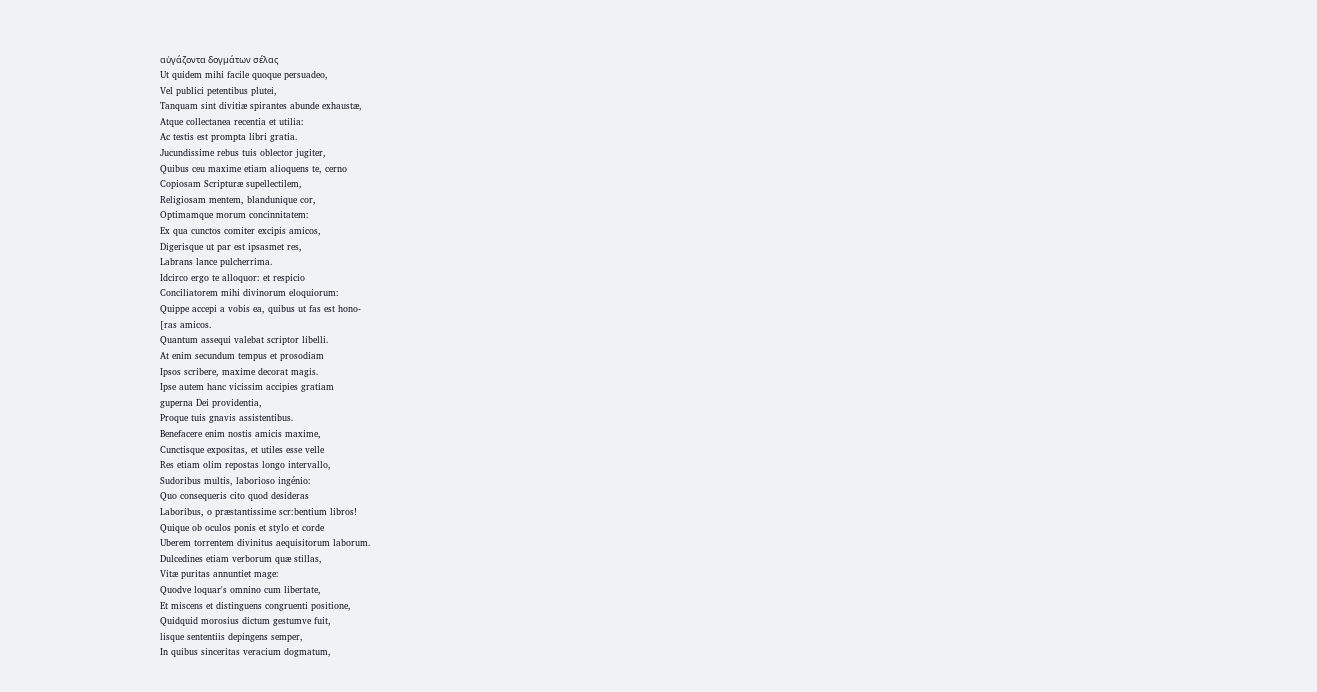αὐγάζοντα δογμάτων σέλας
Ut quidem mihi facile quoque persuadeo,
Vel publici petentibus plutei,
Tanquam sint divitiæ spirantes abunde exhaustæ,
Atque collectanea recentia et utilia:
Ac testis est prompta libri gratia.
Jucundissime rebus tuis oblector jugiter,
Quibus ceu maxime etiam alioquens te, cerno
Copiosam Scripturæ supellectilem,
Religiosam mentem, blandunique cor,
Optimamque morum concinnitatem:
Ex qua cunctos comiter excipis amicos,
Digerisque ut par est ipsasmet res,
Labrans lance pulcherrima.
Idcirco ergo te alloquor: et respicio
Conciliatorem mihi divinorum eloquiorum:
Quippe accepi a vobis ea, quibus ut fas est hono-
[ras amicos.
Quantum assequi valebat scriptor libelli.
At enim secundum tempus et prosodiam
Ipsos scribere, maxime decorat magis.
Ipse autem hanc vicissim accipies gratiam
guperna Dei providentia,
Proque tuis gnavis assistentibus.
Benefacere enim nostis amicis maxime,
Cunctisque expositas, et utiles esse velle
Res etiam olim repostas longo intervallo,
Sudoribus multis, laborioso ingénio:
Quo consequeris cito quod desideras
Laboribus, o præstantissime scr:bentium libros!
Quique ob oculos ponis et stylo et corde
Uberem torrentem divinitus aequisitorum laborum.
Dulcedines etiam verborum quæ stillas,
Vitæ puritas annuntiet mage:
Quodve loquar's omnino cum libertate,
Et miscens et distinguens congruenti positione,
Quidquid morosius dictum gestumve fuit,
lisque sententiis depingens semper,
In quibus sinceritas veracium dogmatum,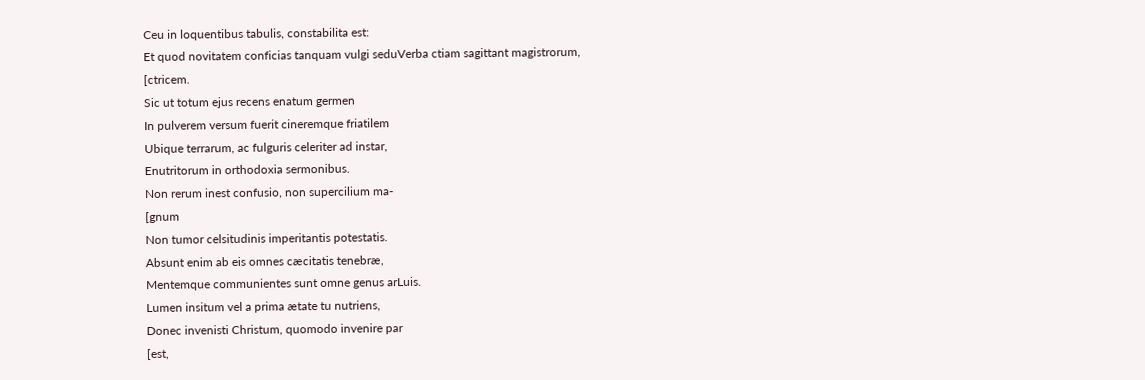Ceu in loquentibus tabulis, constabilita est:
Et quod novitatem conficias tanquam vulgi seduVerba ctiam sagittant magistrorum,
[ctricem.
Sic ut totum ejus recens enatum germen
In pulverem versum fuerit cineremque friatilem
Ubique terrarum, ac fulguris celeriter ad instar,
Enutritorum in orthodoxia sermonibus.
Non rerum inest confusio, non supercilium ma-
[gnum
Non tumor celsitudinis imperitantis potestatis.
Absunt enim ab eis omnes cæcitatis tenebræ,
Mentemque communientes sunt omne genus arLuis.
Lumen insitum vel a prima ætate tu nutriens,
Donec invenisti Christum, quomodo invenire par
[est,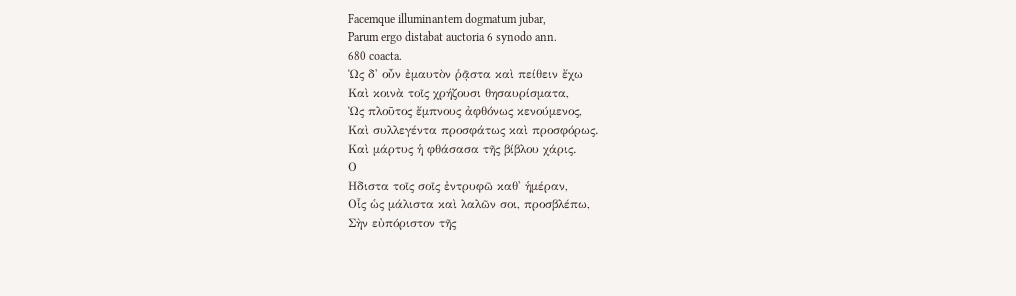Facemque illuminantem dogmatum jubar,
Parum ergo distabat auctoria 6 synodo ann.
680 coacta.
Ὡς δ' οὖν ἐμαυτὸν ῥᾷστα καὶ πείθειν ἔχω
Καὶ κοινὰ τοῖς χρήζουσι θησαυρίσματα,
Ὡς πλοῦτος ἔμπνους ἀφθόνως κενούμενος,
Καὶ συλλεγέντα προσφάτως καὶ προσφόρως.
Καὶ μάρτυς ἡ φθάσασα τῆς βίβλου χάρις.
Ο
Ηδιστα τοῖς σοῖς ἐντρυφῶ καθ' ἡμέραν,
Οἷς ὡς μάλιστα καὶ λαλῶν σοι, προσβλέπω,
Σὴν εὐπόριστον τῆς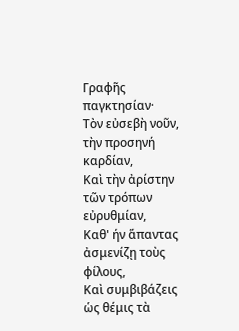Γραφῆς παγκτησίαν·
Τὸν εὐσεβὴ νοῦν, τὴν προσηνή καρδίαν,
Καὶ τὴν ἀρίστην τῶν τρόπων εὐρυθμίαν,
Καθ' ήν ἅπαντας ἀσμενίζῃ τοὺς φίλους,
Καὶ συμβιβάζεις ὡς θέμις τὰ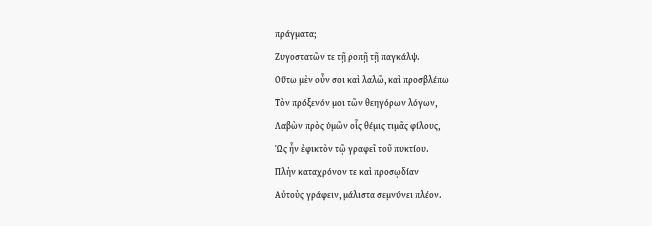πράγματα;
Ζυγοστατῶν τε τῇ ροπῇ τῇ παγκάλψ.
Οὕτω μὲν οὖν σοι καὶ λαλῶ, καὶ προσβλέπω
Τὸν πρόξενόν μοι τῶν θεηγόρων λόγων,
Λαβὼν πρὸς ὑμῶν οἷς θέμις τιμᾶς φίλους,
Ὡς ἦν ἐφικτὸν τῷ γραφεῖ τοῦ πυκτίου.
Πλὴν καταχρόνον τε καὶ προσῳδίαν
Αὐτοὺς γράφειν, μάλιστα σεμνύνει πλέον.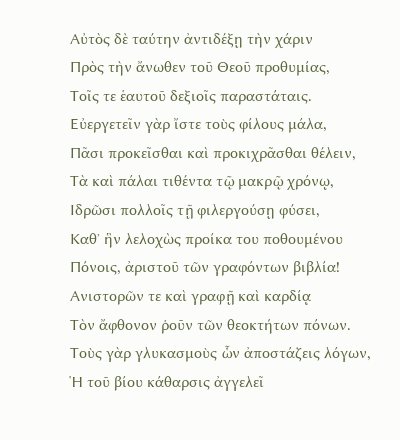Αὐτὸς δὲ ταύτην ἀντιδέξῃ τὴν χάριν
Πρὸς τὴν ἄνωθεν τοῦ Θεοῦ προθυμίας,
Τοῖς τε ἑαυτοῦ δεξιοῖς παραστάταις.
Εὐεργετεῖν γὰρ ἴστε τοὺς φίλους μάλα,
Πᾶσι προκεῖσθαι καὶ προκιχρᾶσθαι θέλειν,
Τὰ καὶ πάλαι τιθέντα τῷ μακρῷ χρόνῳ,
Ιδρῶσι πολλοῖς τῇ φιλεργούσῃ φύσει,
Καθ᾿ ἣν λελοχὼς προίκα του ποθουμένου
Πόνοις, ἀριστοῦ τῶν γραφόντων βιβλία!
Ανιστορῶν τε καὶ γραφῇ καὶ καρδίᾳ
Τὸν ἄφθονον ῥοῦν τῶν θεοκτήτων πόνων.
Τοὺς γὰρ γλυκασμοὺς ὧν ἀποστάζεις λόγων,
Ἡ τοῦ βίου κάθαρσις ἀγγελεῖ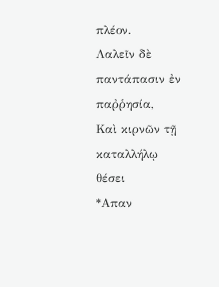πλέον.
Λαλεῖν δὲ παντάπασιν ἐν παῤῥησία,
Καὶ κιρνῶν τῇ καταλλήλῳ θέσει
*Απαν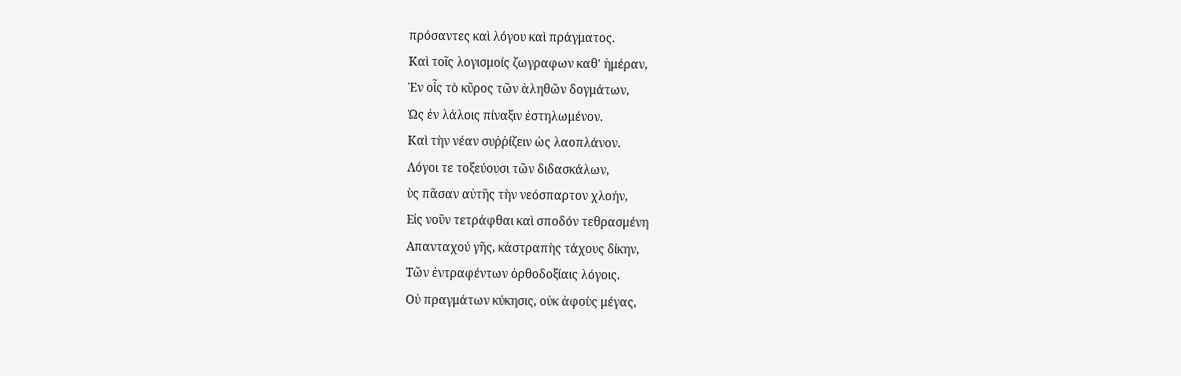πρόσαντες καὶ λόγου καὶ πράγματος.
Καὶ τοῖς λογισμοίς ζωγραφων καθ' ἡμέραν,
Ἐν οἷς τὸ κῦρος τῶν ἀληθῶν δογμάτων,
Ὡς ἐν λάλοις πίναξιν ἐστηλωμένον.
Καὶ τὴν νέαν συῤῥίζειν ὡς λαοπλάνον.
Λόγοι τε τοξεύουσι τῶν διδασκάλων,
ὺς πᾶσαν αὐτῆς τὴν νεόσπαρτον χλοήν,
Εἰς νοῦν τετράφθαι καὶ σποδόν τεθρασμένη
Απανταχού γῆς, κἀστραπὴς τάχους δίκην,
Τῶν ἐντραφέντων ὀρθοδοξίαις λόγοις.
Οὐ πραγμάτων κύκησις, οὐκ ἀφοὺς μέγας,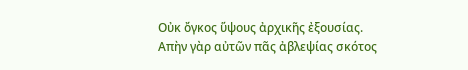Οὐκ ὄγκος ὕψους ἀρχικῆς ἐξουσίας.
Απὴν γὰρ αὐτῶν πᾶς ἀβλεψίας σκότος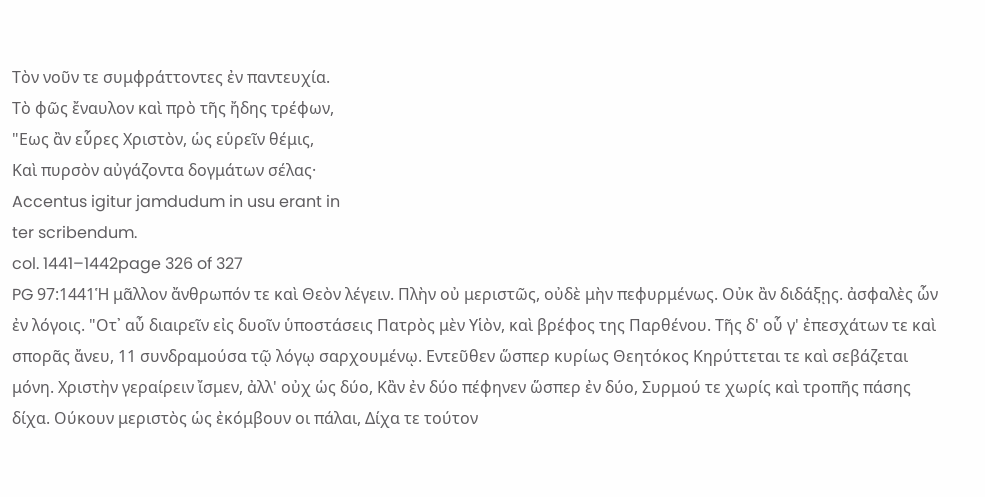Τὸν νοῦν τε συμφράττοντες ἐν παντευχία.
Τὸ φῶς ἔναυλον καὶ πρὸ τῆς ἤδης τρέφων,
"Εως ἂν εὗρες Χριστὸν, ὡς εὑρεῖν θέμις,
Καὶ πυρσὸν αὐγάζοντα δογμάτων σέλας·
Accentus igitur jamdudum in usu erant in
ter scribendum.
col. 1441–1442page 326 of 327
PG 97:1441Ἡ μᾶλλον ἄνθρωπόν τε καὶ Θεὸν λέγειν. Πλὴν οὐ μεριστῶς, οὐδὲ μὴν πεφυρμένως. Οὐκ ἂν διδάξῃς. ἀσφαλὲς ὧν ἐν λόγοις. "Οτ᾽ αὖ διαιρεῖν εἰς δυοῖν ὑποστάσεις Πατρὸς μὲν Υἱὸν, καὶ βρέφος της Παρθένου. Τῆς δ' οὗ γ' ἐπεσχάτων τε καὶ σπορᾶς ἄνευ, 11 συνδραμούσα τῷ λόγῳ σαρχουμένῳ. Εντεῦθεν ὥσπερ κυρίως Θεητόκος Κηρύττεται τε καὶ σεβάζεται μόνη. Χριστὴν γεραίρειν ἴσμεν, ἀλλ' οὐχ ὡς δύο, Κἂν ἐν δύο πέφηνεν ὥσπερ ἐν δύο, Συρμού τε χωρίς καὶ τροπῆς πάσης δίχα. Ούκουν μεριστὸς ὡς ἐκόμβουν οι πάλαι, Δίχα τε τούτον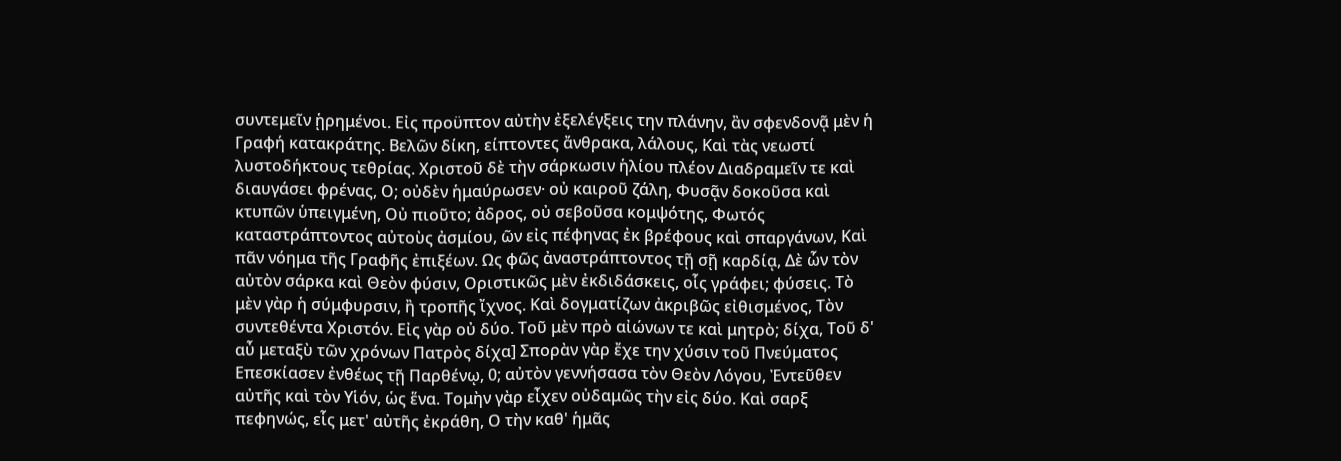συντεμεῖν ᾑρημένοι. Εἰς προϋπτον αὐτὴν ἐξελέγξεις την πλάνην, ἂν σφενδονᾷ μὲν ἡ Γραφή κατακράτης. Βελῶν δίκη, είπτοντες ἄνθρακα, λάλους, Καὶ τὰς νεωστί λυστοδήκτους τεθρίας. Χριστοῦ δὲ τὴν σάρκωσιν ἡλίου πλέον Διαδραμεῖν τε καὶ διαυγάσει φρένας, Ο; οὐδὲν ἡμαύρωσεν· οὐ καιροῦ ζάλη, Φυσᾷν δοκοῦσα καὶ κτυπῶν ὑπειγμένη, Οὐ πιοῦτο; ἀδρος, οὐ σεβοῦσα κομψότης, Φωτός καταστράπτοντος αὐτοὺς ἀσμίου, ῶν εἰς πέφηνας ἐκ βρέφους καὶ σπαργάνων, Καὶ πᾶν νόημα τῆς Γραφῆς ἐπιξέων. Ως φῶς ἀναστράπτοντος τῇ σῇ καρδίᾳ, Δὲ ὧν τὸν αὐτὸν σάρκα καὶ Θεὸν φύσιν, Οριστικῶς μὲν ἐκδιδάσκεις, οἷς γράφει; φύσεις. Τὸ μὲν γὰρ ἡ σύμφυρσιν, ἢ τροπῆς ἴχνος. Καὶ δογματίζων ἀκριβῶς εἰθισμένος, Τὸν συντεθέντα Χριστόν. Εἰς γὰρ οὐ δύο. Τοῦ μὲν πρὸ αἰώνων τε καὶ μητρὸ; δίχα, Τοῦ δ' αὖ μεταξὺ τῶν χρόνων Πατρὸς δίχα] Σπορὰν γὰρ ἔχε την χύσιν τοῦ Πνεύματος Επεσκίασεν ἐνθέως τῇ Παρθένῳ, 0; αὐτὸν γεννήσασα τὸν Θεὸν Λόγου, Ἐντεῦθεν αὐτῆς καὶ τὸν Υἱόν, ὡς ἕνα. Τομὴν γὰρ εἶχεν οὐδαμῶς τὴν εἰς δύο. Καὶ σαρξ πεφηνώς, εἷς μετ' αὐτῆς ἐκράθη, Ο τὴν καθ' ἡμᾶς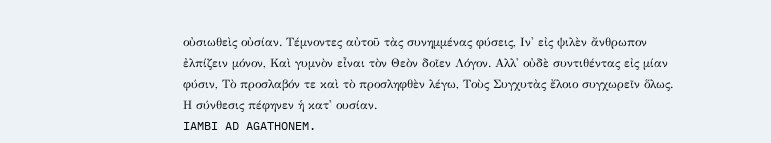οὐσιωθεὶς οὐσίαν. Τέμνοντες αὐτοῦ τὰς συνημμένας φύσεις, Ιν' εἰς ψιλὲν ἄνθρωπον ἐλπίζειν μόνον, Καὶ γυμνὸν εἶναι τὸν Θεὸν δοῖεν Λόγον. Αλλ' οὐδὲ συντιθέντας εἰς μίαν φύσιν, Τὸ προσλαβόν τε καὶ τὸ προσληφθὲν λέγω, Τοὺς Συγχυτὰς ἔλοιο συγχωρεῖν ὅλως. Η σύνθεσις πέφηνεν ἡ κατ' ουσίαν.
IAMBI AD AGATHONEM.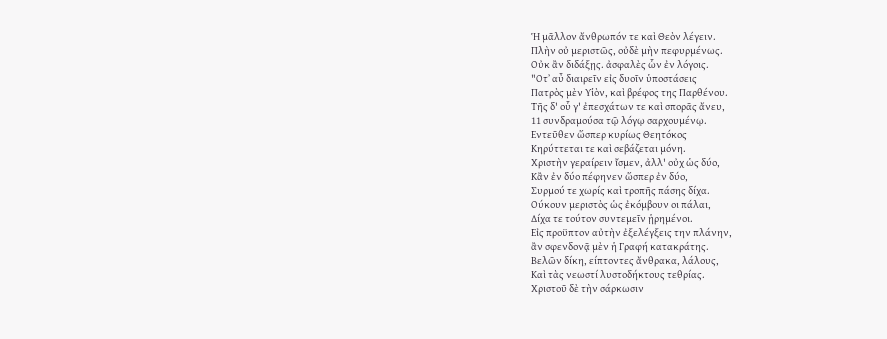Ἡ μᾶλλον ἄνθρωπόν τε καὶ Θεὸν λέγειν.
Πλὴν οὐ μεριστῶς, οὐδὲ μὴν πεφυρμένως.
Οὐκ ἂν διδάξῃς. ἀσφαλὲς ὧν ἐν λόγοις.
"Οτ᾽ αὖ διαιρεῖν εἰς δυοῖν ὑποστάσεις
Πατρὸς μὲν Υἱὸν, καὶ βρέφος της Παρθένου.
Τῆς δ' οὗ γ' ἐπεσχάτων τε καὶ σπορᾶς ἄνευ,
11 συνδραμούσα τῷ λόγῳ σαρχουμένῳ.
Εντεῦθεν ὥσπερ κυρίως Θεητόκος
Κηρύττεται τε καὶ σεβάζεται μόνη.
Χριστὴν γεραίρειν ἴσμεν, ἀλλ' οὐχ ὡς δύο,
Κἂν ἐν δύο πέφηνεν ὥσπερ ἐν δύο,
Συρμού τε χωρίς καὶ τροπῆς πάσης δίχα.
Ούκουν μεριστὸς ὡς ἐκόμβουν οι πάλαι,
Δίχα τε τούτον συντεμεῖν ᾑρημένοι.
Εἰς προϋπτον αὐτὴν ἐξελέγξεις την πλάνην,
ἂν σφενδονᾷ μὲν ἡ Γραφή κατακράτης.
Βελῶν δίκη, είπτοντες ἄνθρακα, λάλους,
Καὶ τὰς νεωστί λυστοδήκτους τεθρίας.
Χριστοῦ δὲ τὴν σάρκωσιν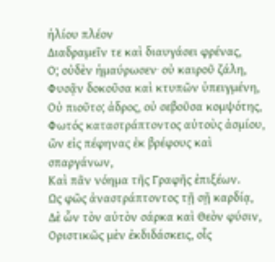ἡλίου πλέον
Διαδραμεῖν τε καὶ διαυγάσει φρένας,
Ο; οὐδὲν ἡμαύρωσεν· οὐ καιροῦ ζάλη,
Φυσᾷν δοκοῦσα καὶ κτυπῶν ὑπειγμένη,
Οὐ πιοῦτο; ἀδρος, οὐ σεβοῦσα κομψότης,
Φωτός καταστράπτοντος αὐτοὺς ἀσμίου,
ῶν εἰς πέφηνας ἐκ βρέφους καὶ σπαργάνων,
Καὶ πᾶν νόημα τῆς Γραφῆς ἐπιξέων.
Ως φῶς ἀναστράπτοντος τῇ σῇ καρδίᾳ,
Δὲ ὧν τὸν αὐτὸν σάρκα καὶ Θεὸν φύσιν,
Οριστικῶς μὲν ἐκδιδάσκεις, οἷς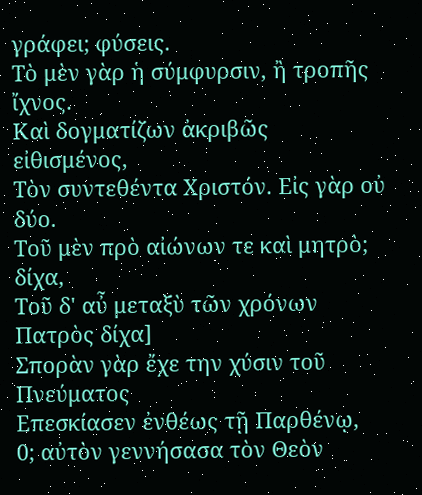γράφει; φύσεις.
Τὸ μὲν γὰρ ἡ σύμφυρσιν, ἢ τροπῆς ἴχνος.
Καὶ δογματίζων ἀκριβῶς εἰθισμένος,
Τὸν συντεθέντα Χριστόν. Εἰς γὰρ οὐ δύο.
Τοῦ μὲν πρὸ αἰώνων τε καὶ μητρὸ; δίχα,
Τοῦ δ' αὖ μεταξὺ τῶν χρόνων Πατρὸς δίχα]
Σπορὰν γὰρ ἔχε την χύσιν τοῦ Πνεύματος
Επεσκίασεν ἐνθέως τῇ Παρθένῳ,
0; αὐτὸν γεννήσασα τὸν Θεὸν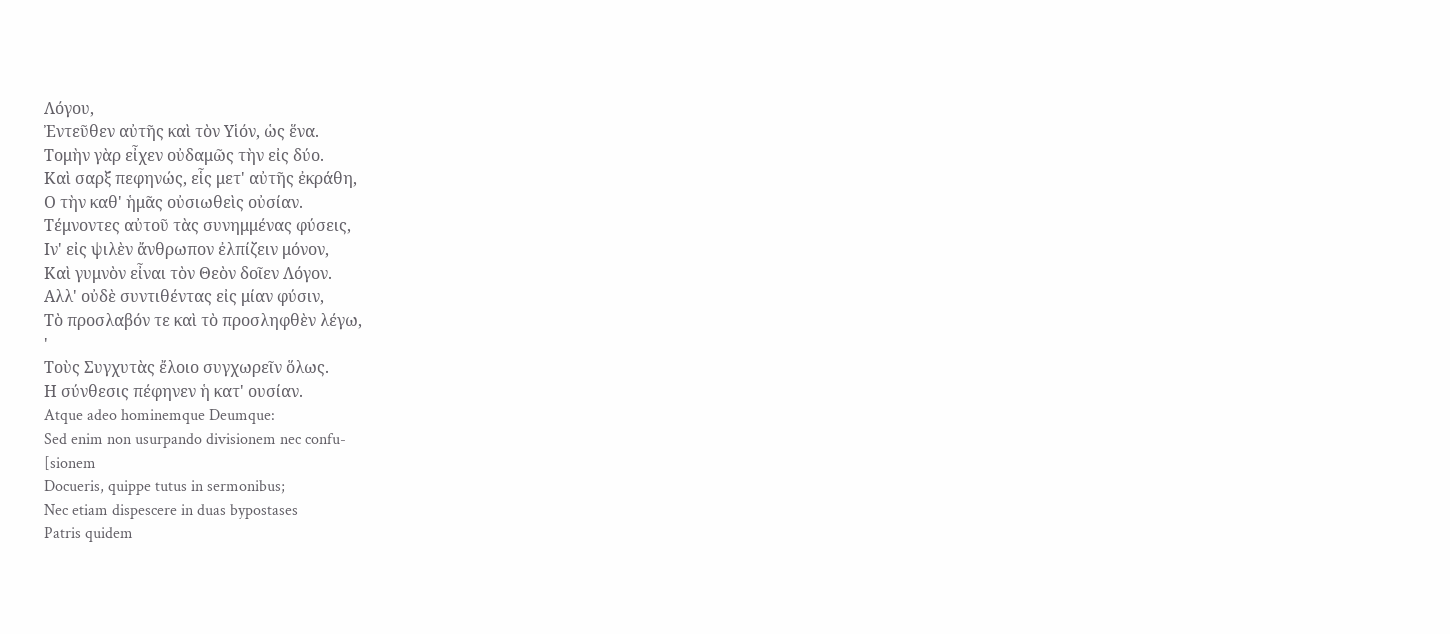Λόγου,
Ἐντεῦθεν αὐτῆς καὶ τὸν Υἱόν, ὡς ἕνα.
Τομὴν γὰρ εἶχεν οὐδαμῶς τὴν εἰς δύο.
Καὶ σαρξ πεφηνώς, εἷς μετ' αὐτῆς ἐκράθη,
Ο τὴν καθ' ἡμᾶς οὐσιωθεὶς οὐσίαν.
Τέμνοντες αὐτοῦ τὰς συνημμένας φύσεις,
Ιν' εἰς ψιλὲν ἄνθρωπον ἐλπίζειν μόνον,
Καὶ γυμνὸν εἶναι τὸν Θεὸν δοῖεν Λόγον.
Αλλ' οὐδὲ συντιθέντας εἰς μίαν φύσιν,
Τὸ προσλαβόν τε καὶ τὸ προσληφθὲν λέγω,
'
Τοὺς Συγχυτὰς ἔλοιο συγχωρεῖν ὅλως.
Η σύνθεσις πέφηνεν ἡ κατ' ουσίαν.
Atque adeo hominemque Deumque:
Sed enim non usurpando divisionem nec confu-
[sionem
Docueris, quippe tutus in sermonibus;
Nec etiam dispescere in duas bypostases
Patris quidem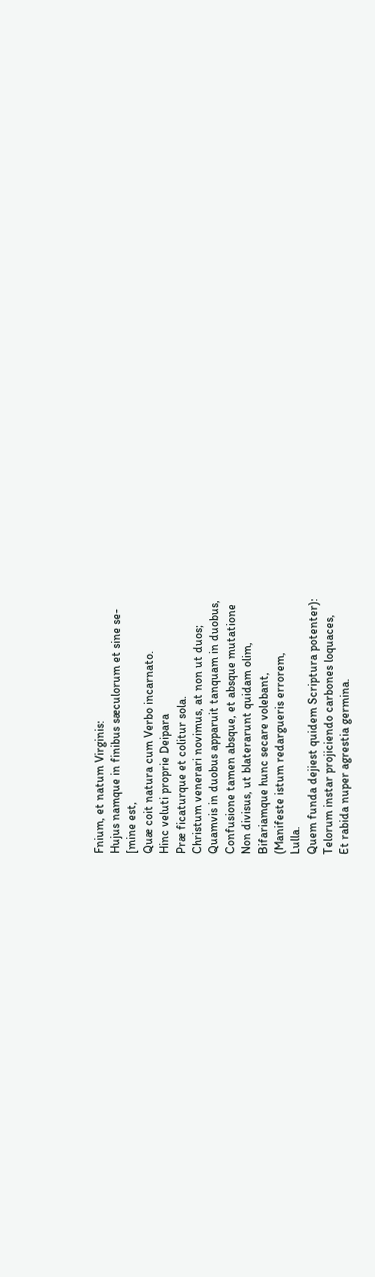Fnium, et natum Virginis:
Hujus namque in finibus sæculorum et sine se-
[mine est,
Quæ coit natura cum Verbo incarnato.
Hinc veluti proprie Deipara
Præ ficaturque et colitur sola.
Christum venerari novimus, at non ut duos;
Quamvis in duobus apparuit tanquam in duobus,
Confusione tamen absque, et absque mutatione
Non divisus, ut blaterarunt quidam olim,
Bifariamque hunc secare volebant,
(Manifeste istum redargueris errorem,
Lulla.
Quem funda dejiest quidem Scriptura potenter):
Telorum instar projiciendo carbones loquaces,
Et rabida nuper agrestia germina.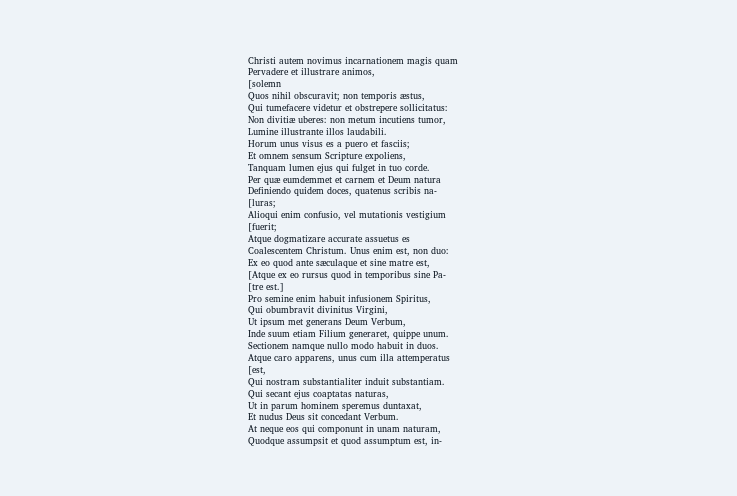Christi autem novimus incarnationem magis quam
Pervadere et illustrare animos,
[solemn
Quos nihil obscuravit; non temporis æstus,
Qui tumefacere videtur et obstrepere sollicitatus:
Non divitiæ uberes: non metum incutiens tumor,
Lumine illustrante illos laudabili.
Horum unus visus es a puero et fasciis;
Et omnem sensum Scripture expoliens,
Tanquam lumen ejus qui fulget in tuo corde.
Per quæ eumdemmet et carnem et Deum natura
Definiendo quidem doces, quatenus scribis na-
[luras;
Alioqui enim confusio, vel mutationis vestigium
[fuerit;
Atque dogmatizare accurate assuetus es
Coalescentem Christum. Unus enim est, non duo:
Ex eo quod ante sæculaque et sine matre est,
[Atque ex eo rursus quod in temporibus sine Pa-
[tre est.]
Pro semine enim habuit infusionem Spiritus,
Qui obumbravit divinitus Virgini,
Ut ipsum met generans Deum Verbum,
Inde suum etiam Filium generaret, quippe unum.
Sectionem namque nullo modo habuit in duos.
Atque caro apparens, unus cum illa attemperatus
[est,
Qui nostram substantialiter induit substantiam.
Qui secant ejus coaptatas naturas,
Ut in parum hominem speremus duntaxat,
Et nudus Deus sit concedant Verbum.
At neque eos qui componunt in unam naturam,
Quodque assumpsit et quod assumptum est, in-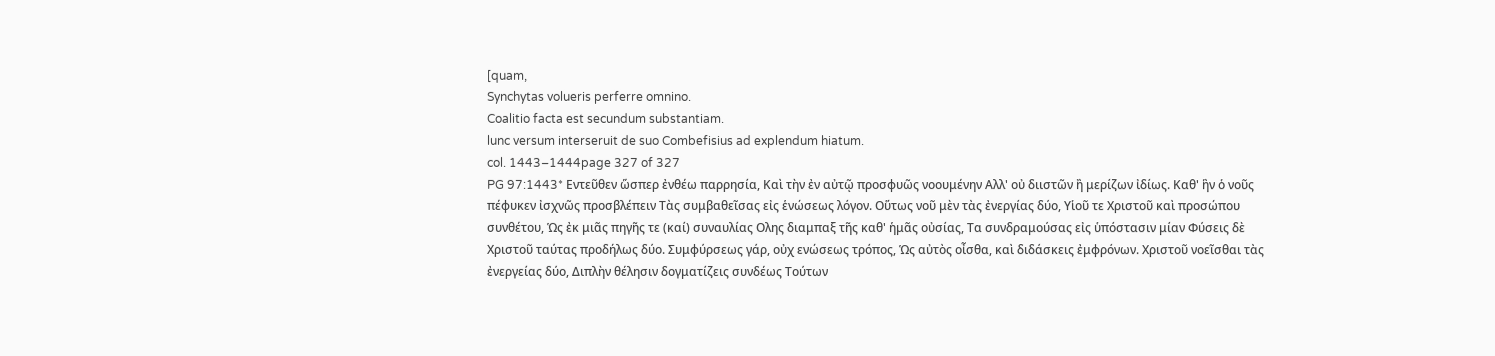[quam,
Synchytas volueris perferre omnino.
Coalitio facta est secundum substantiam.
lunc versum interseruit de suo Combefisius ad explendum hiatum.
col. 1443–1444page 327 of 327
PG 97:1443* Εντεῦθεν ὥσπερ ἐνθέω παρρησία, Καὶ τὴν ἐν αὐτῷ προσφυῶς νοουμένην Αλλ' οὐ διιστῶν ἢ μερίζων ἰδίως. Καθ' ἣν ὁ νοῦς πέφυκεν ἰσχνῶς προσβλέπειν Τὰς συμβαθεῖσας εἰς ἑνώσεως λόγον. Οὕτως νοῦ μὲν τὰς ἐνεργίας δύο, Υἱοῦ τε Χριστοῦ καὶ προσώπου συνθέτου, Ὡς ἐκ μιᾶς πηγῆς τε (καί) συναυλίας Ολης διαμπαξ τῆς καθ' ἡμᾶς οὐσίας, Τα συνδραμούσας εἰς ὑπόστασιν μίαν Φύσεις δὲ Χριστοῦ ταύτας προδήλως δύο. Συμφύρσεως γάρ, οὐχ ενώσεως τρόπος, Ὡς αὐτὸς οἶσθα, καὶ διδάσκεις ἐμφρόνων. Χριστοῦ νοεῖσθαι τὰς ἐνεργείας δύο, Διπλὴν θέλησιν δογματίζεις συνδέως Τούτων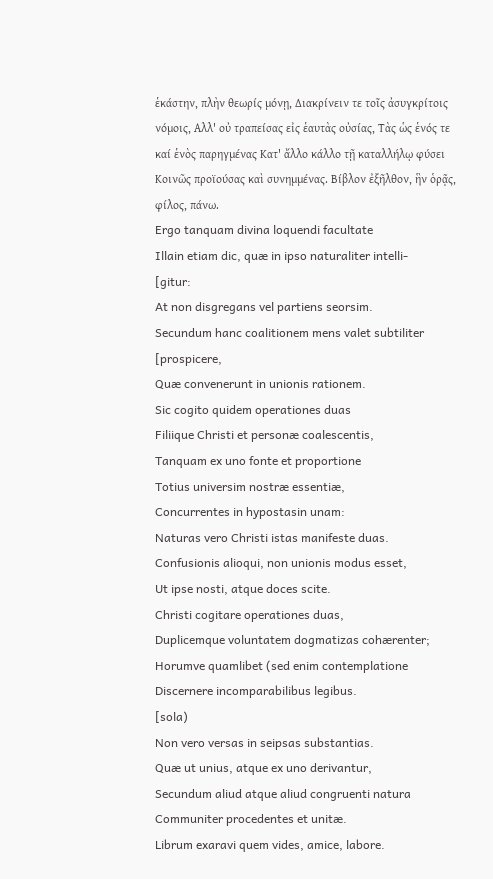ἑκάστην, πλὴν θεωρίς μόνῃ, Διακρίνειν τε τοῖς ἀσυγκρίτοις νόμοις, Αλλ' οὐ τραπείσας εἰς ἑαυτὰς οὐσίας, Τὰς ὡς ἑνός τε καί ἑνὸς παρηγμένας Κατ' ἄλλο κάλλο τῇ καταλλήλῳ φύσει Κοινῶς προϊούσας καὶ συνημμένας. Βίβλον ἐξῆλθον, ἣν ὁρᾷς, φίλος, πάνω.
Ergo tanquam divina loquendi facultate
Illain etiam dic, quæ in ipso naturaliter intelli-
[gitur:
At non disgregans vel partiens seorsim.
Secundum hanc coalitionem mens valet subtiliter
[prospicere,
Quæ convenerunt in unionis rationem.
Sic cogito quidem operationes duas
Filiique Christi et personæ coalescentis,
Tanquam ex uno fonte et proportione
Totius universim nostræ essentiæ,
Concurrentes in hypostasin unam:
Naturas vero Christi istas manifeste duas.
Confusionis alioqui, non unionis modus esset,
Ut ipse nosti, atque doces scite.
Christi cogitare operationes duas,
Duplicemque voluntatem dogmatizas cohærenter;
Horumve quamlibet (sed enim contemplatione
Discernere incomparabilibus legibus.
[sola)
Non vero versas in seipsas substantias.
Quæ ut unius, atque ex uno derivantur,
Secundum aliud atque aliud congruenti natura
Communiter procedentes et unitæ.
Librum exaravi quem vides, amice, labore.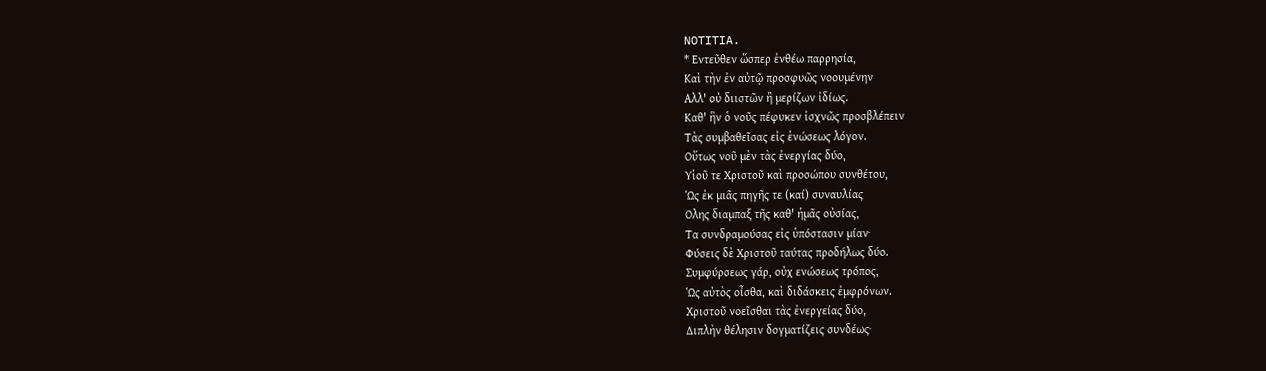NOTITIA.
* Εντεῦθεν ὥσπερ ἐνθέω παρρησία,
Καὶ τὴν ἐν αὐτῷ προσφυῶς νοουμένην
Αλλ' οὐ διιστῶν ἢ μερίζων ἰδίως.
Καθ' ἣν ὁ νοῦς πέφυκεν ἰσχνῶς προσβλέπειν
Τὰς συμβαθεῖσας εἰς ἑνώσεως λόγον.
Οὕτως νοῦ μὲν τὰς ἐνεργίας δύο,
Υἱοῦ τε Χριστοῦ καὶ προσώπου συνθέτου,
Ὡς ἐκ μιᾶς πηγῆς τε (καί) συναυλίας
Ολης διαμπαξ τῆς καθ' ἡμᾶς οὐσίας,
Τα συνδραμούσας εἰς ὑπόστασιν μίαν·
Φύσεις δὲ Χριστοῦ ταύτας προδήλως δύο.
Συμφύρσεως γάρ, οὐχ ενώσεως τρόπος,
Ὡς αὐτὸς οἶσθα, καὶ διδάσκεις ἐμφρόνων.
Χριστοῦ νοεῖσθαι τὰς ἐνεργείας δύο,
Διπλὴν θέλησιν δογματίζεις συνδέως·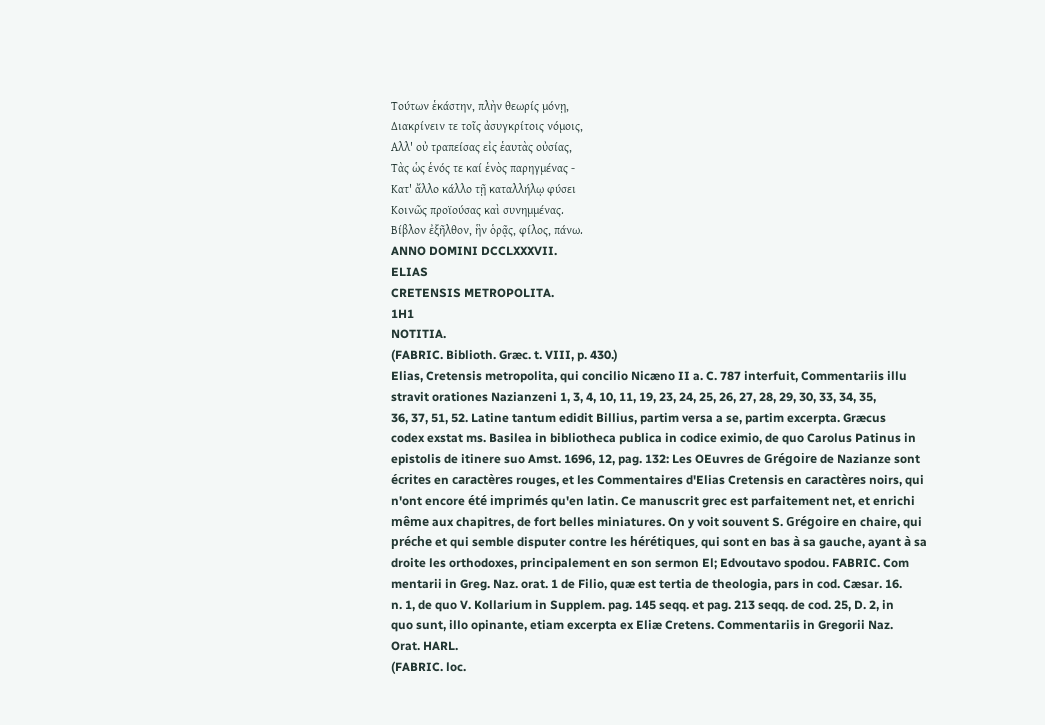Τούτων ἑκάστην, πλὴν θεωρίς μόνῃ,
Διακρίνειν τε τοῖς ἀσυγκρίτοις νόμοις,
Αλλ' οὐ τραπείσας εἰς ἑαυτὰς οὐσίας,
Τὰς ὡς ἑνός τε καί ἑνὸς παρηγμένας -
Κατ' ἄλλο κάλλο τῇ καταλλήλῳ φύσει
Κοινῶς προϊούσας καὶ συνημμένας.
Βίβλον ἐξῆλθον, ἣν ὁρᾷς, φίλος, πάνω.
ANNO DOMINI DCCLXXXVII.
ELIAS
CRETENSIS METROPOLITA.
1H1
NOTITIA.
(FABRIC. Biblioth. Græc. t. VIII, p. 430.)
Elias, Cretensis metropolita, qui concilio Nicæno II a. C. 787 interfuit, Commentariis illu
stravit orationes Nazianzeni 1, 3, 4, 10, 11, 19, 23, 24, 25, 26, 27, 28, 29, 30, 33, 34, 35,
36, 37, 51, 52. Latine tantum edidit Billius, partim versa a se, partim excerpta. Græcus
codex exstat ms. Basilea in bibliotheca publica in codice eximio, de quo Carolus Patinus in
epistolis de itinere suo Amst. 1696, 12, pag. 132: Les OEuvres de Grégoire de Nazianze sont
écrites en caractères rouges, et les Commentaires d'Elias Cretensis en caractères noirs, qui
n'ont encore été imprimés qu'en latin. Ce manuscrit grec est parfaitement net, et enrichi
même aux chapitres, de fort belles miniatures. On y voit souvent S. Grégoire en chaire, qui
préche et qui semble disputer contre les hérétiques, qui sont en bas à sa gauche, ayant à sa
droite les orthodoxes, principalement en son sermon El; Edvoutavo spodou. FABRIC. Com
mentarii in Greg. Naz. orat. 1 de Filio, quæ est tertia de theologia, pars in cod. Cæsar. 16.
n. 1, de quo V. Kollarium in Supplem. pag. 145 seqq. et pag. 213 seqq. de cod. 25, D. 2, in
quo sunt, illo opinante, etiam excerpta ex Eliæ Cretens. Commentariis in Gregorii Naz.
Orat. HARL.
(FABRIC. loc.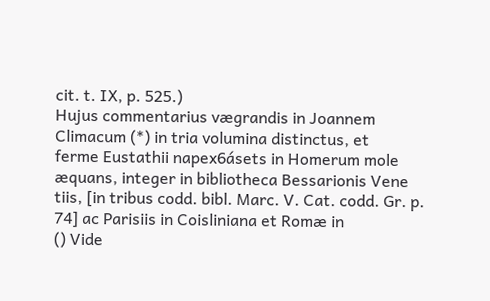cit. t. IX, p. 525.)
Hujus commentarius vægrandis in Joannem Climacum (*) in tria volumina distinctus, et
ferme Eustathii napex6ásets in Homerum mole æquans, integer in bibliotheca Bessarionis Vene
tiis, [in tribus codd. bibl. Marc. V. Cat. codd. Gr. p. 74] ac Parisiis in Coisliniana et Romæ in
() Vide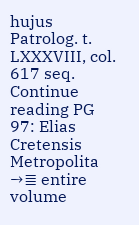hujus Patrolog. t. LXXXVIII, col. 617 seq.
Continue reading PG 97: Elias Cretensis Metropolita →≣ entire volume